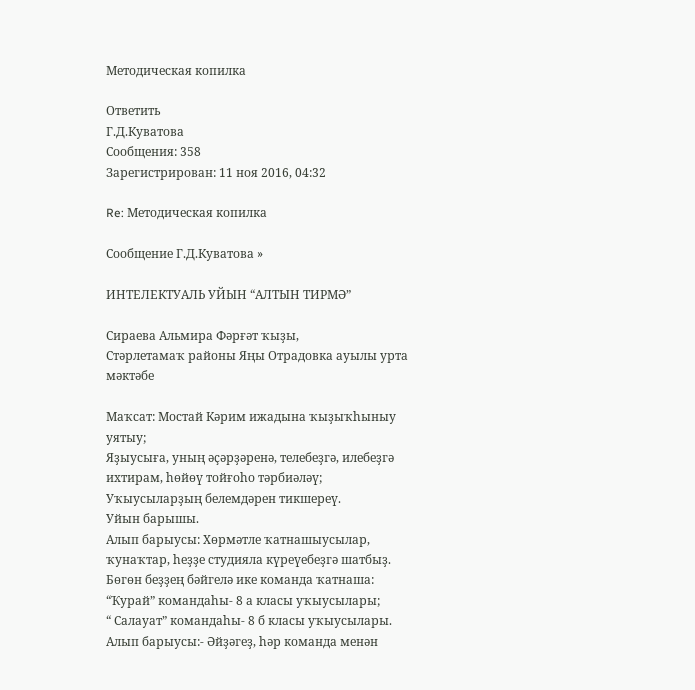Методическая копилка

Ответить
Г.Д.Куватова
Сообщения: 358
Зарегистрирован: 11 ноя 2016, 04:32

Re: Методическая копилка

Сообщение Г.Д.Куватова »

ИНТЕЛЕКТУАЛЬ УЙЫН “АЛТЫН ТИРМӘ”

Сираева Альмира Фәрғәт ҡыҙы,
Стәрлетамаҡ районы Яңы Отрадовка ауылы урта мәктәбе

Маҡсат: Мостай Кәрим ижадына ҡыҙыҡһыныу уятыу;
Яҙыусыға, уның әҫәрҙәренә, телебеҙгә, илебеҙгә ихтирам, һөйөү тойғоһо тәрбиәләү;
Уҡыусыларҙың белемдәрен тикшереү.
Уйын барышы.
Алып барыусы: Хөрмәтле ҡатнашыусылар, ҡунаҡтар, һеҙҙе студияла күреүебеҙгә шатбыҙ. Бөгөн беҙҙең бәйгелә ике команда ҡатнаша:
“Ҡурай” командаһы- 8 а класы уҡыусылары;
“ Салауат” командаһы- 8 б класы уҡыусылары.
Алып барыусы:- Әйҙәгеҙ, һәр команда менән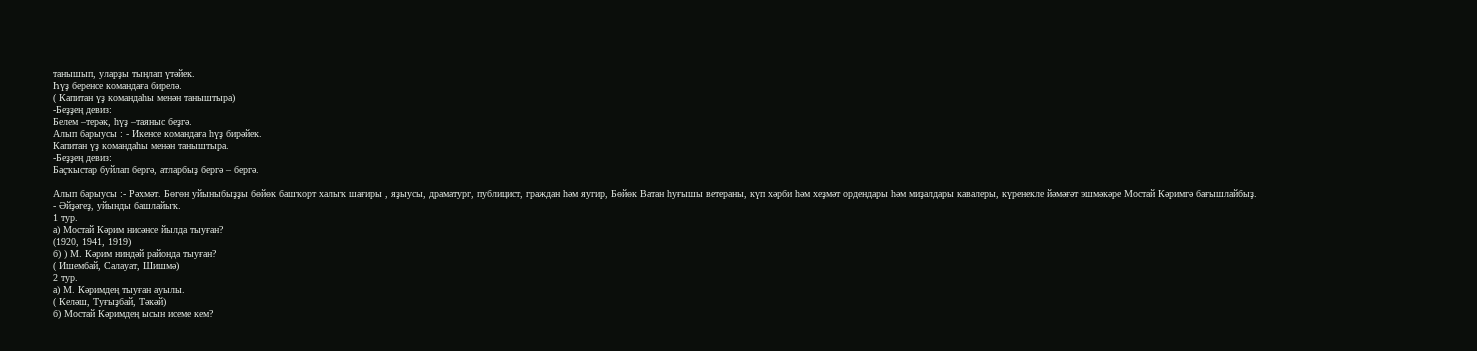танышып, уларҙы тыңлап үтәйек.
Һүҙ беренсе командаға бирелә.
( Капитан үҙ командаһы менән таныштыра)
-Беҙҙең девиз:
Белем –терәк, һүҙ –таяныс беҙгә.
Алып барыусы : - Икенсе командаға һүҙ бирәйек.
Капитан үҙ командаһы менән таныштыра.
-Беҙҙең девиз:
Баҫҡыстар буйлап бергә, атларбыҙ бергә – бергә.

Алып барыусы :- Рәхмәт. Бөгөн уйыныбыҙҙы бөйөк башҡорт халыҡ шағиры , яҙыусы, драматург, публицист, граждан һәм яугир, Бөйөк Ватан һуғышы ветераны, күп хәрби һәм хеҙмәт ордендары һәм миҙалдары кавалеры, күренекле йәмәғәт эшмәкәре Мостай Кәримгә бағышлайбыҙ.
- Әйҙәгеҙ, уйынды башлайыҡ.
1 тур.
а) Мостай Кәрим нисәнсе йылда тыуған?
(1920, 1941, 1919)
б) ) М. Кәрим ниндәй районда тыуған?
( Ишембай, Салауат, Шишмә)
2 тур.
а) М. Кәримдең тыуған ауылы.
( Келәш, Туғыҙбай, Тәкәй)
б) Мостай Кәримдең ысын исеме кем?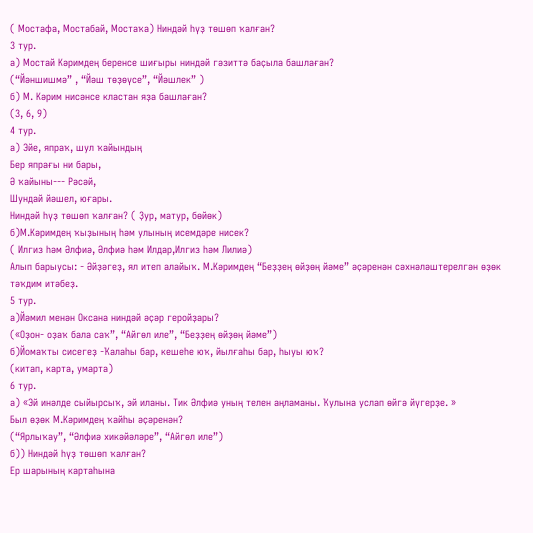( Мостафа, Мостабай, Мостаҡа) Ниндәй һүҙ төшөп ҡалған?
3 тур.
а) Мостай Кәримдең беренсе шиғыры ниндәй гәзиттә баҫыла башлаған?
(“Йәншишмә” , “Йәш төҙөүсе”, “Йәшлек” )
б) М. Кәрим нисәнсе кластан яҙа башлаған?
(3, 6, 9)
4 тур.
а) Эйе, япраҡ, шул ҡайындың
Бер япрағы ни бары,
Ә ҡайыны--- Рәсәй,
Шундай йәшел, юғары.
Ниндәй һүҙ төшөп ҡалған? ( Ҙур, матур, бөйөк)
б)М.Кәримдең ҡыҙының һәм улының исемдәре нисек?
( Илгиз һәм Әлфиә, Әлфиә һәм Илдар,Илгиз һәм Лилиә)
Алып барыусы: - Әйҙәгеҙ, ял итеп алайыҡ. М.Кәримдең “Беҙҙең өйҙөң йәме” әҫәренән сәхнәләштерелгән өҙөк тәҡдим итәбеҙ.
5 тур.
а)Йәмил менән Оксана ниндәй әҫәр геройҙары?
(«Оҙон- оҙаҡ бала саҡ”, “Айгөл иле”, “Беҙҙең өйҙөң йәме”)
б)Йомаҡты сисегеҙ -Ҡалаһы бар, кешеһе юҡ, йылғаһы бар, һыуы юҡ?
(китап, карта, умарта)
6 тур.
а) «Эй инәлде сыйырсыҡ, эй иланы. Тик Әлфиә уның телен аңламаны. Ҡулына услап өйгә йүгерҙе. »
Был өҙөк М.Кәримдең ҡайһы әҫәренән?
(“Ярлыҡау”, “Әлфиә хикәйәләре”, “Айгөл иле”)
б)) Ниндәй һүҙ төшөп ҡалған?
Ер шарының картаһына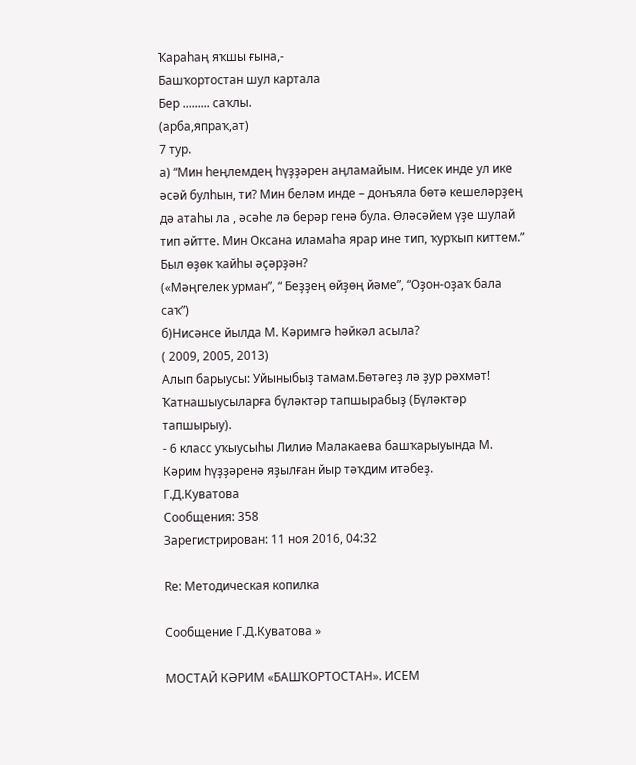Ҡараһаң яҡшы ғына,-
Башҡортостан шул картала
Бер ......... саҡлы.
(арба,япраҡ,ат)
7 тур.
а) “Мин һеңлемдең һүҙҙәрен аңламайым. Нисек инде ул ике әсәй булһын, ти? Мин беләм инде – донъяла бөтә кешеләрҙең дә атаһы ла , әсәһе лә берәр генә була. Өләсәйем үҙе шулай тип әйтте. Мин Оксана иламаһа ярар ине тип, ҡурҡып киттем.”
Был өҙөк ҡайһы әҫәрҙән?
(«Мәңгелек урман”, “ Беҙҙең өйҙөң йәме”, “Оҙон-оҙаҡ бала саҡ”)
б)Нисәнсе йылда М. Кәримгә һәйкәл асыла?
( 2009, 2005, 2013)
Алып барыусы: Уйыныбыҙ тамам.Бөтәгеҙ лә ҙур рәхмәт! Ҡатнашыусыларға бүләктәр тапшырабыҙ (Бүләктәр тапшырыу).
- 6 класс уҡыусыһы Лилиә Малакаева башҡарыуында М. Кәрим һүҙҙәренә яҙылған йыр тәҡдим итәбеҙ.
Г.Д.Куватова
Сообщения: 358
Зарегистрирован: 11 ноя 2016, 04:32

Re: Методическая копилка

Сообщение Г.Д.Куватова »

МОСТАЙ КӘРИМ «БАШҠОРТОСТАН». ИСЕМ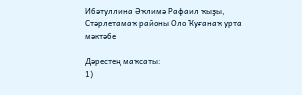Ибәтуллина Әҡлимә Рафаил ҡыҙы,
Стәрлетамаҡ районы Оло Ҡуғанаҡ урта мәктәбе

Дәрестең маҡсаты:
1)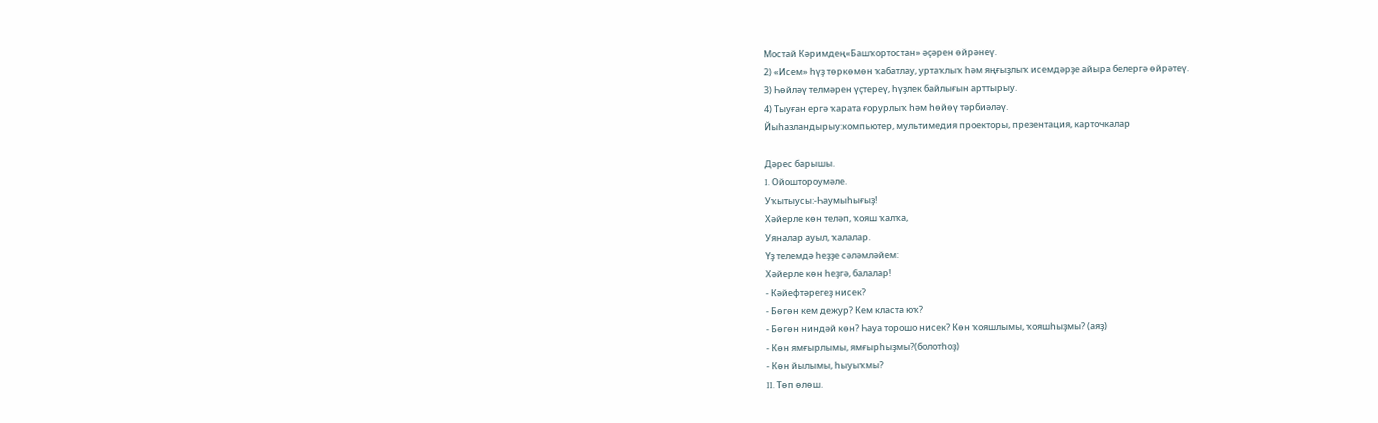Мостай Кәримдең«Башҡортостан» әҫәрен өйрәнеү.
2) «Исем» һүҙ төркөмөн ҡабатлау, уртаҡлыҡ һәм яңғыҙлыҡ исемдәрҙе айыра белергә өйрәтеү.
3) Һөйләү телмәрен үҫтереү, һүҙлек байлығын арттырыу.
4) Тыуған ергә ҡарата ғорурлыҡ һәм һөйөү тәрбиәләү.
Йыһазландырыу:компьютер, мультимедия проекторы, презентация, карточкалар

Дәрес барышы.
I. Ойоштороумәле.
Уҡытыусы:-Һаумыһығыҙ!
Хәйерле көн теләп, ҡояш ҡалҡа,
Уяналар ауыл, ҡалалар.
Үҙ телемдә һеҙҙе сәләмләйем:
Хәйерле көн һеҙгә, балалар!
- Кәйефтәрегеҙ нисек?
- Бөгөн кем дежур? Кем класта юҡ?
- Бөгөн ниндәй көн? Һауа торошо нисек? Көн ҡояшлымы, ҡояшһыҙмы? (аяҙ)
- Көн ямғырлымы, ямғырһыҙмы?(болотһоҙ)
- Көн йылымы, һыуыҡмы?
II. Төп өлөш.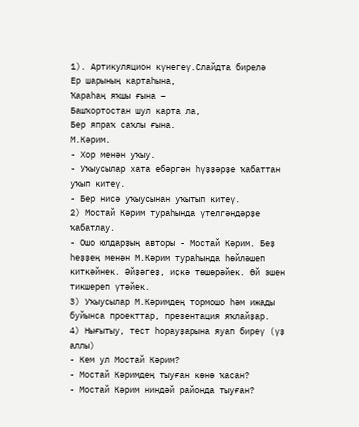1). Артикуляцион күнегеү.Слайдта бирелә
Ер шарының картаһына,
Ҡараһаң яҡшы ғына –
Башҡортостан шул карта ла,
Бер япраҡ саҡлы ғына.
М.Кәрим.
- Хор менән уҡыу.
- Уҡыусылар хата ебәргән һүҙҙәрҙе ҡабаттан уҡып китеү.
- Бер нисә уҡыусынан уҡытып китеү.
2) Мостай Кәрим тураһында үтелгәндәрҙе ҡабатлау.
- Ошо юлдарҙың авторы - Мостай Кәрим. Беҙ һеҙҙең менән М.Кәрим тураһында һөйләшеп киткәйнек. Әйҙәгеҙ, иҫкә төшөрәйек. Өй эшен тикшереп үтәйек.
3) Уҡыусылар М.Кәримдең тормошо һәм ижады буйынса проекттар, презентация яҡлайҙар.
4) Нығытыу, тест һорауҙарына яуап биреү (үҙ аллы)
- Кем ул Мостай Кәрим?
- Мостай Кәримдең тыуған көнө ҡасан?
- Мостай Кәрим ниндәй районда тыуған?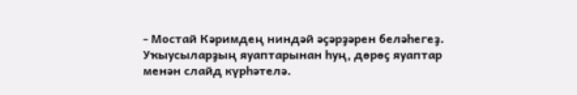- Мостай Кәримдең ниндәй әҫәрҙәрен беләһегеҙ.
Уҡыусыларҙың яуаптарынан һуң, дөрөҫ яуаптар менән слайд күрһәтелә.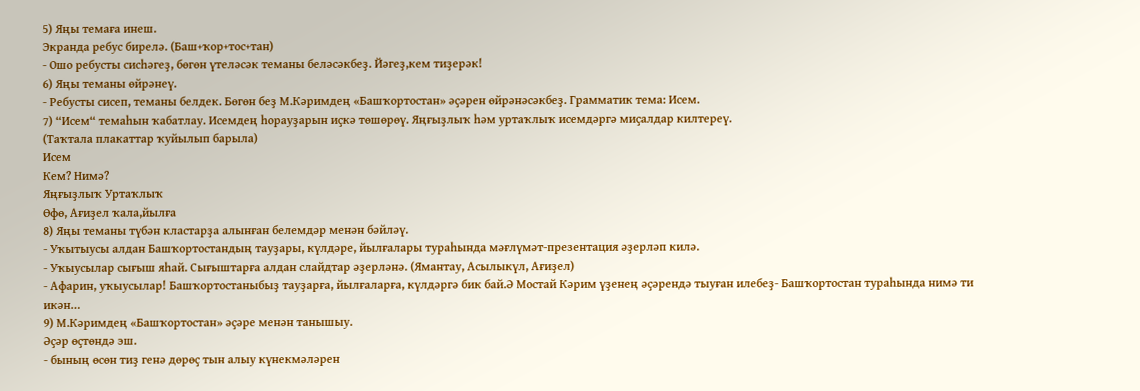5) Яңы темаға инеш.
Экранда ребус бирелә. (Баш+ҡор+тос+тан)
- Ошо ребусты сисһәгеҙ, бөгөн үтеләсәк теманы беләсәкбеҙ. Йәгеҙ,кем тиҙерәк!
6) Яңы теманы өйрәнеү.
- Ребусты сисеп, теманы белдек. Бөгөн беҙ М.Кәримдең «Башҡортостан» әҫәрен өйрәнәсәкбеҙ. Грамматик тема: Исем.
7) “Исем“ темаһын ҡабатлау. Исемдең һорауҙарын иҫкә төшөрөү. Яңғыҙлыҡ һәм уртаҡлыҡ исемдәргә миҫалдар килтереү.
(Таҡтала плакаттар ҡуйылып барыла)
Исем
Кем? Нимә?
Яңғыҙлыҡ Уртаҡлыҡ
Өфө, Ағиҙел ҡала,йылға
8) Яңы теманы түбән кластарҙа алынған белемдәр менән бәйләү.
- Уҡытыусы алдан Башҡортостандың тауҙары, күлдәре, йылғалары тураһында мәғлүмәт-презентация әҙерләп килә.
- Уҡыусылар сығыш яһай. Сығыштарға алдан слайдтар әҙерләнә. (Ямантау, Асылыкүл, Ағиҙел)
- Афарин, уҡыусылар! Башҡортостаныбыҙ тауҙарға, йылғаларға, күлдәргә бик бай.Ә Мостай Кәрим үҙенең әҫәрендә тыуған илебеҙ- Башҡортостан тураһында нимә ти икән…
9) М.Кәримдең «Башҡортостан» әҫәре менән танышыу.
Әҫәр өҫтөндә эш.
- бының өсөн тиҙ генә дөрөҫ тын алыу күнекмәләрен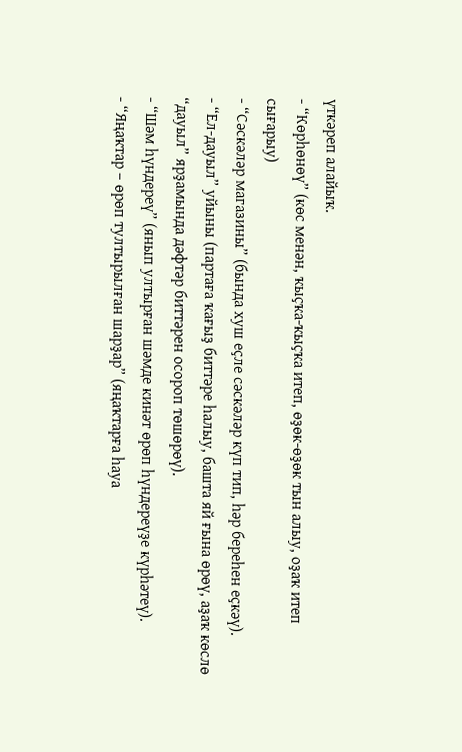үткәреп алайыҡ.
- “Көрһөнөү” (көс менән, ҡыҫҡа-ҡыҫҡа итеп, өҙөк-өҙөк тын алыу, оҙаҡ итеп сығарыу)
- “Сәскәләр магазины” (бында хуш еҫле сәскәләр күп тип, һәр береһен еҫкәү).
- “Ел-дауыл” уйыны (партаға ҡағыҙ биттәре һалыу, башта яй ғына өрөү, аҙаҡ көслө “дауыл” ярҙамында дәфтәр биттәрен осороп төшөрөү).
- “Шәм һүндереү” (янып ултырған шәмде кинәт өрөп һүндереүҙе күрһәтеү).
- “Яңаҡтар – өрөп тултырылған шарҙар” (яңаҡтарға һауа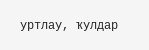уртлау, ҡулдар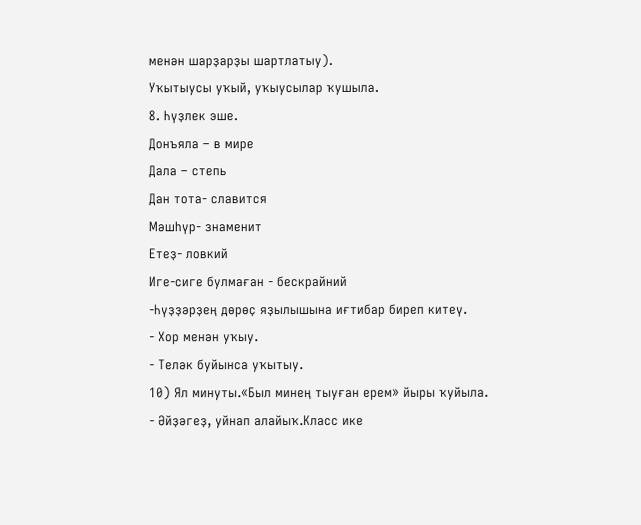менән шарҙарҙы шартлатыу).
Уҡытыусы уҡый, уҡыусылар ҡушыла.
8. Һүҙлек эше.
Донъяла – в мире
Дала – степь
Дан тота- славится
Мәшһүр- знаменит
Етеҙ- ловкий
Иге-сиге булмаған - бескрайний
-Һүҙҙәрҙең дөрөҫ яҙылышына иғтибар биреп китеү.
- Хор менән уҡыу.
- Теләк буйынса уҡытыу.
10) Ял минуты.«Был минең тыуған ерем» йыры ҡуйыла.
- Әйҙәгеҙ, уйнап алайыҡ.Класс ике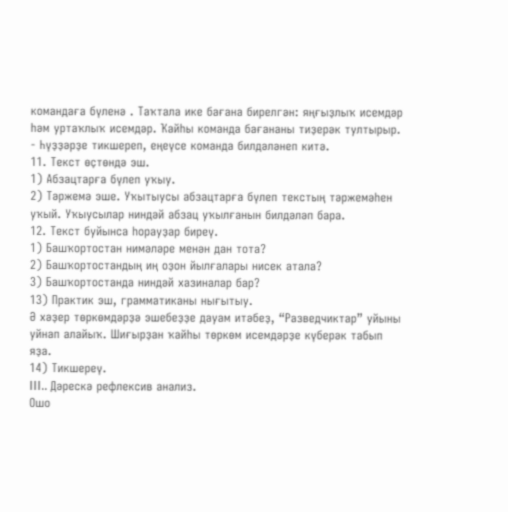командаға бүленә . Таҡтала ике бағана бирелгән: яңғыҙлыҡ исемдәр һәм уртаҡлыҡ исемдәр. Ҡайһы команда бағананы тиҙерәк тултырыр.
- Һүҙҙәрҙе тикшереп, еңеүсе команда билдәләнеп китә.
11. Текст өҫтөндә эш.
1) Абзацтарға бүлеп уҡыу.
2) Тәржемә эше. Уҡытыусы абзацтарға бүлеп текстың тәржемәһен уҡый. Уҡыусылар ниндәй абзац уҡылғанын билдәләп бара.
12. Текст буйынса һорауҙар биреү.
1) Башҡортостан нимәләре менән дан тота?
2) Башҡортостандың иң оҙон йылғалары нисек атала?
3) Башҡортостанда ниндәй хазиналар бар?
13) Практик эш, грамматиканы нығытыу.
Ә хәҙер төркөмдәрҙә эшебеҙҙе дауам итәбеҙ, “Разведчиктар” уйыны уйнап алайыҡ. Шиғырҙан ҡайһы төркөм исемдәрҙе күберәк табып яҙа.
14) Тикшереү.
III.. Дәрескә рефлексив анализ.
Ошо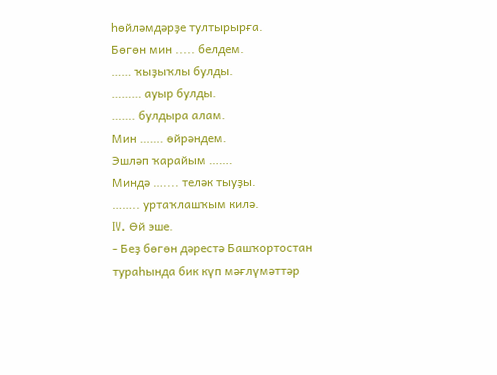һөйләмдәрҙе тултырырға.
Бөгөн мин ..... белдем.
…… ҡыҙыҡлы булды.
……… ауыр булды.
……. булдыра алам.
Мин ……. өйрәндем.
Эшләп ҡарайым …….
Миндә ….... теләк тыуҙы.
…….. уртаҡлашҡым килә.
IV. Өй эше.
- Беҙ бөгөн дәрестә Башҡортостан тураһында бик күп мәғлүмәттәр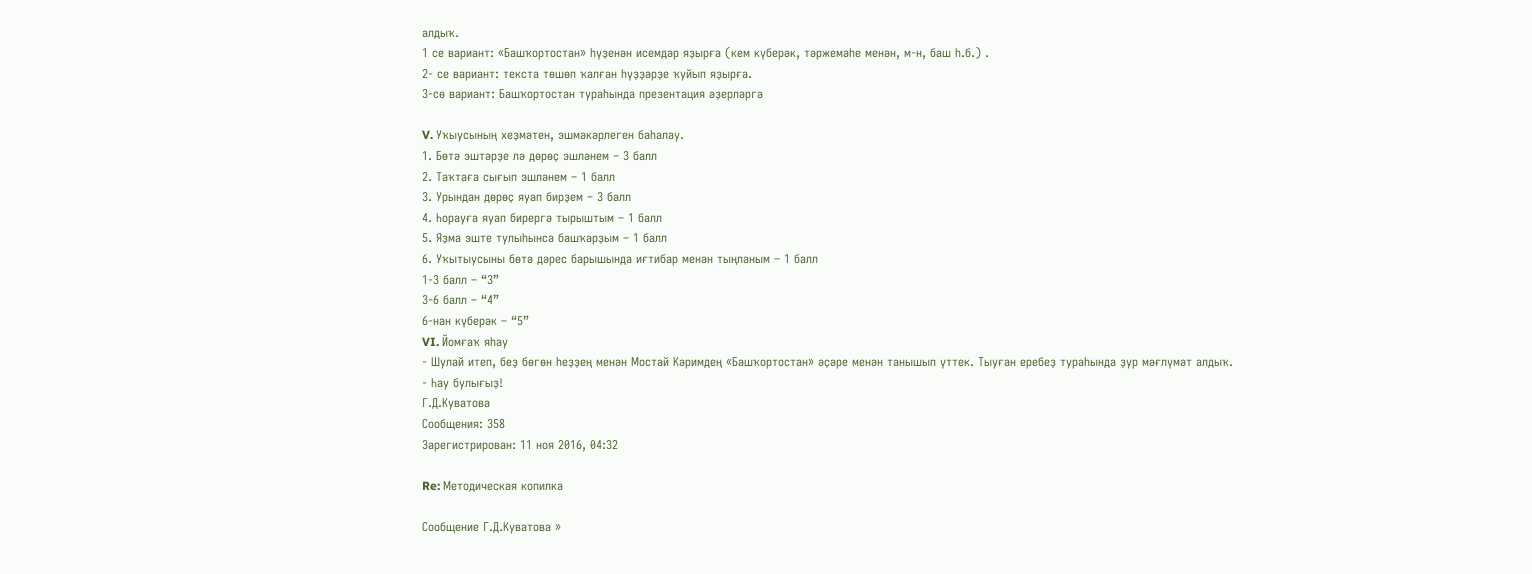алдыҡ.
1 се вариант: «Башҡортостан» һүҙенән исемдәр яҙырға (кем күберәк, тәржемәһе менән, м-н, баш һ.б.) .
2- се вариант: текста төшөп ҡалған һүҙҙәрҙе ҡуйып яҙырға.
3-сө вариант: Башҡортостан тураһында презентация әҙерләргә

V. Уҡыусының хеҙмәтен, эшмәкәрлеген баһалау.
1. Бөтә эштәрҙе лә дөрөҫ эшләнем – 3 балл
2. Таҡтаға сығып эшләнем – 1 балл
3. Урындан дөрөҫ яуап бирҙем – 3 балл
4. Һорауға яуап бирергә тырыштым – 1 балл
5. Яҙма эште тулыһынса башҡарҙым – 1 балл
6. Уҡытыусыны бөтә дәрес барышында иғтибар менән тыңланым – 1 балл
1-3 балл – “3”
3-6 балл – “4”
6-нан күберәк – “5”
VI. Йомғаҡ яһау
- Шулай итеп, беҙ бөгөн һеҙҙең менән Мостай Кәримдең «Башҡортостан» әҫәре менән танышып үттек. Тыуған еребеҙ тураһында ҙур мәғлүмәт алдыҡ.
- Һау булығыҙ!
Г.Д.Куватова
Сообщения: 358
Зарегистрирован: 11 ноя 2016, 04:32

Re: Методическая копилка

Сообщение Г.Д.Куватова »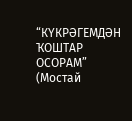“КҮКРӘГЕМДӘН ҠОШТАР ОСОРАМ”
(Мостай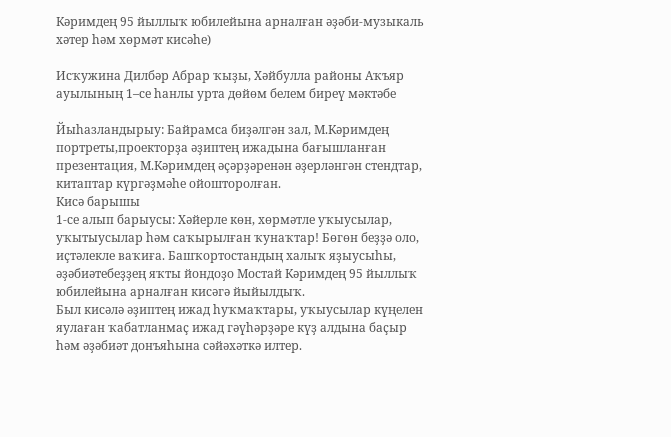Кәримдең 95 йыллыҡ юбилейына арналған әҙәби-музыкаль хәтер һәм хөрмәт кисәһе)

Исҡужина Дилбәр Абрар ҡыҙы, Хәйбулла районы Аҡъяр ауылының 1–се һанлы урта дөйөм белем биреү мәктәбе

Йыһазландырыу: Байрамса биҙәлгән зал, М.Кәримдең портреты,проекторҙа әҙиптең ижадына бағышланған презентация, М.Кәримдең әҫәрҙәренән әҙерләнгән стендтар, китаптар күргәҙмәһе ойошторолған.
Кисә барышы
1-се алып барыусы: Хәйерле көн, хөрмәтле уҡыусылар, уҡытыусылар һәм саҡырылған ҡунаҡтар! Бөгөн беҙҙә оло, иҫтәлекле ваҡиға. Башҡортостандың халыҡ яҙыусыһы, әҙәбиәтебеҙҙең яҡты йондоҙо Мостай Кәримдең 95 йыллыҡ юбилейына арналған кисәгә йыйылдыҡ.
Был кисәлә әҙиптең ижад һуҡмаҡтары, уҡыусылар күңелен яулаған ҡабатланмаҫ ижад гәүһәрҙәре күҙ алдына баҫыр һәм әҙәбиәт донъяһына сәйәхәткә илтер.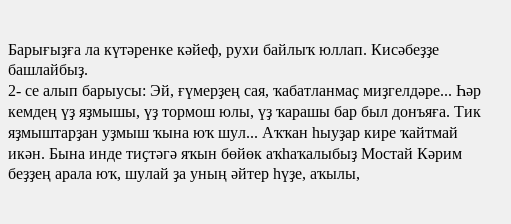Барығыҙға ла күтәренке кәйеф, рухи байлыҡ юллап. Кисәбеҙҙе башлайбыҙ.
2- се алып барыусы: Эй, ғүмерҙең сая, ҡабатланмаҫ миҙгелдәре... Һәр кемдең үҙ яҙмышы, үҙ тормош юлы, үҙ ҡарашы бар был донъяға. Тик яҙмыштарҙан уҙмыш ҡына юҡ шул... Аҡҡан һыуҙар кире ҡайтмай икән. Бына инде тиҫтәгә яҡын бөйөк аҡһаҡалыбыҙ Мостай Кәрим беҙҙең арала юҡ, шулай ҙа уның әйтер һүҙе, аҡылы,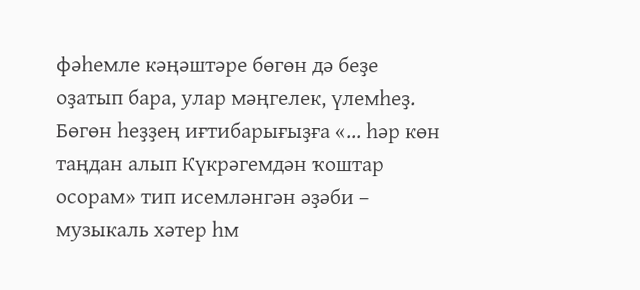фәһемле кәңәштәре бөгөн дә беҙе оҙатып бара, улар мәңгелек, үлемһеҙ. Бөгөн һеҙҙең иғтибарығыҙға «... һәр көн таңдан алып Күкрәгемдән ҡоштар осорам» тип исемләнгән әҙәби – музыкаль хәтер һм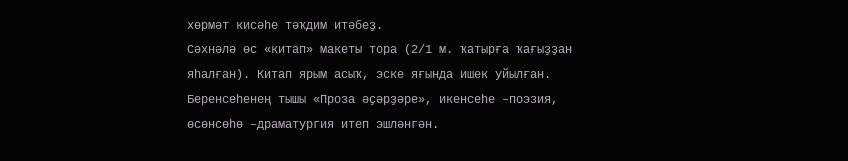хөрмәт кисәһе тәҡдим итәбеҙ.
Сәхнәлә өс «китап» макеты тора (2/1 м. ҡатырға ҡағыҙҙан яһалған). Китап ярым асыҡ, эске яғында ишек уйылған. Беренсеһенең тышы «Проза әҫәрҙәре», икенсеһе –поэзия, өсөнсөһө –драматургия итеп эшләнгән.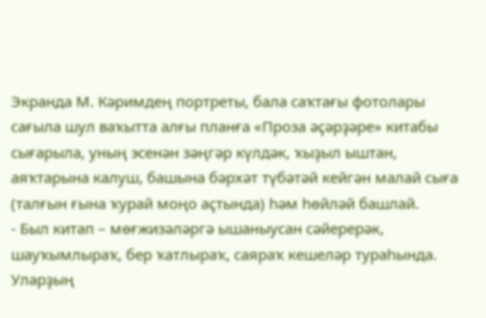Экранда М. Кәримдең портреты, бала саҡтағы фотолары сағыла шул ваҡытта алғы планға «Проза әҫәрҙәре» китабы сығарыла, уның эсенән зәңгәр күлдәк, ҡыҙыл ыштан, аяҡтарына калуш, башына бәрхәт түбәтәй кейгән малай сыға (талғын ғына ҡурай моңо аҫтында) һәм һөйләй башлай.
- Был китап – мөғжизәләргә ышаныусан сәйерерәк, шауҡымлыраҡ, бер ҡатлыраҡ, саяраҡ кешеләр тураһында. Уларҙың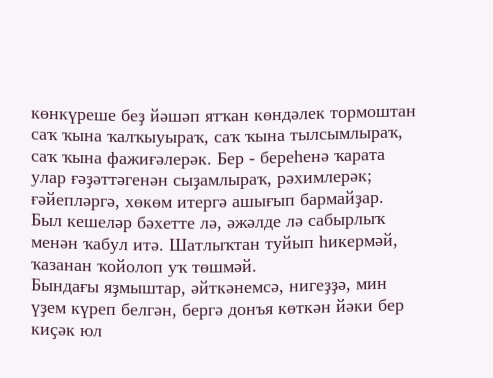көнкүреше беҙ йәшәп ятҡан көндәлек тормоштан саҡ ҡына ҡалҡыуыраҡ, саҡ ҡына тылсымлыраҡ, саҡ ҡына фажиғәлерәк. Бер - береһенә ҡарата улар ғәҙәттәгенән сыҙамлыраҡ, рәхимлерәк; ғәйепләргә, хөкөм итергә ашығып бармайҙар. Был кешеләр бәхетте лә, әжәлде лә сабырлыҡ менән ҡабул итә. Шатлыҡтан туйып һикермәй, ҡазанан ҡойолоп уҡ төшмәй.
Бындағы яҙмыштар, әйткәнемсә, нигеҙҙә, мин үҙем күреп белгән, бергә донъя көткән йәки бер киҫәк юл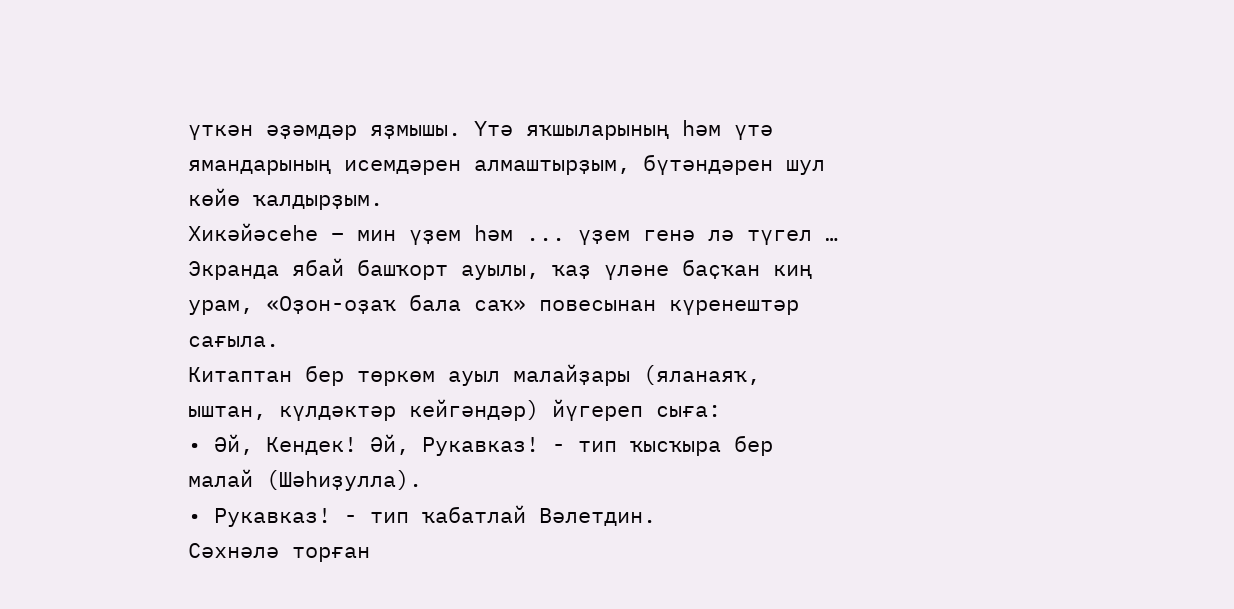үткән әҙәмдәр яҙмышы. Үтә яҡшыларының һәм үтә ямандарының исемдәрен алмаштырҙым, бүтәндәрен шул көйө ҡалдырҙым.
Хикәйәсеһе – мин үҙем һәм ... үҙем генә лә түгел …
Экранда ябай башҡорт ауылы, ҡаҙ үләне баҫҡан киң урам, «Оҙон-оҙаҡ бала саҡ» повесынан күренештәр сағыла.
Китаптан бер төркөм ауыл малайҙары (яланаяҡ, ыштан, күлдәктәр кейгәндәр) йүгереп сыға:
• Әй, Кендек! Әй, Рукавказ! - тип ҡысҡыра бер малай (Шәһиҙулла).
• Рукавказ! - тип ҡабатлай Вәлетдин.
Сәхнәлә торған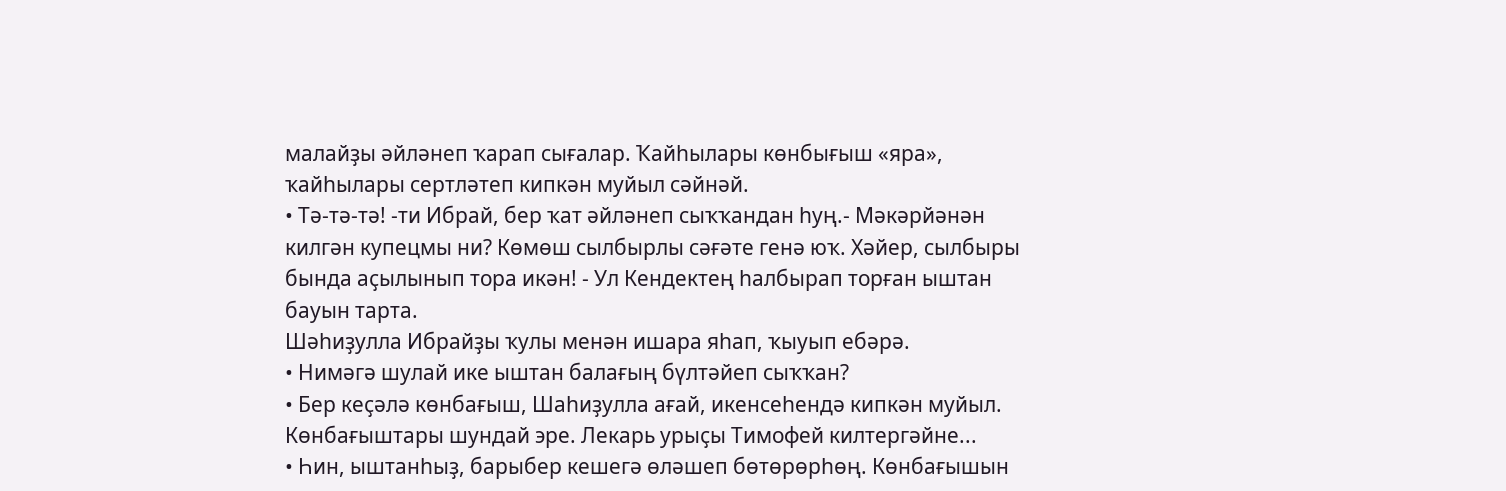малайҙы әйләнеп ҡарап сығалар. Ҡайһылары көнбығыш «яра», ҡайһылары сертләтеп кипкән муйыл сәйнәй.
• Тә-тә-тә! -ти Ибрай, бер ҡат әйләнеп сыҡҡандан һуң.- Мәкәрйәнән килгән купецмы ни? Көмөш сылбырлы сәғәте генә юҡ. Хәйер, сылбыры бында аҫылынып тора икән! - Ул Кендектең һалбырап торған ыштан бауын тарта.
Шәһиҙулла Ибрайҙы ҡулы менән ишара яһап, ҡыуып ебәрә.
• Нимәгә шулай ике ыштан балағың бүлтәйеп сыҡҡан?
• Бер кеҫәлә көнбағыш, Шаһиҙулла ағай, икенсеһендә кипкән муйыл. Көнбағыштары шундай эре. Лекарь урыҫы Тимофей килтергәйне...
• Һин, ыштанһыҙ, барыбер кешегә өләшеп бөтөрөрһөң. Көнбағышын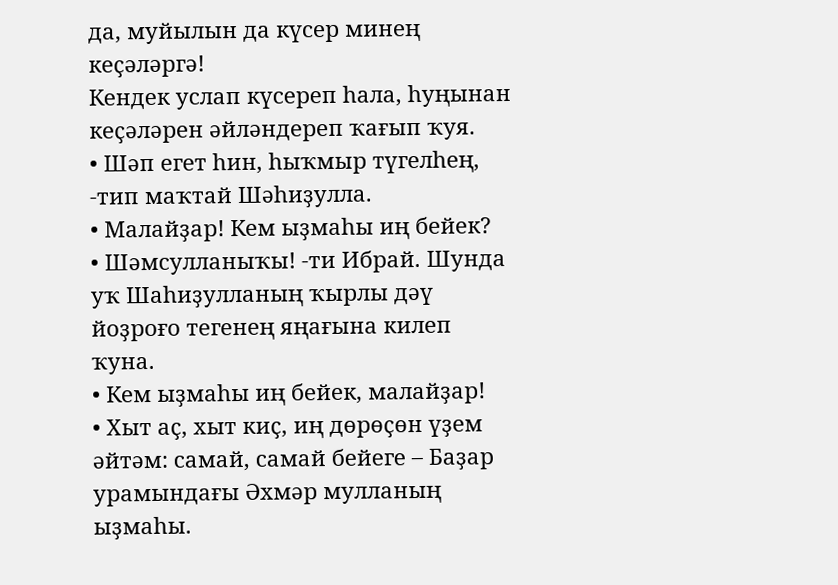да, муйылын да күсер минең кеҫәләргә!
Кендек услап күсереп һала, һуңынан кеҫәләрен әйләндереп ҡағып ҡуя.
• Шәп егет һин, һыҡмыр түгелһең, -тип маҡтай Шәһиҙулла.
• Малайҙар! Кем ыҙмаһы иң бейек?
• Шәмсулланыҡы! -ти Ибрай. Шунда уҡ Шаһиҙулланың ҡырлы дәү йоҙроғо тегенең яңағына килеп ҡуна.
• Кем ыҙмаһы иң бейек, малайҙар!
• Хыт аҫ, хыт киҫ, иң дөрөҫөн үҙем әйтәм: самай, самай бейеге – Баҙар урамындағы Әхмәр мулланың ыҙмаһы.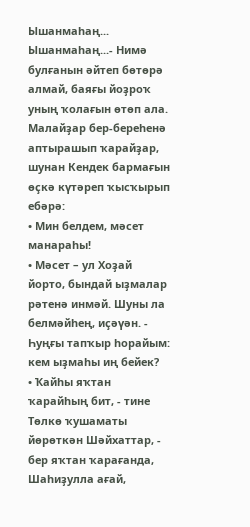Ышанмаһаң... Ышанмаһаң...- Нимә булғанын әйтеп бөтөрә алмай, баяғы йоҙроҡ уның ҡолағын өтөп ала.
Малайҙар бер-береһенә аптырашып ҡарайҙар, шунан Кендек бармағын өҫкә күтәреп ҡысҡырып ебәрә:
• Мин белдем, мәсет манараһы!
• Мәсет – ул Хоҙай йорто, бындай ыҙмалар рәтенә инмәй. Шуны ла белмәйһең, иҫәүән. - Һуңғы тапҡыр һорайым: кем ыҙмаһы иң бейек?
• Ҡайһы яҡтан ҡарайһың бит, - тине Төлкө ҡушаматы йөрөткән Шәйхаттар, - бер яҡтан ҡарағанда, Шаһиҙулла ағай,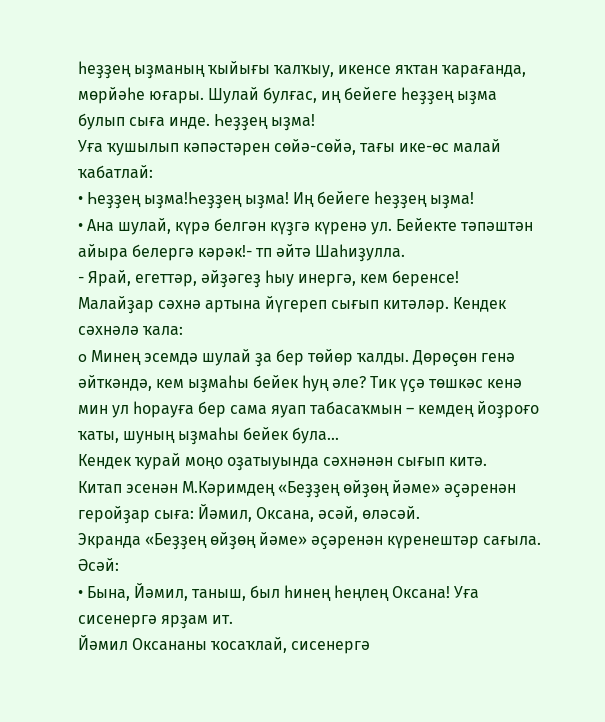һеҙҙең ыҙманың ҡыйығы ҡалҡыу, икенсе яҡтан ҡарағанда, мөрйәһе юғары. Шулай булғас, иң бейеге һеҙҙең ыҙма булып сыға инде. Һеҙҙең ыҙма!
Уға ҡушылып кәпәстәрен сөйә-сөйә, тағы ике-өс малай ҡабатлай:
• Һеҙҙең ыҙма!Һеҙҙең ыҙма! Иң бейеге һеҙҙең ыҙма!
• Ана шулай, күрә белгән күҙгә күренә ул. Бейекте тәпәштән айыра белергә кәрәк!- тп әйтә Шаһиҙулла.
- Ярай, егеттәр, әйҙәгеҙ һыу инергә, кем беренсе!
Малайҙар сәхнә артына йүгереп сығып китәләр. Кендек сәхнәлә ҡала:
o Минең эсемдә шулай ҙа бер төйөр ҡалды. Дөрөҫөн генә әйткәндә, кем ыҙмаһы бейек һуң әле? Тик үҫә төшкәс кенә мин ул һорауға бер сама яуап табасаҡмын – кемдең йоҙроғо ҡаты, шуның ыҙмаһы бейек була...
Кендек ҡурай моңо оҙатыуында сәхнәнән сығып китә.
Китап эсенән М.Кәримдең «Беҙҙең өйҙөң йәме» әҫәренән геройҙар сыға: Йәмил, Оксана, әсәй, өләсәй.
Экранда «Беҙҙең өйҙөң йәме» әҫәренән күренештәр сағыла.
Әсәй:
• Бына, Йәмил, таныш, был һинең һеңлең Оксана! Уға сисенергә ярҙам ит.
Йәмил Оксананы ҡосаҡлай, сисенергә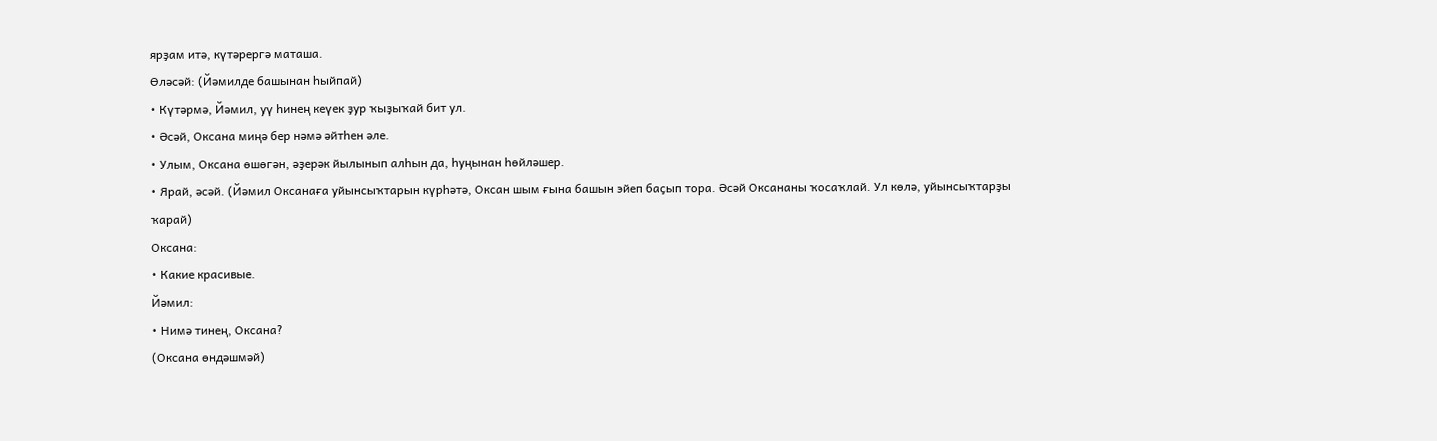ярҙам итә, күтәрергә маташа.
Өләсәй: (Йәмилде башынан һыйпай)
• Күтәрмә, Йәмил, уү һинең кеүек ҙур ҡыҙыҡай бит ул.
• Әсәй, Оксана миңә бер нәмә әйтһен әле.
• Улым, Оксана өшөгән, әҙерәк йылынып алһын да, һуңынан һөйләшер.
• Ярай, әсәй. (Йәмил Оксанаға уйынсыҡтарын күрһәтә, Оксан шым ғына башын эйеп баҫып тора. Әсәй Оксананы ҡосаҡлай. Ул көлә, уйынсыҡтарҙы ҡарай)
Оксана:
• Какие красивые.
Йәмил:
• Нимә тинең, Оксана?
(Оксана өндәшмәй)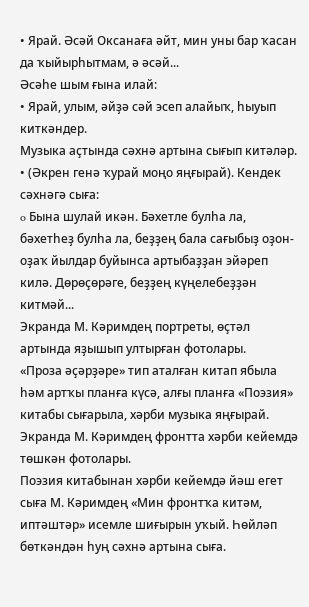• Ярай. Әсәй Оксанаға әйт, мин уны бар ҡасан да ҡыйырһытмам, ә әсәй...
Әсәһе шым ғына илай:
• Ярай, улым, әйҙә сәй эсеп алайыҡ, һыуып киткәндер.
Музыка аҫтында сәхнә артына сығып китәләр.
• (Әкрен генә ҡурай моңо яңғырай). Кендек сәхнәгә сыға:
o Бына шулай икән. Бәхетле булһа ла, бәхетһеҙ булһа ла, беҙҙең бала сағыбыҙ оҙон-оҙаҡ йылдар буйынса артыбаҙҙан эйәреп килә. Дөрөҫөрәге, беҙҙең күңелебеҙҙән китмәй...
Экранда М. Кәримдең портреты, өҫтәл артында яҙышып ултырған фотолары.
«Проза әҫәрҙәре» тип аталған китап ябыла һәм артҡы планға күсә, алғы планға «Поэзия» китабы сығарыла, хәрби музыка яңғырай.
Экранда М. Кәримдең фронтта хәрби кейемдә төшкән фотолары.
Поэзия китабынан хәрби кейемдә йәш егет сыға М. Кәримдең «Мин фронтҡа китәм, иптәштәр» исемле шиғырын уҡый. Һөйләп бөткәндән һуң сәхнә артына сыға.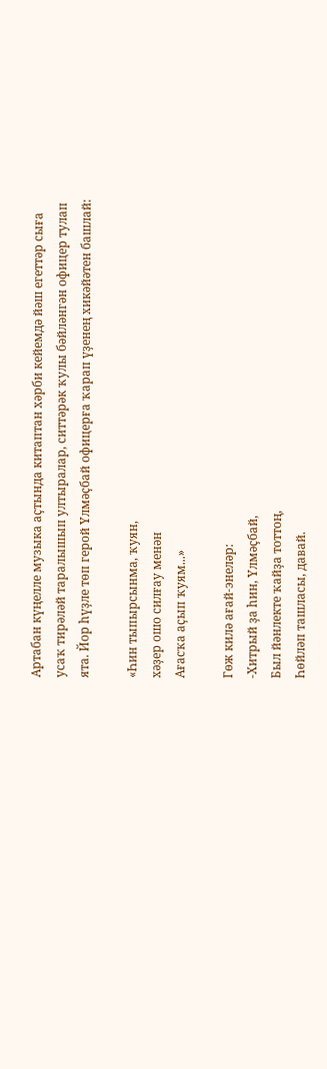Артабан күңелле музыка аҫтында китаптан хәрби кейемдә йәш егеттәр сыға усаҡ тирәләй таралышып ултыралар, ситтәрәк ҡулы бәйләнгән офицер тулап ята. Йор һүҙле төп герой Үлмәҫбай офицерға ҡарап үҙенең хикәйәтен башлай:

«Һин тыпырсынма, ҡуян,
хәҙер ошо силғау менән
Ағасҡа аҫып ҡуям...»

Гөж килә ағай-энеләр:
-Хитрый ҙа һин, Үлмәҫбай,
Был йәнлекте ҡайҙа тоттоң,
Һөйләп ташласы, давай.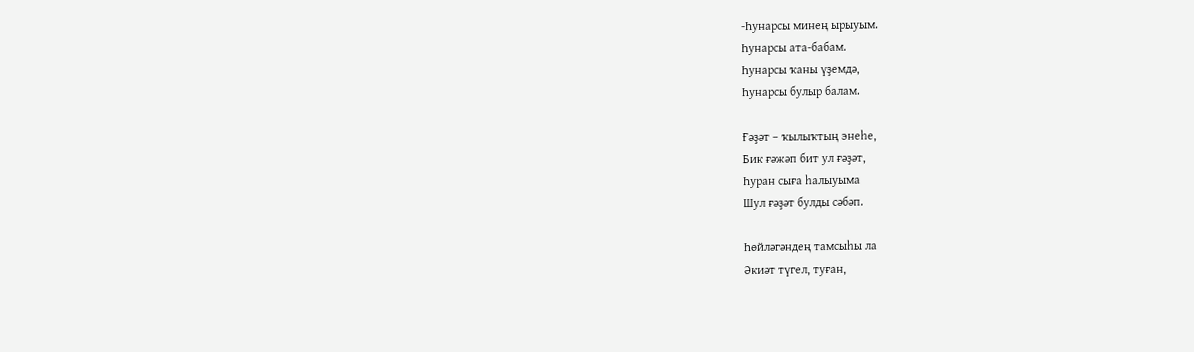-Һунарсы минең ырыуым.
Һунарсы ата-бабам.
Һунарсы ҡаны үҙемдә,
Һунарсы булыр балам.

Ғәҙәт – ҡылыҡтың энеһе,
Бик ғәжәп бит ул ғәҙәт,
Һуран сыға һалыуыма
Шул ғәҙәт булды сәбәп.

Һөйләгәндең тамсыһы ла
Әкиәт түгел, туған,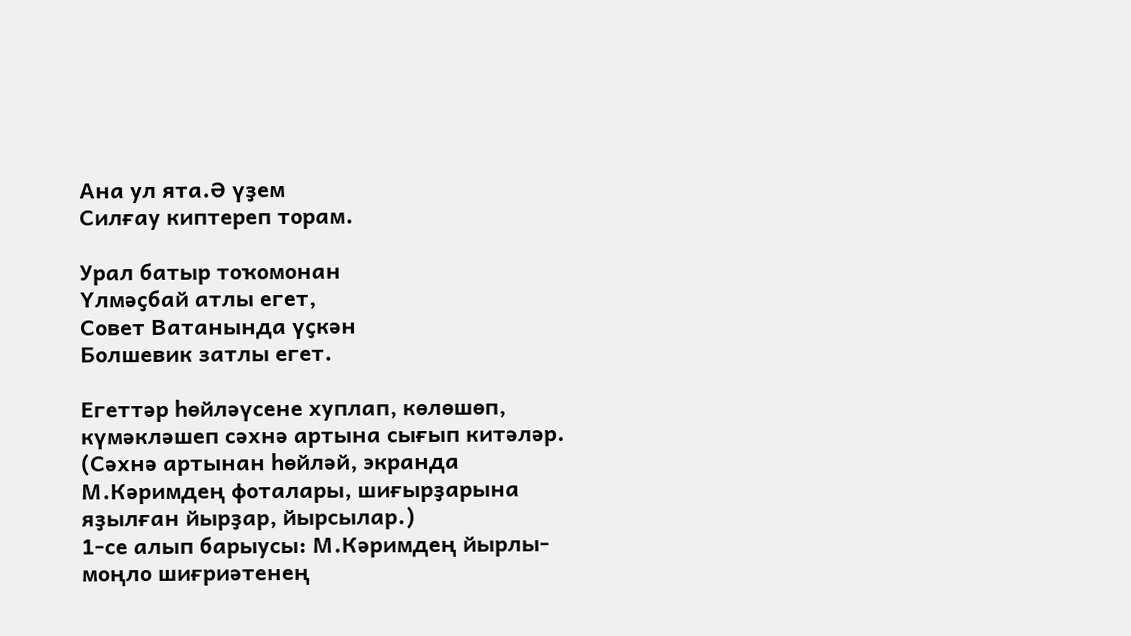Ана ул ята.Ә үҙем
Силғау киптереп торам.

Урал батыр тоҡомонан
Үлмәҫбай атлы егет,
Совет Ватанында үҫкән
Болшевик затлы егет.

Егеттәр һөйләүсене хуплап, көлөшөп, күмәкләшеп сәхнә артына сығып китәләр.
(Сәхнә артынан һөйләй, экранда М.Кәримдең фоталары, шиғырҙарына яҙылған йырҙар, йырсылар.)
1-се алып барыусы: М.Кәримдең йырлы-моңло шиғриәтенең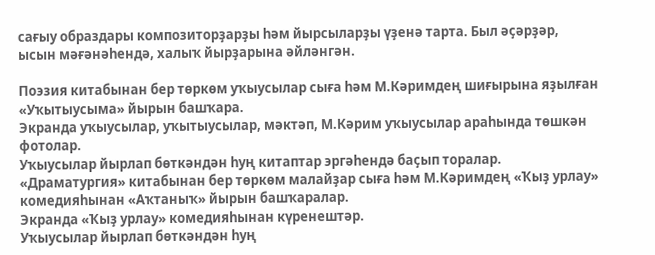сағыу образдары композиторҙарҙы һәм йырсыларҙы үҙенә тарта. Был әҫәрҙәр, ысын мәғәнәһендә, халыҡ йырҙарына әйләнгән.

Поэзия китабынан бер төркөм уҡыусылар сыға һәм М.Кәримдең шиғырына яҙылған «Уҡытыусыма» йырын башҡара.
Экранда уҡыусылар, уҡытыусылар, мәктәп, М.Кәрим уҡыусылар араһында төшкән фотолар.
Уҡыусылар йырлап бөткәндән һуң китаптар эргәһендә баҫып торалар.
«Драматургия» китабынан бер төркөм малайҙар сыға һәм М.Кәримдең «Ҡыҙ урлау» комедияһынан «Аҡтаныҡ» йырын башҡаралар.
Экранда «Ҡыҙ урлау» комедияһынан күренештәр.
Уҡыусылар йырлап бөткәндән һуң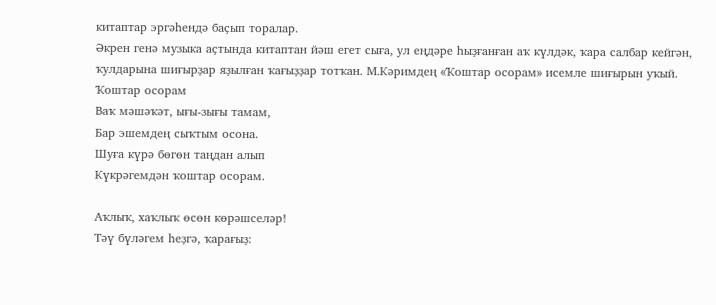китаптар эргәһендә баҫып торалар.
Әкрен генә музыка аҫтында китаптан йәш егет сыға, ул еңдәре һыҙғанған аҡ күлдәк, ҡара салбар кейгән, ҡулдарына шиғырҙар яҙылған ҡағыҙҙар тотҡан. М.Кәримдең «Ҡоштар осорам» исемле шиғырын уҡый.
Ҡоштар осорам
Ваҡ мәшәҡәт, ығы-зығы тамам,
Бар эшемдең сыҡтым осона.
Шуға күрә бөгөн таңдан алып
Күкрәгемдән ҡоштар осорам.

Аҡлыҡ, хаҡлыҡ өсөн көрәшселәр!
Тәү бүләгем һеҙгә, ҡарағыҙ: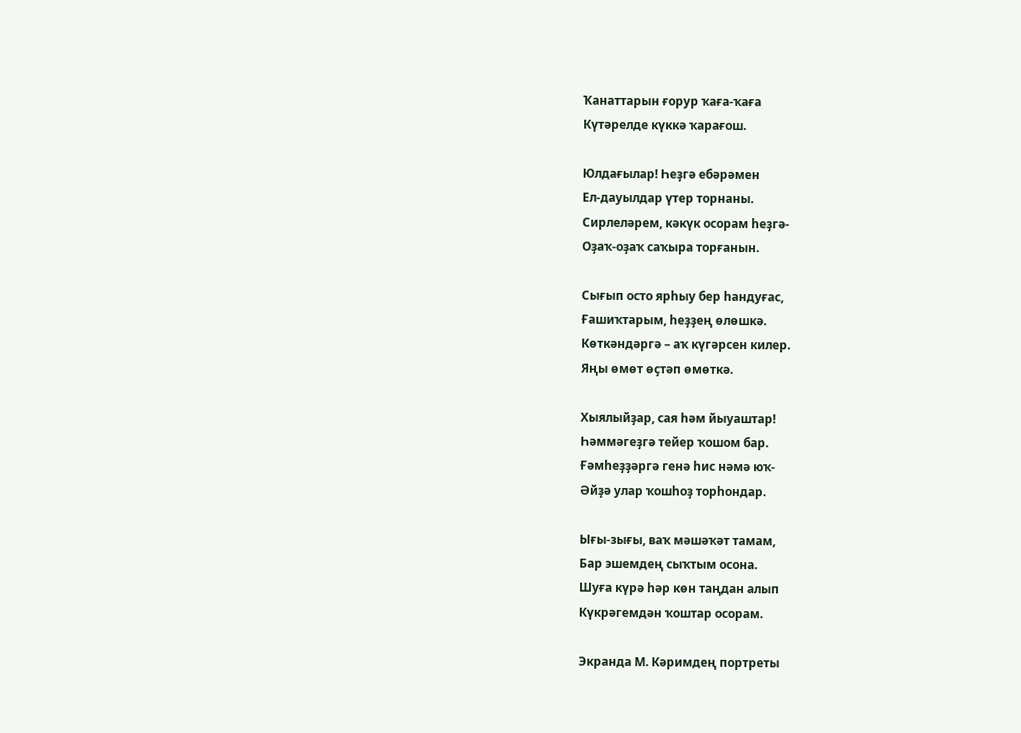Ҡанаттарын ғорур ҡаға-ҡаға
Күтәрелде күккә ҡарағош.

Юлдағылар! Һеҙгә ебәрәмен
Ел-дауылдар үтер торнаны.
Сирлеләрем, кәкүк осорам һеҙгә-
Оҙаҡ-оҙаҡ саҡыра торғанын.

Сығып осто ярһыу бер һандуғас,
Ғашиҡтарым, һеҙҙең өлөшкә.
Көткәндәргә – аҡ күгәрсен килер.
Яңы өмөт өҫтәп өмөткә.

Хыялыйҙар, сая һәм йыуаштар!
Һәммәгеҙгә тейер ҡошом бар.
Ғәмһеҙҙәргә генә һис нәмә юҡ-
Әйҙә улар ҡошһоҙ торһондар.

Ығы-зығы, ваҡ мәшәҡәт тамам,
Бар эшемдең сыҡтым осона.
Шуға күрә һәр көн таңдан алып
Күкрәгемдән ҡоштар осорам.

Экранда М. Кәримдең портреты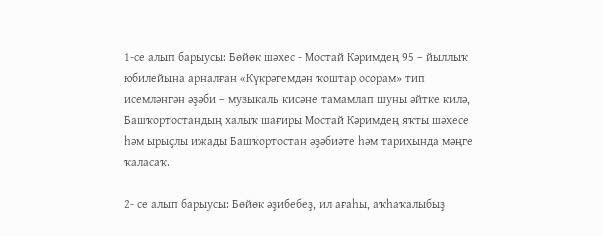1-се алып барыусы: Бөйөк шәхес - Мостай Кәримдең 95 – йыллыҡ юбилейына арналған «Күкрәгемдән ҡоштар осорам» тип исемләнгән әҙәби – музыкаль кисәне тамамлап шуны әйтке килә, Башҡортостандың халыҡ шағиры Мостай Кәримдең яҡты шәхесе һәм ырыҫлы ижады Башҡортостан әҙәбиәте һәм тарихында мәңге ҡаласаҡ.

2- се алып барыусы: Бөйөк әҙибебеҙ, ил ағаһы, аҡһаҡалыбыҙ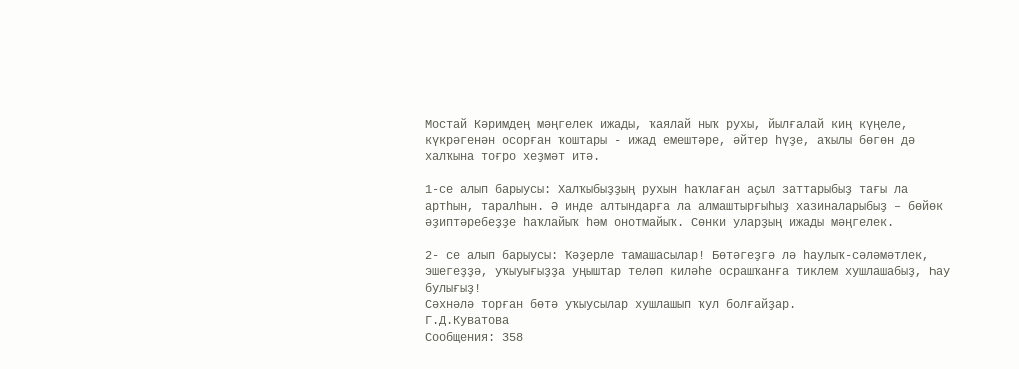Мостай Кәримдең мәңгелек ижады, ҡаялай ныҡ рухы, йылғалай киң күңеле, күкрәгенән осорған ҡоштары - ижад емештәре, әйтер һүҙе, аҡылы бөгөн дә халҡына тоғро хеҙмәт итә.

1-се алып барыусы: Халҡыбыҙҙың рухын һаҡлаған аҫыл заттарыбыҙ тағы ла артһын, таралһын. Ә инде алтындарға ла алмаштырғыһыҙ хазиналарыбыҙ – бөйөк әҙиптәребеҙҙе һаҡлайыҡ һәм онотмайыҡ. Сөнки уларҙың ижады мәңгелек.

2- се алып барыусы: Ҡәҙерле тамашасылар! Бөтәгеҙгә лә һаулыҡ-сәләмәтлек, эшегеҙҙә, уҡыуығыҙҙа уңыштар теләп киләһе осрашҡанға тиклем хушлашабыҙ, Һау булығыҙ!
Сәхнәлә торған бөтә уҡыусылар хушлашып ҡул болғайҙар.
Г.Д.Куватова
Сообщения: 358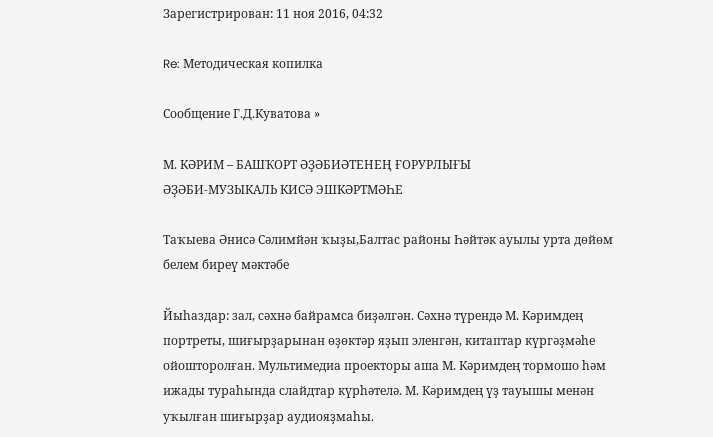Зарегистрирован: 11 ноя 2016, 04:32

Re: Методическая копилка

Сообщение Г.Д.Куватова »

М. КӘРИМ – БАШҠОРТ ӘҘӘБИӘТЕНЕҢ ҒОРУРЛЫҒЫ
ӘҘӘБИ-МУЗЫКАЛЬ КИСӘ ЭШКӘРТМӘҺЕ

Таҡыева Әнисә Сәлимйән ҡыҙы,Балтас районы Һәйтәк ауылы урта дөйөм белем биреү мәктәбе

Йыһаздар: зал, сәхнә байрамса биҙәлгән. Сәхнә түрендә М. Кәримдең портреты, шиғырҙарынан өҙөктәр яҙып эленгән, китаптар күргәҙмәһе ойошторолған. Мультимедиа проекторы аша М. Кәримдең тормошо һәм ижады тураһында слайдтар күрһәтелә. М. Кәримдең үҙ тауышы менән уҡылған шиғырҙар аудиояҙмаһы.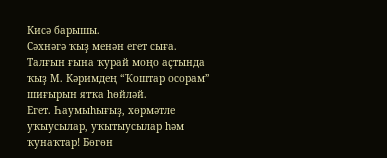Кисә барышы.
Сәхнәгә ҡыҙ менән егет сыға.
Талғын ғына ҡурай моңо аҫтында ҡыҙ М. Кәримдең “Ҡоштар осорам” шиғырын ятҡа һөйләй.
Егет. Һаумыһығыҙ, хөрмәтле уҡыусылар, уҡытыусылар һәм ҡунаҡтар! Бөгөн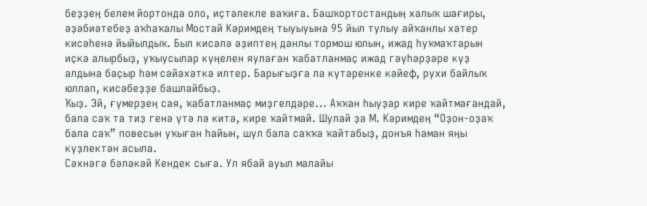беҙҙең белем йортонда оло, иҫтәлекле ваҡиға. Башҡортостандың халыҡ шағиры, әҙәбиәтебеҙ аҡһаҡалы Мостай Кәримдең тыуыуына 95 йыл тулыу айҡанлы хәтер кисәһенә йыйылдыҡ. Был кисәлә әҙиптең данлы тормош юлын, ижад һуҡмаҡтарын иҫкә алырбыҙ, уҡыусылар күңелен яулаған ҡабатланмаҫ ижад гәүһәрҙәре күҙ алдына баҫыр һәм сәйәхәткә илтер. Барығыҙға ла күтәренке кәйеф, рухи байлыҡ юллап, кисәбеҙҙе башлайбыҙ.
Ҡыҙ. Эй, ғүмерҙең сая, ҡабатланмаҫ миҙгелдәре... Аҡҡан һыуҙар кире ҡайтмағандай, бала саҡ та тиҙ генә үтә лә китә, кире ҡайтмай. Шулай ҙа М. Кәримдең “Оҙон-оҙаҡ бала саҡ” повесын уҡыған һайын, шул бала саҡҡа ҡайтабыҙ, донъя һаман яңы күҙлектән асыла.
Сәхнәгә бәләкәй Кендек сыға. Ул ябай ауыл малайы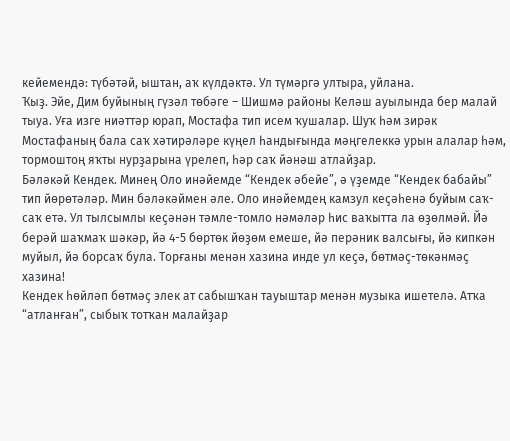кейемендә: түбәтәй, ыштан, аҡ күлдәктә. Ул түмәргә ултыра, уйлана.
Ҡыҙ. Эйе, Дим буйының гүзәл төбәге – Шишмә районы Келәш ауылында бер малай тыуа. Уға изге ниәттәр юрап, Мостафа тип исем ҡушалар. Шуҡ һәм зирәк Мостафаның бала саҡ хәтирәләре күңел һандығында мәңгелеккә урын алалар һәм, тормоштоң яҡты нурҙарына үрелеп, һәр саҡ йәнәш атлайҙар.
Бәләкәй Кендек. Минең Оло инәйемде “Кендек әбейе”, ә үҙемде “Кендек бабайы” тип йөрөтәләр. Мин бәләкәймен әле. Оло инәйемдең камзул кеҫәһенә буйым саҡ-саҡ етә. Ул тылсымлы кеҫәнән тәмле-томло нәмәләр һис ваҡытта ла өҙөлмәй. Йә берәй шаҡмаҡ шәкәр, йә 4-5 бөртөк йөҙөм емеше, йә перәник валсығы, йә кипкән муйыл, йә борсаҡ була. Торғаны менән хазина инде ул кеҫә, бөтмәҫ-төкәнмәҫ хазина!
Кендек һөйләп бөтмәҫ элек ат сабышҡан тауыштар менән музыка ишетелә. Атҡа “атланған”, сыбыҡ тотҡан малайҙар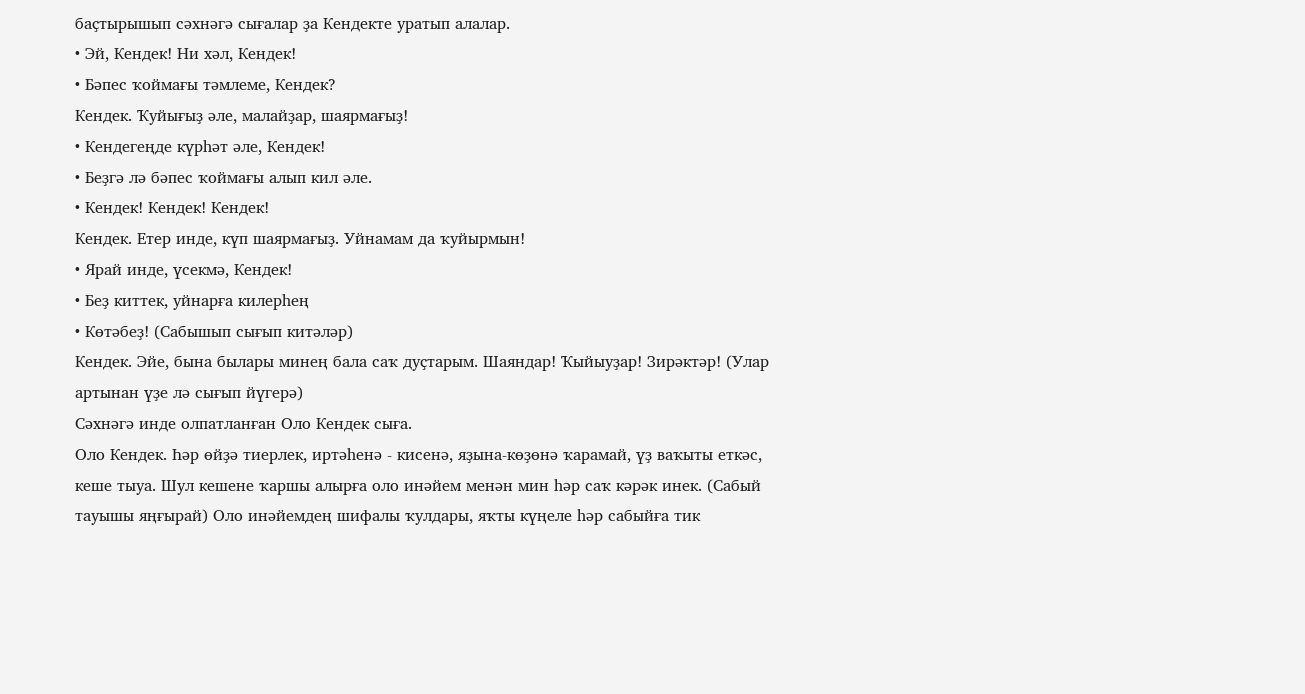баҫтырышып сәхнәгә сығалар ҙа Кендекте уратып алалар.
• Эй, Кендек! Ни хәл, Кендек!
• Бәпес ҡоймағы тәмлеме, Кендек?
Кендек. Ҡуйығыҙ әле, малайҙар, шаярмағыҙ!
• Кендегеңде күрһәт әле, Кендек!
• Беҙгә лә бәпес ҡоймағы алып кил әле.
• Кендек! Кендек! Кендек!
Кендек. Етер инде, күп шаярмағыҙ. Уйнамам да ҡуйырмын!
• Ярай инде, үсекмә, Кендек!
• Беҙ киттек, уйнарға килерһең
• Көтәбеҙ! (Сабышып сығып китәләр)
Кендек. Эйе, бына былары минең бала саҡ дуҫтарым. Шаяндар! Ҡыйыуҙар! Зирәктәр! (Улар артынан үҙе лә сығып йүгерә)
Сәхнәгә инде олпатланған Оло Кендек сыға.
Оло Кендек. Һәр өйҙә тиерлек, иртәһенә - кисенә, яҙына-көҙөнә ҡарамай, үҙ ваҡыты еткәс, кеше тыуа. Шул кешене ҡаршы алырға оло инәйем менән мин һәр саҡ кәрәк инек. (Сабый тауышы яңғырай) Оло инәйемдең шифалы ҡулдары, яҡты күңеле һәр сабыйға тик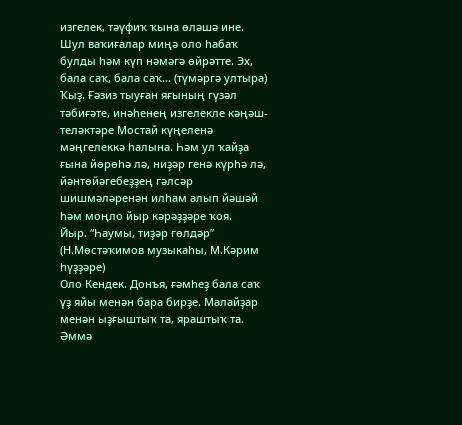изгелек, тәүфиҡ ҡына өләшә ине. Шул ваҡиғалар миңә оло һабаҡ булды һәм күп нәмәгә өйрәтте. Эх, бала саҡ, бала саҡ... (түмәргә ултыра)
Ҡыҙ. Ғәзиз тыуған яғының гүзәл тәбиғәте, инәһенең изгелекле кәңәш-теләктәре Мостай күңеленә мәңгелеккә һалына. Һәм ул ҡайҙа ғына йөрөһә лә, ниҙәр генә күрһә лә, йәнтөйәгебеҙҙең гәлсәр шишмәләренән илһам алып йәшәй һәм моңло йыр кәрәҙҙәре ҡоя.
Йыр. “Һаумы, тиҙәр гөлдәр” (Н.Мөстәҡимов музыкаһы, М.Кәрим һүҙҙәре)
Оло Кендек. Донъя, ғәмһеҙ бала саҡ үҙ яйы менән бара бирҙе. Малайҙар менән ыҙғыштыҡ та, яраштыҡ та. Әммә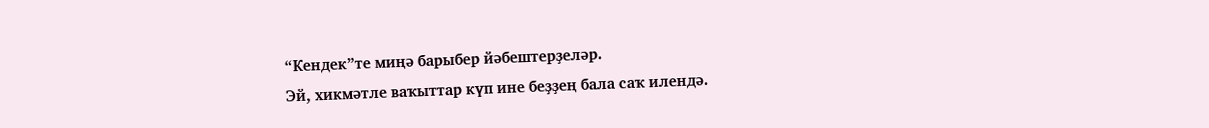“Кендек”те миңә барыбер йәбештерҙеләр.
Эй, хикмәтле ваҡыттар күп ине беҙҙең бала саҡ илендә.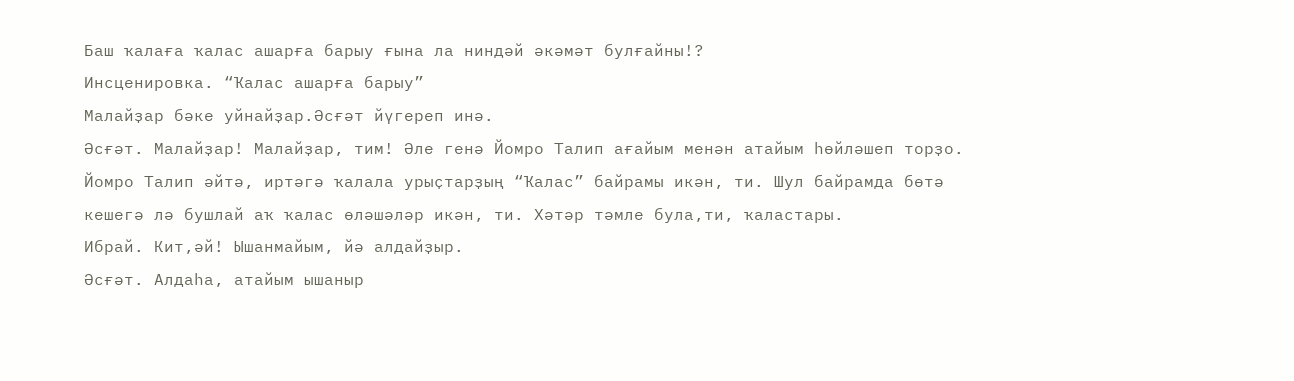Баш ҡалаға ҡалас ашарға барыу ғына ла ниндәй әкәмәт булғайны!?
Инсценировка. “Ҡалас ашарға барыу”
Малайҙар бәке уйнайҙар.Әсғәт йүгереп инә.
Әсғәт. Малайҙар! Малайҙар, тим! Әле генә Йомро Талип ағайым менән атайым һөйләшеп торҙо. Йомро Талип әйтә, иртәгә ҡалала урыҫтарҙың “Ҡалас” байрамы икән, ти. Шул байрамда бөтә кешегә лә бушлай аҡ ҡалас өләшәләр икән, ти. Хәтәр тәмле була,ти, ҡаластары.
Ибрай. Кит,әй! Ышанмайым, йә алдайҙыр.
Әсғәт. Алдаһа, атайым ышаныр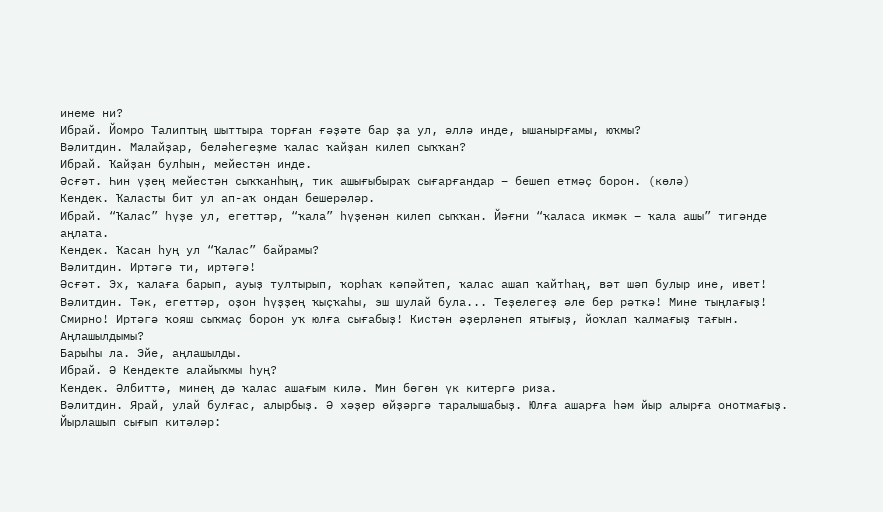инеме ни?
Ибрай. Йомро Талиптың шыттыра торған ғәҙәте бар ҙа ул, әллә инде, ышанырғамы, юҡмы?
Вәлитдин. Малайҙар, беләһегеҙме ҡалас ҡайҙан килеп сыҡҡан?
Ибрай. Ҡайҙан булһын, мейестән инде.
Әсғәт. Һин үҙең мейестән сыҡҡанһың, тик ашығыбыраҡ сығарғандар – бешеп етмәҫ борон. (көлә)
Кендек. Ҡаласты бит ул ап-аҡ ондан бешерәләр.
Ибрай. “Ҡалас” һүҙе ул, егеттәр, “ҡала” һүҙенән килеп сыҡҡан. Йәғни “ҡаласа икмәк – ҡала ашы” тигәнде аңлата.
Кендек. Ҡасан һуң ул “Ҡалас” байрамы?
Вәлитдин. Иртәгә ти, иртәгә!
Әсғәт. Эх, ҡалаға барып, ауыҙ тултырып, ҡорһаҡ кәпәйтеп, ҡалас ашап ҡайтһаң, вәт шәп булыр ине, ивет!
Вәлитдин. Тәк, егеттәр, оҙон һүҙҙең ҡыҫҡаһы, эш шулай була... Теҙелегеҙ әле бер рәткә! Мине тыңлағыҙ! Смирно! Иртәгә ҡояш сыҡмаҫ борон уҡ юлға сығабыҙ! Кистән әҙерләнеп ятығыҙ, йоҡлап ҡалмағыҙ тағын. Аңлашылдымы?
Барыһы ла. Эйе, аңлашылды.
Ибрай. Ә Кендекте алайыҡмы һуң?
Кендек. Әлбиттә, минең дә ҡалас ашағым килә. Мин бөгөн үк китергә риза.
Вәлитдин. Ярай, улай булғас, алырбыҙ. Ә хәҙер өйҙәргә таралышабыҙ. Юлға ашарға һәм йыр алырға онотмағыҙ.
Йырлашып сығып китәләр: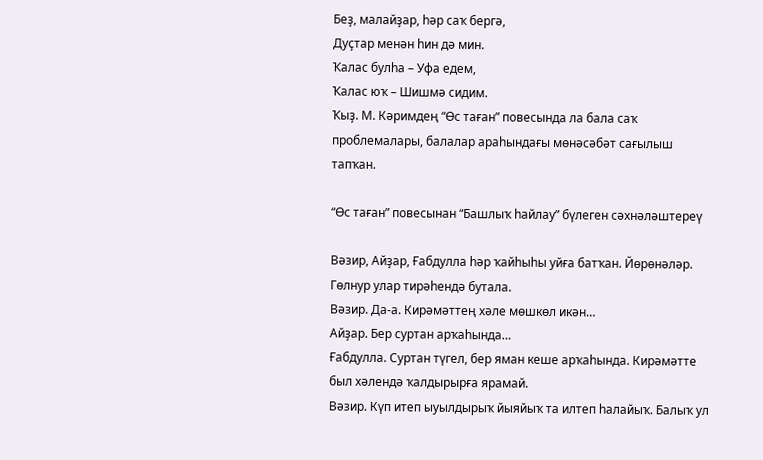Беҙ, малайҙар, һәр саҡ бергә,
Дуҫтар менән һин дә мин.
Ҡалас булһа – Уфа едем,
Ҡалас юҡ – Шишмә сидим.
Ҡыҙ. М. Кәримдең “Өс таған” повесында ла бала саҡ проблемалары, балалар араһындағы мөнәсәбәт сағылыш тапҡан.

“Өс таған” повесынан “Башлыҡ һайлау” бүлеген сәхнәләштереү

Вәзир, Айҙар, Ғабдулла һәр ҡайһыһы уйға батҡан. Йөрөнәләр. Гөлнур улар тирәһендә бутала.
Вәзир. Да-а. Кирәмәттең хәле мөшкөл икән…
Айҙар. Бер суртан арҡаһында…
Ғабдулла. Суртан түгел, бер яман кеше арҡаһында. Кирәмәтте был хәлендә ҡалдырырға ярамай.
Вәзир. Күп итеп ыуылдырыҡ йыяйыҡ та илтеп һалайыҡ. Балыҡ ул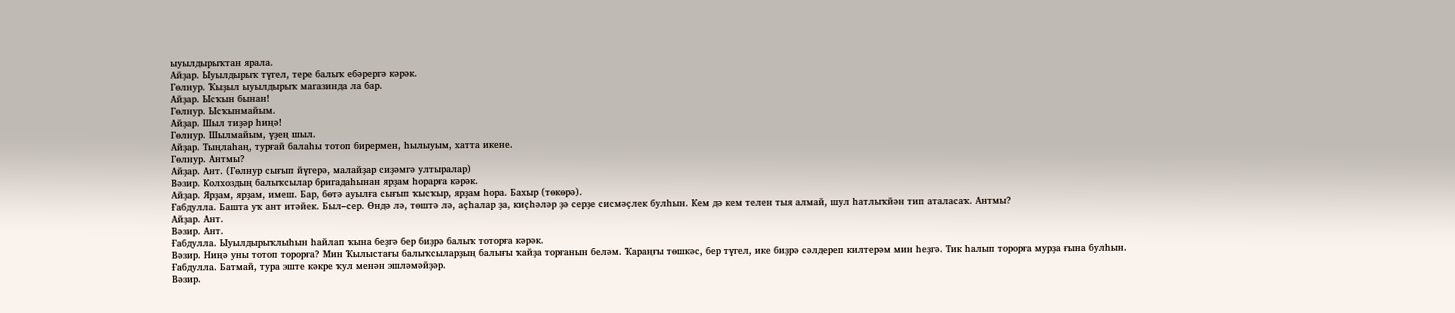ыуылдырыҡтан ярала.
Айҙар. Ыуылдырыҡ түгел, тере балыҡ ебәрергә кәрәк.
Гөлнур. Ҡыҙыл ыуылдырыҡ магазинда ла бар.
Айҙар. Ысҡын бынан!
Гөлнур. Ысҡынмайым.
Айҙар. Шыл тиҙәр һиңә!
Гөлнур. Шылмайым, үҙең шыл.
Айҙар. Тыңлаһаң, турғай балаһы тотоп бирермен, һылыуым, хатта икене.
Гөлнур. Антмы?
Айҙар. Ант. (Гөлнур сығып йүгерә, малайҙар сиҙәмгә ултыралар)
Вәзир. Колхоздың балыҡсылар бригадаһынан ярҙам һорарға кәрәк.
Айҙар. Ярҙам, ярҙам, имеш. Бар, бөтә ауылға сығып ҡысҡыр, ярҙам һора. Бахыр (төкөрә).
Ғабдулла. Башта уҡ ант итәйек. Был–сер. Өндә лә, төштә лә, аҫһалар ҙа, киҫһәләр ҙә серҙе сисмәҫлек булһын. Кем дә кем телен тыя алмай, шул һатлыҡйән тип аталасаҡ. Антмы?
Айҙар. Ант.
Вәзир. Ант.
Ғабдулла. Ыуылдырыҡлыһын һайлап ҡына беҙгә бер биҙрә балыҡ тоторға кәрәк.
Вәзир. Ниңә уны тотоп торорға? Мин Ҡылыстағы балыҡсыларҙың балығы ҡайҙа торғанын беләм. Ҡараңғы төшкәс, бер түгел, ике биҙрә сәлдереп килтерәм мин һеҙгә. Тик һалып торорға мурҙа ғына булһын.
Ғабдулла. Батмай, тура эште кәкре ҡул менән эшләмәйҙәр.
Вәзир.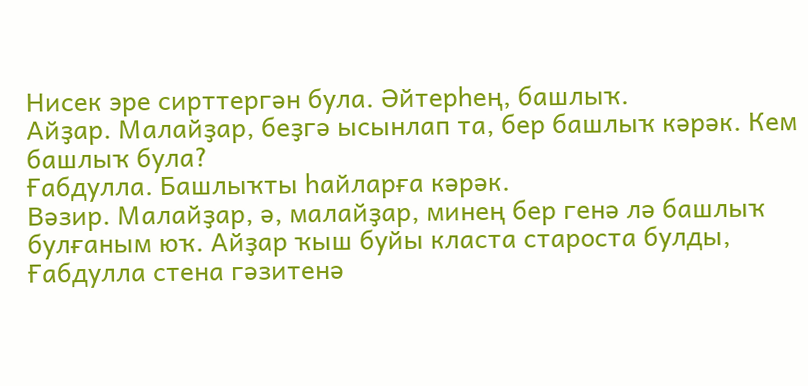Нисек эре сирттергән була. Әйтерһең, башлыҡ.
Айҙар. Малайҙар, беҙгә ысынлап та, бер башлыҡ кәрәк. Кем башлыҡ була?
Ғабдулла. Башлыҡты һайларға кәрәк.
Вәзир. Малайҙар, ә, малайҙар, минең бер генә лә башлыҡ булғаным юҡ. Айҙар ҡыш буйы класта староста булды, Ғабдулла стена гәзитенә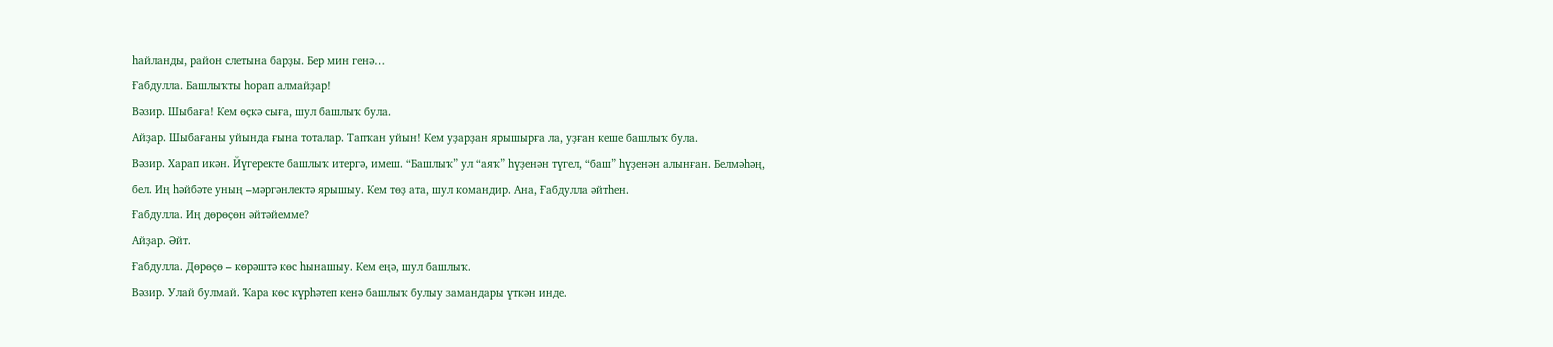һайланды, район слетына барҙы. Бер мин генә…
Ғабдулла. Башлыҡты һорап алмайҙар!
Вәзир. Шыбаға! Кем өҫкә сыға, шул башлыҡ була.
Айҙар. Шыбағаны уйында ғына тоталар. Тапҡан уйын! Кем уҙарҙан ярышырға ла, уҙған кеше башлыҡ була.
Вәзир. Харап икән. Йүгеректе башлыҡ итергә, имеш. “Башлыҡ” ул “аяҡ” һүҙенән түгел, “баш” һүҙенән алынған. Белмәһәң, бел. Иң һәйбәте уның –мәргәнлектә ярышыу. Кем төҙ ата, шул командир. Ана, Ғабдулла әйтһен.
Ғабдулла. Иң дөрөҫөн әйтәйемме?
Айҙар. Әйт.
Ғабдулла. Дөрөҫө – көрәштә көс һынашыу. Кем еңә, шул башлыҡ.
Вәзир. Улай булмай. Ҡара көс күрһәтеп кенә башлыҡ булыу замандары үткән инде.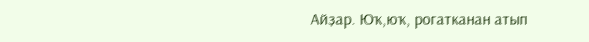Айҙар. Юҡ,юҡ, рогатканан атып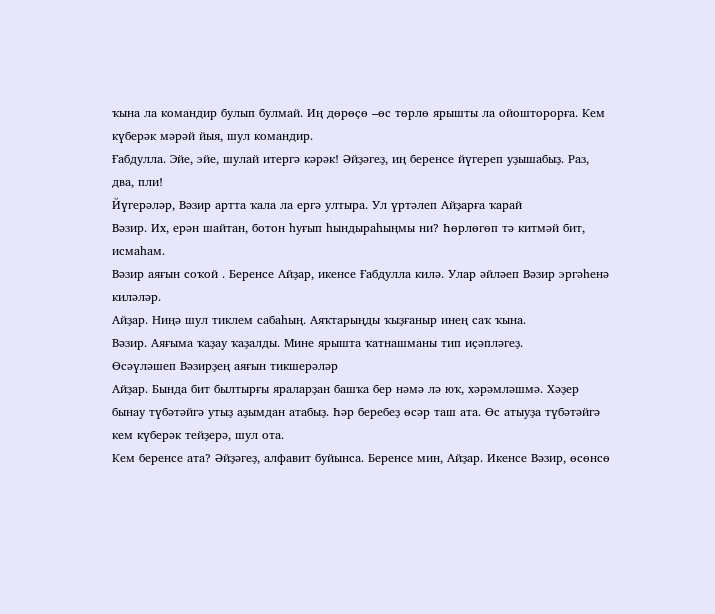ҡына ла командир булып булмай. Иң дөрөҫө –өс төрлө ярышты ла ойошторорға. Кем күберәк мәрәй йыя, шул командир.
Ғабдулла. Эйе, эйе, шулай итергә кәрәк! Әйҙәгеҙ, иң беренсе йүгереп уҙышабыҙ. Раз, два, пли!
Йүгерәләр, Вәзир артта ҡала ла ергә ултыра. Ул үртәлеп Айҙарға ҡарай
Вәзир. Их, ерән шайтан, ботон һуғып һындыраһыңмы ни? Һөрлөгөп тә китмәй бит, исмаһам.
Вәзир аяғын соҡой . Беренсе Айҙар, икенсе Ғабдулла килә. Улар әйләеп Вәзир эргәһенә киләләр.
Айҙар. Ниңә шул тиклем сабаһың. Аяҡтарыңды ҡыҙғаныр инең саҡ ҡына.
Вәзир. Аяғыма ҡаҙау ҡаҙалды. Мине ярышта ҡатнашманы тип иҫәпләгеҙ.
Өсәүләшеп Вәзирҙең аяғын тикшерәләр
Айҙар. Бында бит былтырғы яраларҙан башҡа бер нәмә лә юҡ, хәрәмләшмә. Хәҙер бынау түбәтәйгә утыҙ аҙымдан атабыҙ. Һәр беребеҙ өсәр таш ата. Өс атыуҙа түбәтәйгә кем күберәк тейҙерә, шул ота.
Кем беренсе ата? Әйҙәгеҙ, алфавит буйынса. Беренсе мин, Айҙар. Икенсе Вәзир, өсөнсө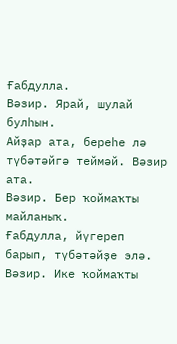Ғабдулла.
Вәзир. Ярай, шулай булһын.
Айҙар ата, береһе лә түбәтәйгә теймәй. Вәзир ата.
Вәзир. Бер ҡоймаҡты майланыҡ.
Ғабдулла, йүгереп барып, түбәтәйҙе элә.
Вәзир. Ике ҡоймаҡты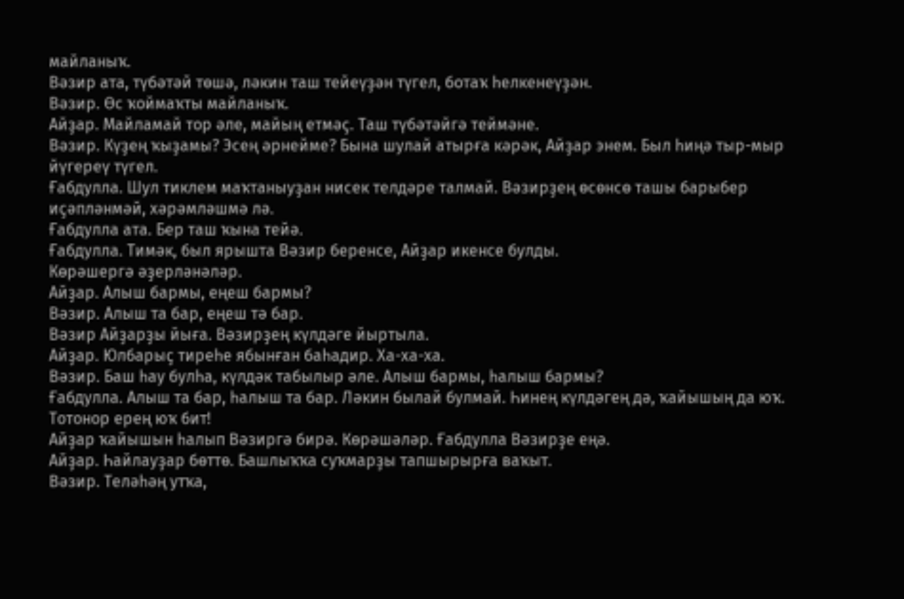майланыҡ.
Вәзир ата, түбәтәй төшә, ләкин таш тейеүҙән түгел, ботаҡ һелкенеүҙән.
Вәзир. Өс ҡоймаҡты майланыҡ.
Айҙар. Майламай тор әле, майың етмәҫ. Таш түбәтәйгә теймәне.
Вәзир. Күҙең ҡыҙамы? Эсең әрнейме? Бына шулай атырға кәрәк, Айҙар энем. Был һиңә тыр-мыр йүгереү түгел.
Ғабдулла. Шул тиклем маҡтаныуҙан нисек телдәре талмай. Вәзирҙең өсөнсө ташы барыбер иҫәпләнмәй, хәрәмләшмә лә.
Ғабдулла ата. Бер таш ҡына тейә.
Ғабдулла. Тимәк, был ярышта Вәзир беренсе, Айҙар икенсе булды.
Көрәшергә әҙерләнәләр.
Айҙар. Алыш бармы, еңеш бармы?
Вәзир. Алыш та бар, еңеш тә бар.
Вәзир Айҙарҙы йыға. Вәзирҙең күлдәге йыртыла.
Айҙар. Юлбарыҫ тиреһе ябынған баһадир. Ха-ха-ха.
Вәзир. Баш һау булһа, күлдәк табылыр әле. Алыш бармы, һалыш бармы?
Ғабдулла. Алыш та бар, һалыш та бар. Ләкин былай булмай. Һинең күлдәгең дә, ҡайышың да юҡ. Тотонор ерең юҡ бит!
Айҙар ҡайышын һалып Вәзиргә бирә. Көрәшәләр. Ғабдулла Вәзирҙе еңә.
Айҙар. Һайлауҙар бөттө. Башлыҡҡа суҡмарҙы тапшырырға ваҡыт.
Вәзир. Теләһәң утҡа,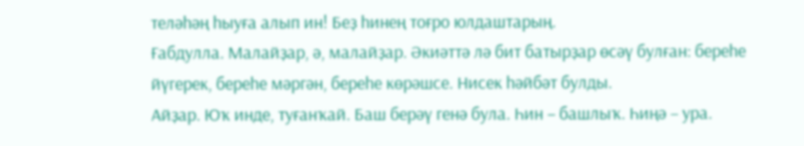теләһәң һыуға алып ин! Беҙ һинең тоғро юлдаштарың.
Ғабдулла. Малайҙар, ә, малайҙар. Әкиәттә лә бит батырҙар өсәү булған: береһе йүгерек, береһе мәргән, береһе көрәшсе. Нисек һәйбәт булды.
Айҙар. Юҡ инде, туғанҡай. Баш берәү генә була. Һин – башлыҡ. Һиңә – ура.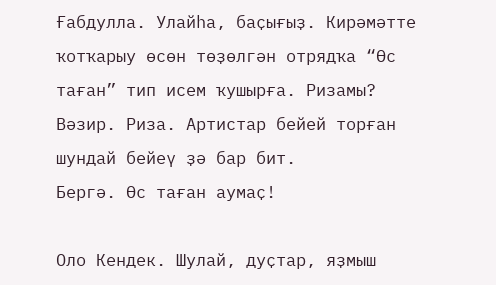Ғабдулла. Улайһа, баҫығыҙ. Кирәмәтте ҡотҡарыу өсөн төҙөлгән отрядҡа “Өс таған” тип исем ҡушырға. Ризамы?
Вәзир. Риза. Артистар бейей торған шундай бейеү ҙә бар бит.
Бергә. Өс таған аумаҫ!

Оло Кендек. Шулай, дуҫтар, яҙмыш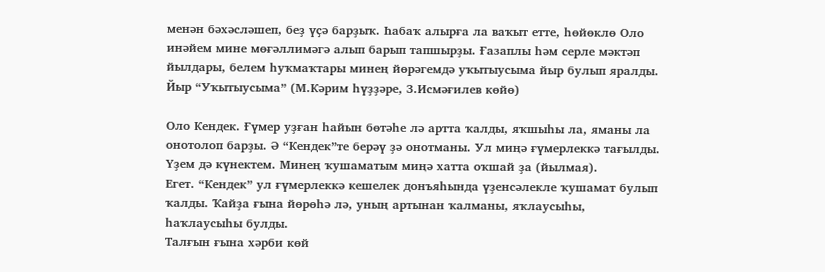менән бәхәсләшеп, беҙ үҫә барҙыҡ. Һабаҡ алырға ла ваҡыт етте, һөйөклө Оло инәйем мине мөғәллимәгә алып барып тапшырҙы. Ғазаплы һәм серле мәктәп йылдары, белем һуҡмаҡтары минең йөрәгемдә уҡытыусыма йыр булып яралды.
Йыр “Уҡытыусыма” (М.Кәрим һүҙҙәре, З.Исмәғилев көйө)

Оло Кендек. Ғүмер уҙған һайын бөтәһе лә артта ҡалды, яҡшыһы ла, яманы ла онотолоп барҙы. Ә “Кендек”те берәү ҙә онотманы. Ул миңә ғүмерлеккә тағылды. Үҙем дә күнектем. Минең ҡушаматым миңә хатта оҡшай ҙа (йылмая).
Егет. “Кендек” ул ғүмерлеккә кешелек донъяһында үҙенсәлекле ҡушамат булып ҡалды. Ҡайҙа ғына йөрөһә лә, уның артынан ҡалманы, яҡлаусыһы, һаҡлаусыһы булды.
Талғын ғына хәрби көй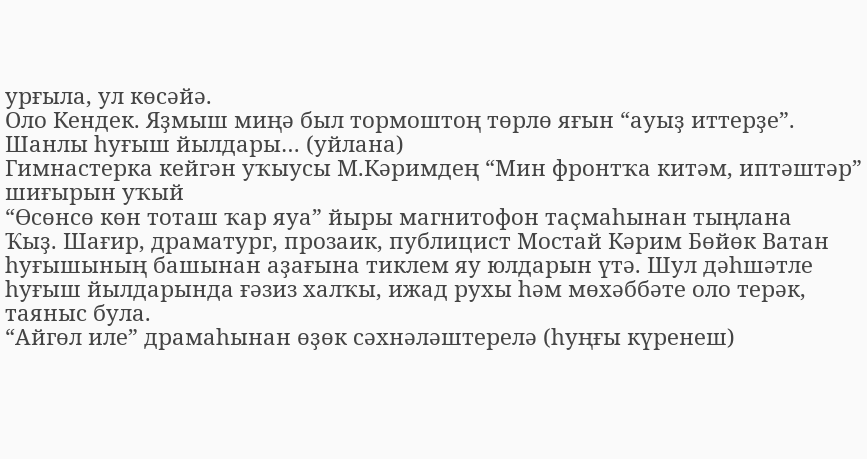урғыла, ул көсәйә.
Оло Кендек. Яҙмыш миңә был тормоштоң төрлө яғын “ауыҙ иттерҙе”. Шанлы һуғыш йылдары… (уйлана)
Гимнастерка кейгән уҡыусы М.Кәримдең “Мин фронтҡа китәм, иптәштәр” шиғырын уҡый
“Өсөнсө көн тоташ ҡар яуа” йыры магнитофон таҫмаһынан тыңлана
Ҡыҙ. Шағир, драматург, прозаик, публицист Мостай Кәрим Бөйөк Ватан һуғышының башынан аҙағына тиклем яу юлдарын үтә. Шул дәһшәтле һуғыш йылдарында ғәзиз халҡы, ижад рухы һәм мөхәббәте оло терәк, таяныс була.
“Айгөл иле” драмаһынан өҙөк сәхнәләштерелә (һуңғы күренеш)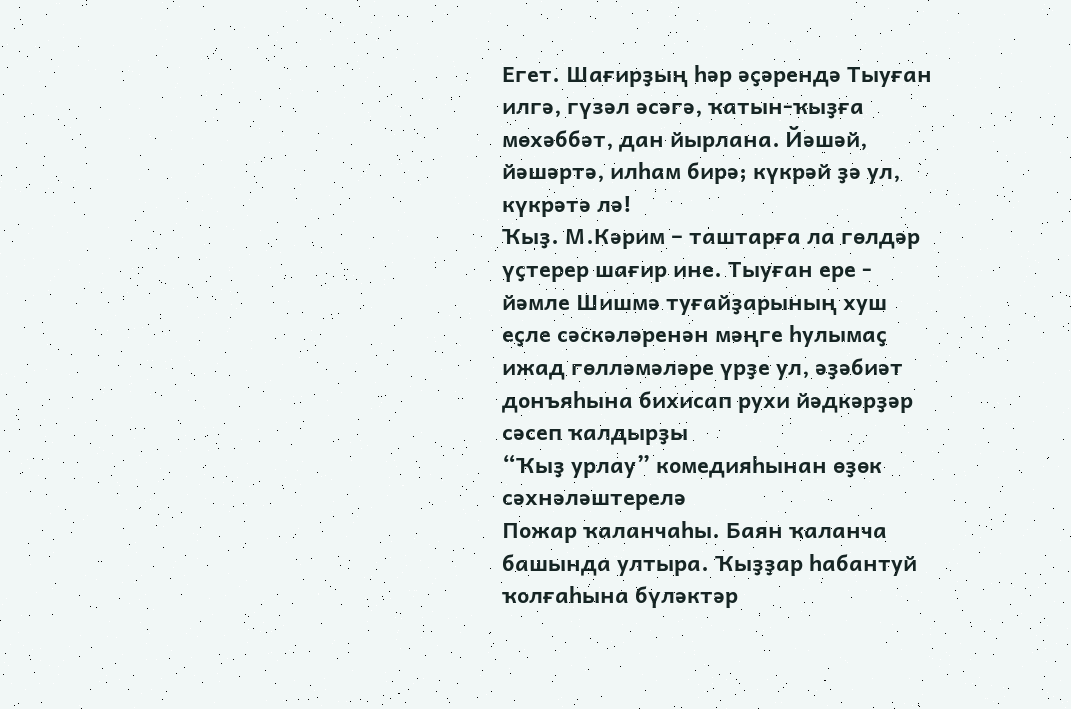Егет. Шағирҙың һәр әҫәрендә Тыуған илгә, гүзәл әсәгә, ҡатын-ҡыҙға мөхәббәт, дан йырлана. Йәшәй, йәшәртә, илһам бирә; күкрәй ҙә ул, күкрәтә лә!
Ҡыҙ. М.Кәрим – таштарға ла гөлдәр үҫтерер шағир ине. Тыуған ере - йәмле Шишмә туғайҙарының хуш еҫле сәскәләренән мәңге һулымаҫ ижад гөлләмәләре үрҙе ул, әҙәбиәт донъяһына бихисап рухи йәдкәрҙәр сәсеп ҡалдырҙы
“Ҡыҙ урлау” комедияһынан өҙөк сәхнәләштерелә
Пожар ҡаланчаһы. Баян ҡаланча башында ултыра. Ҡыҙҙар һабантуй ҡолғаһына бүләктәр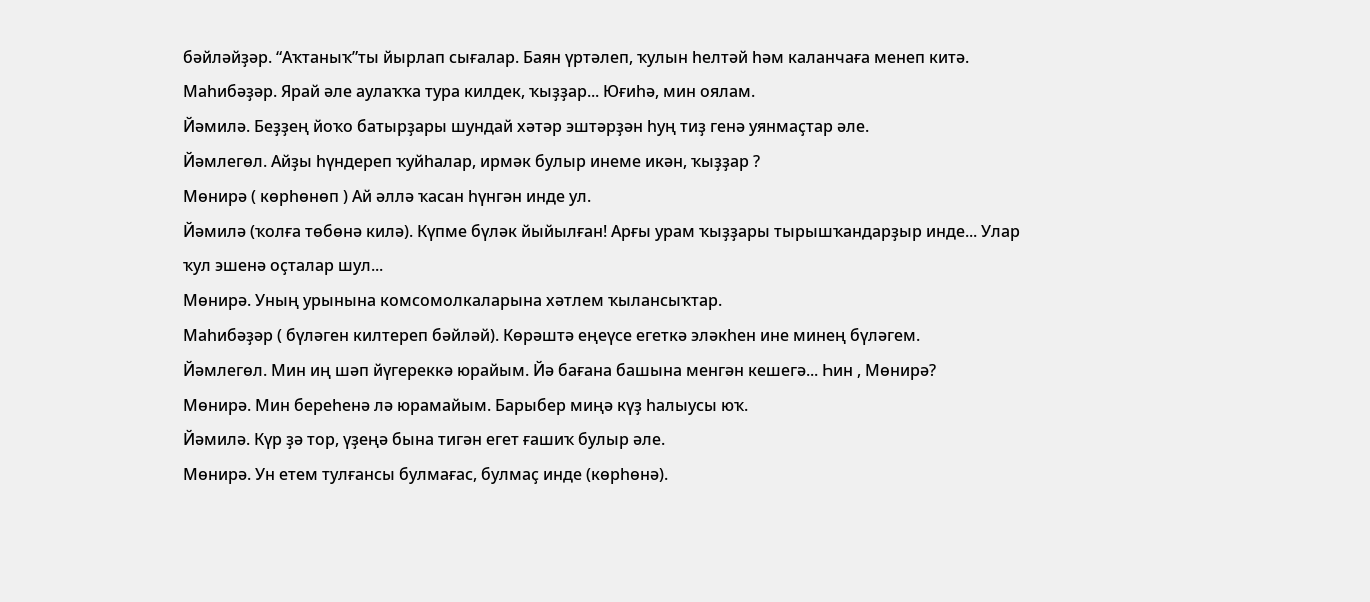бәйләйҙәр. “Аҡтаныҡ”ты йырлап сығалар. Баян үртәлеп, ҡулын һелтәй һәм каланчаға менеп китә.
Маһибәҙәр. Ярай әле аулаҡҡа тура килдек, ҡыҙҙар... Юғиһә, мин оялам.
Йәмилә. Беҙҙең йоҡо батырҙары шундай хәтәр эштәрҙән һуң тиҙ генә уянмаҫтар әле.
Йәмлегөл. Айҙы һүндереп ҡуйһалар, ирмәк булыр инеме икән, ҡыҙҙар ?
Мөнирә ( көрһөнөп ) Ай әллә ҡасан һүнгән инде ул.
Йәмилә (ҡолға төбөнә килә). Күпме бүләк йыйылған! Арғы урам ҡыҙҙары тырышҡандарҙыр инде... Улар ҡул эшенә оҫталар шул...
Мөнирә. Уның урынына комсомолкаларына хәтлем ҡылансыҡтар.
Маһибәҙәр ( бүләген килтереп бәйләй). Көрәштә еңеүсе егеткә эләкһен ине минең бүләгем.
Йәмлегөл. Мин иң шәп йүгереккә юрайым. Йә бағана башына менгән кешегә... Һин , Мөнирә?
Мөнирә. Мин береһенә лә юрамайым. Барыбер миңә күҙ һалыусы юҡ.
Йәмилә. Күр ҙә тор, үҙеңә бына тигән егет ғашиҡ булыр әле.
Мөнирә. Ун етем тулғансы булмағас, булмаҫ инде (көрһөнә).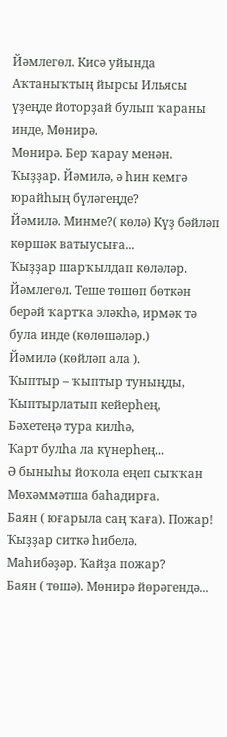Йәмлегөл. Кисә уйында Аҡтаныҡтың йырсы Ильясы үҙеңде йоторҙай булып ҡараны инде, Мөнирә.
Мөнирә. Бер ҡарау менән.
Ҡыҙҙар. Йәмилә, ә һин кемгә юрайһың бүләгеңде?
Йәмилә. Минме?( көлә) Күҙ бәйләп көршәк ватыусыға...
Ҡыҙҙар шарҡылдап көләләр.
Йәмлегөл. Теше төшөп бөткән берәй ҡартҡа эләкһә, ирмәк тә була инде (көлөшәләр.)
Йәмилә (көйләп ала ).
Ҡыптыр – ҡыптыр туныңды,
Ҡыптырлатып кейерһең,
Бәхетеңә тура килһә,
Ҡарт булһа ла күнерһең...
Ә быныһы йоҡола еңеп сыҡҡан Мөхәммәтша баһадирға.
Баян ( юғарыла саң ҡаға). Пожар!
Ҡыҙҙар ситкә һибелә.
Маһибәҙәр. Ҡайҙа пожар?
Баян ( төшә). Мөнирә йөрәгендә...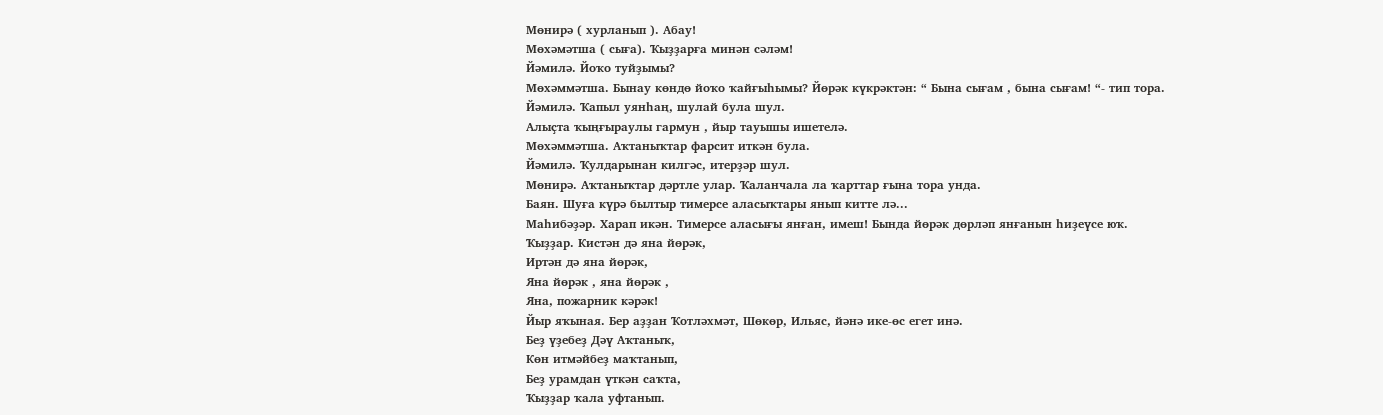Мөнирә ( хурланып ). Абау!
Мөхәмәтша ( сыға). Ҡыҙҙарға минән сәләм!
Йәмилә. Йоҡо туйҙымы?
Мөхәммәтша. Бынау көндө йоҡо ҡайғыһымы? Йөрәк күкрәктән: “ Бына сығам , бына сығам! “- тип тора.
Йәмилә. Ҡапыл уянһаң, шулай була шул.
Алыҫта ҡыңғыраулы гармун , йыр тауышы ишетелә.
Мөхәммәтша. Аҡтаныҡтар фарсит иткән була.
Йәмилә. Ҡулдарынан килгәс, итерҙәр шул.
Мөнирә. Аҡтаныҡтар дәртле улар. Ҡаланчала ла ҡарттар ғына тора унда.
Баян. Шуға күрә былтыр тимерсе аласыҡтары янып китте лә...
Маһибәҙәр. Харап икән. Тимерсе аласығы янған, имеш! Бында йөрәк дөрләп янғанын һиҙеүсе юҡ.
Ҡыҙҙар. Кистән дә яна йөрәк,
Иртән дә яна йөрәк,
Яна йөрәк , яна йөрәк ,
Яна, пожарник кәрәк!
Йыр яҡыная. Бер аҙҙан Ҡотләхмәт, Шөкөр, Ильяс, йәнә ике-өс егет инә.
Беҙ үҙебеҙ Дәү Аҡтаныҡ,
Көн итмәйбеҙ маҡтанып,
Беҙ урамдан үткән саҡта,
Ҡыҙҙар ҡала уфтанып.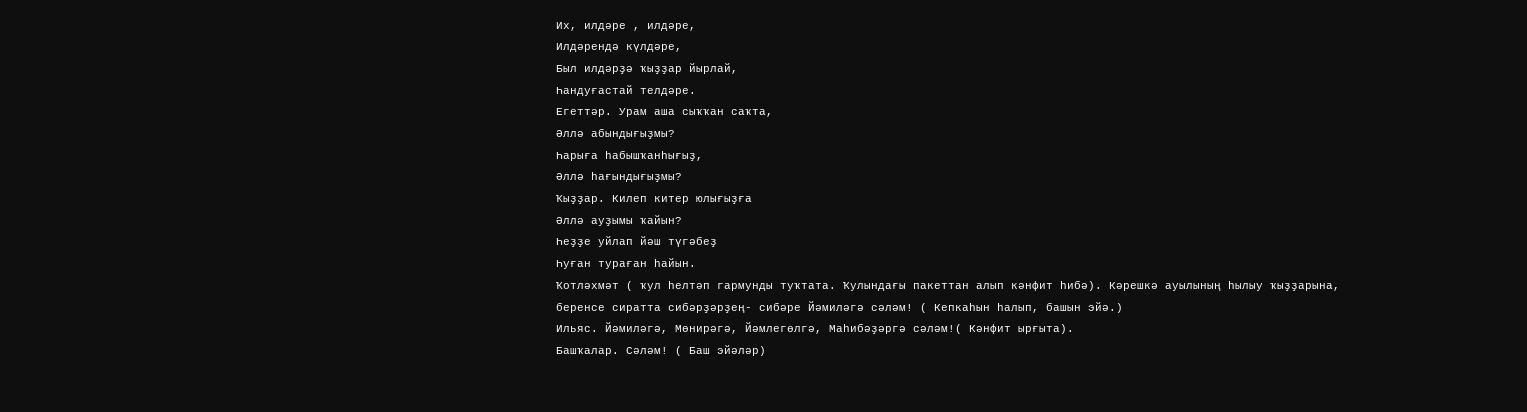Их, илдәре , илдәре,
Илдәрендә күлдәре,
Был илдәрҙә ҡыҙҙар йырлай,
Һандуғастай телдәре.
Егеттәр. Урам аша сыҡҡан саҡта,
Әллә абындығыҙмы?
Һарыға һабышҡанһығыҙ,
Әллә һағындығыҙмы?
Ҡыҙҙар. Килеп китер юлығыҙға
Әллә ауҙымы ҡайын?
Һеҙҙе уйлап йәш түгәбеҙ
Һуған тураған һайын.
Ҡотләхмәт ( ҡул һелтәп гармунды туҡтата. Ҡулындағы пакеттан алып кәнфит һибә). Кәрешкә ауылының һылыу ҡыҙҙарына, беренсе сиратта сибәрҙәрҙең- сибәре Йәмиләгә сәләм! ( Кепкаһын һалып, башын эйә.)
Ильяс. Йәмиләгә, Мөнирәгә, Йәмлегөлгә, Маһибәҙәргә сәләм!( Кәнфит ырғыта).
Башҡалар. Сәләм! ( Баш эйәләр)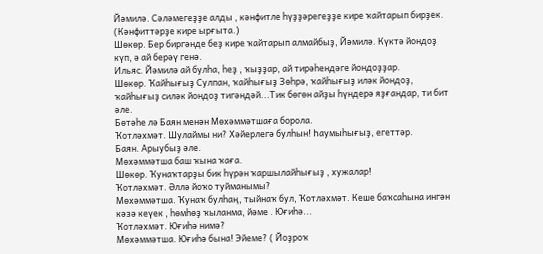Йәмилә. Сәләмегеҙҙе алды , кәнфитле һүҙҙәрегеҙҙе кире ҡайтарып бирҙек. (Кәнфиттәрҙе кире ырғыта.)
Шөкөр. Бер биргәнде беҙ кире ҡайтарып алмайбыҙ, Йәмилә. Күктә йондоҙ күп, ә ай берәү генә.
Ильяс. Йәмилә ай булһа, һеҙ , ҡыҙҙар, ай тирәһендәге йондоҙҙар.
Шөкөр. Ҡайһығыҙ Сулпан, ҡайһығыҙ Зөһрә, ҡайһығыҙ иләк йондоҙ, ҡайһығыҙ силәк йондоҙ тигәндәй...Тик бөгөн айҙы һүндерә яҙғандар, ти бит әле.
Бөтәһе лә Баян менән Мөхәммәтшаға борола.
Ҡотләхмәт. Шулаймы ни? Хәйерлегә булһын! Һаумыһығыҙ, егеттәр.
Баян. Арыубыҙ әле.
Мөхәммәтша баш ҡына ҡаға.
Шөкөр. Ҡунаҡтарҙы бик һүрән ҡаршылайһығыҙ , хужалар!
Ҡотләхмәт. Әллә йоҡо туйманымы?
Мөхәммәтша. Ҡунаҡ булһаң, тыйнаҡ бул, Ҡотләхмәт. Кеше баҡсаһына ингән кәзә кеүек , һөмһөҙ ҡыланма, йәме . Юғиһә...
Ҡотләхмәт. Юғиһә нимә?
Мөхәммәтша. Юғиһә бына! Эйеме? ( Йоҙроҡ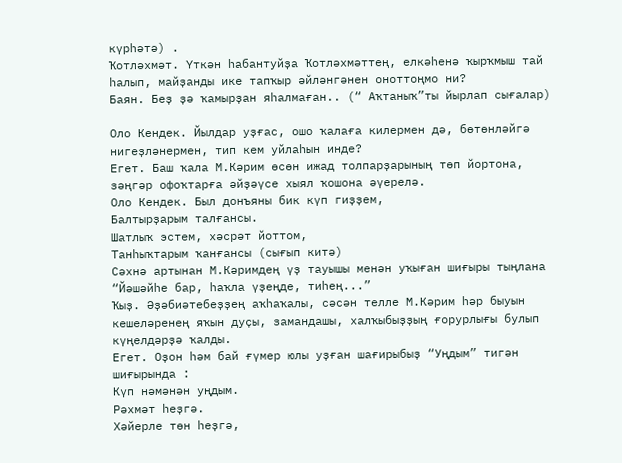күрһәтә) .
Ҡотләхмәт. Үткән һабантуйҙа Ҡотләхмәттең, елкәһенә ҡырҡмыш тай һалып, майҙанды ике тапҡыр әйләнгәнен оноттоңмо ни?
Баян. Беҙ ҙә ҡамырҙан яһалмаған.. (“ Аҡтаныҡ”ты йырлап сығалар)

Оло Кендек. Йылдар уҙғас, ошо ҡалаға килермен дә, бөтөнләйгә нигеҙләнермен, тип кем уйлаһын инде?
Егет. Баш ҡала М.Кәрим өсөн ижад толпарҙарының төп йортона, зәңгәр офоҡтарға әйҙәүсе хыял ҡошона әүерелә.
Оло Кендек. Был донъяны бик күп гиҙҙем,
Балтырҙарым талғансы.
Шатлыҡ эстем, хәсрәт йоттом,
Танһыҡтарым ҡанғансы (сығып китә)
Сәхнә артынан М.Кәримдең үҙ тауышы менән уҡыған шиғыры тыңлана “Йәшәйһе бар, һаҡла үҙеңде, тиһең...”
Ҡыҙ. Әҙәбиәтебеҙҙең аҡһаҡалы, сәсән телле М.Кәрим һәр быуын кешеләренең яҡын дуҫы, замандашы, халҡыбыҙҙың ғорурлығы булып күңелдәрҙә ҡалды.
Егет. Оҙон һәм бай ғүмер юлы уҙған шағирыбыҙ “Уңдым” тигән шиғырында :
Күп нәмәнән уңдым.
Рәхмәт һеҙгә.
Хәйерле төн һеҙгә,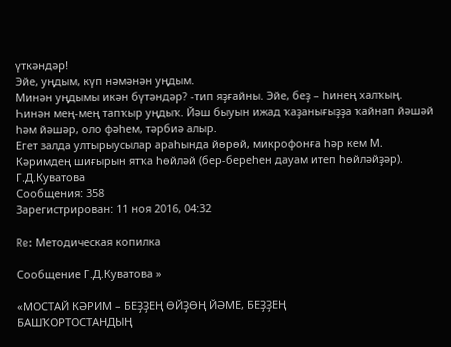үткәндәр!
Эйе, уңдым, күп нәмәнән уңдым.
Минән уңдымы икән бүтәндәр? -тип яҙғайны. Эйе, беҙ – һинең халҡың. Һинән мең-мең тапҡыр уңдыҡ. Йәш быуын ижад ҡаҙанығыҙҙа ҡайнап йәшәй һәм йәшәр, оло фәһем, тәрбиә алыр.
Егет залда ултырыусылар араһында йөрөй, микрофонға һәр кем М. Кәримдең шиғырын ятҡа һөйләй (бер-береһен дауам итеп һөйләйҙәр).
Г.Д.Куватова
Сообщения: 358
Зарегистрирован: 11 ноя 2016, 04:32

Re: Методическая копилка

Сообщение Г.Д.Куватова »

«МОСТАЙ КӘРИМ – БЕҘҘЕҢ ӨЙҘӨҢ ЙӘМЕ, БЕҘҘЕҢ
БАШҠОРТОСТАНДЫҢ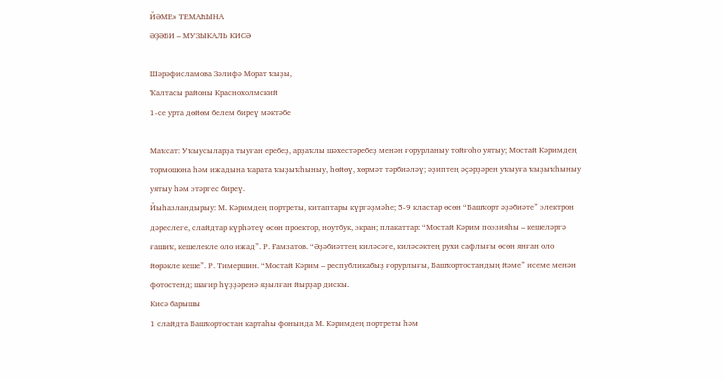ЙӘМЕ» ТЕМАҺЫНА
ӘҘӘБИ – МУЗЫКАЛЬ КИСӘ

Шәрәфисламова Зәлифә Морат ҡыҙы,
Ҡалтасы районы Краснохолмский
1-се урта дөйөм белем биреү мәктәбе

Маҡсат: Уҡыусыларҙа тыуған еребеҙ, арҙаҡлы шәхестәребеҙ менән ғорурланыу тойғоһо уятыу; Мостай Кәримдең тормошона һәм ижадына ҡарата ҡыҙыҡһыныу, һөйөү, хөрмәт тәрбиәләү; әҙиптең әҫәрҙәрен уҡыуға ҡыҙыҡһыныу уятыу һәм этәргес биреү.
Йыһазландырыу: М. Кәримдең портреты, китаптары күргәҙмәһе; 5-9 кластар өсөн “Башҡорт әҙәбиәте” электрон дәреслеге, слайдтар күрһәтеү өсөн проектор, ноутбук, экран; плакаттар: “Мостай Кәрим поэзияһы – кешеләргә ғашиҡ, кешелекле оло ижад”. Р. Ғамзатов. “Әҙәбиәттең киләсәге, киләсәктең рухи сафлығы өсөн янған оло йөрәкле кеше”. Р. Тимершин. “Мостай Кәрим – республикабыҙ ғорурлығы, Башҡортостандың йәме” исеме менән фотостенд; шағир һүҙҙәренә яҙылған йырҙар дискы.
Кисә барышы
1 слайдта Башҡортостан картаһы фонында М. Кәримдең портреты һәм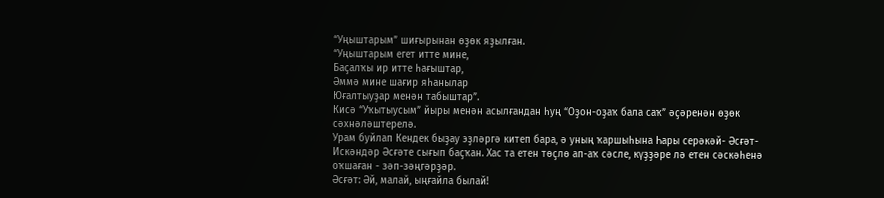“Уңыштарым” шиғырынан өҙөк яҙылған.
“Уңыштарым егет итте мине,
Баҫалҡы ир итте һағыштар,
Әммә мине шағир яһанылар
Юғалтыуҙар менән табыштар”.
Кисә “Уҡытыусым” йыры менән асылғандан һуң “Оҙон-оҙаҡ бала саҡ” әҫәренән өҙөк сәхнәләштерелә.
Урам буйлап Кендек быҙау эҙләргә китеп бара, ә уның ҡаршыһына Һары серәкәй- Әсғәт- Искәндәр Әсғәте сығып баҫҡан. Хас та етен төҫлө ап-аҡ сәсле, күҙҙәре лә етен сәскәһенә оҡшаған - зәп-зәңгәрҙәр.
Әсғәт: Әй, малай, ыңғайла былай!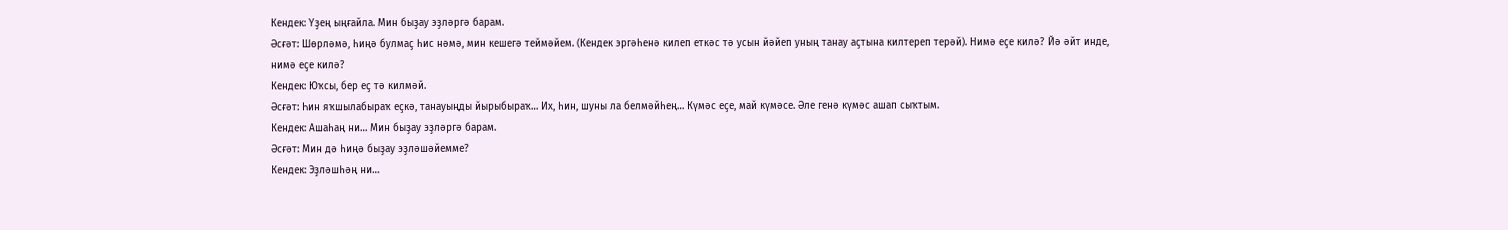Кендек: Үҙең ыңғайла. Мин быҙау эҙләргә барам.
Әсғәт: Шөрләмә, һиңә булмаҫ һис нәмә, мин кешегә теймәйем. (Кендек эргәһенә килеп еткәс тә усын йәйеп уның танау аҫтына килтереп терәй). Нимә еҫе килә? Йә әйт инде, нимә еҫе килә?
Кендек: Юҡсы, бер еҫ тә килмәй.
Әсғәт: Һин яҡшылабыраҡ еҫкә, танауыңды йырыбыраҡ… Их, һин, шуны ла белмәйһең… Күмәс еҫе, май күмәсе. Әле генә күмәс ашап сыҡтым.
Кендек: Ашаһаң ни… Мин быҙау эҙләргә барам.
Әсғәт: Мин дә һиңә быҙау эҙләшәйемме?
Кендек: Эҙләшһәң ни…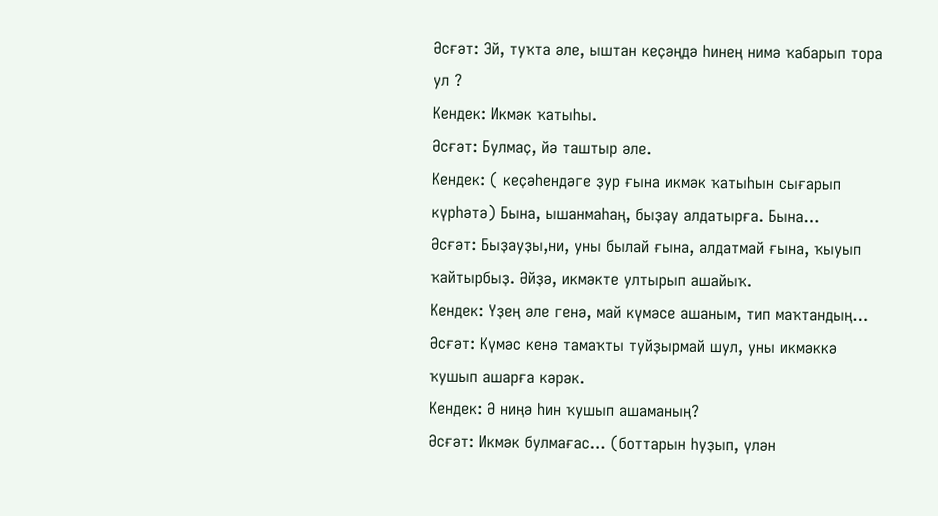Әсғәт: Эй, туҡта әле, ыштан кеҫәңдә һинең нимә ҡабарып тора ул ?
Кендек: Икмәк ҡатыһы.
Әсғәт: Булмаҫ, йә таштыр әле.
Кендек: ( кеҫәһендәге ҙур ғына икмәк ҡатыһын сығарып күрһәтә) Бына, ышанмаһаң, быҙау алдатырға. Бына…
Әсғәт: Быҙауҙы,ни, уны былай ғына, алдатмай ғына, ҡыуып ҡайтырбыҙ. Әйҙә, икмәкте ултырып ашайыҡ.
Кендек: Үҙең әле генә, май күмәсе ашаным, тип маҡтандың…
Әсғәт: Күмәс кенә тамаҡты туйҙырмай шул, уны икмәккә ҡушып ашарға кәрәк.
Кендек: Ә ниңә һин ҡушып ашаманың?
Әсғәт: Икмәк булмағас… (боттарын һуҙып, үлән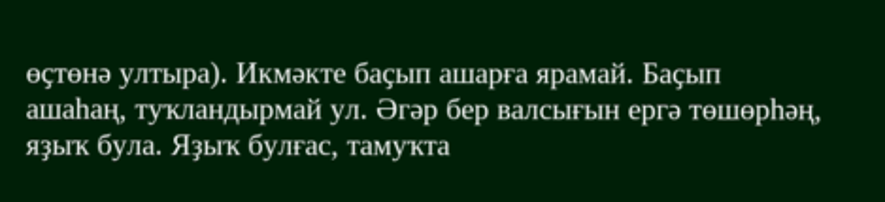өҫтөнә ултыра). Икмәкте баҫып ашарға ярамай. Баҫып ашаһаң, туҡландырмай ул. Әгәр бер валсығын ергә төшөрһәң, яҙыҡ була. Яҙыҡ булғас, тамуҡта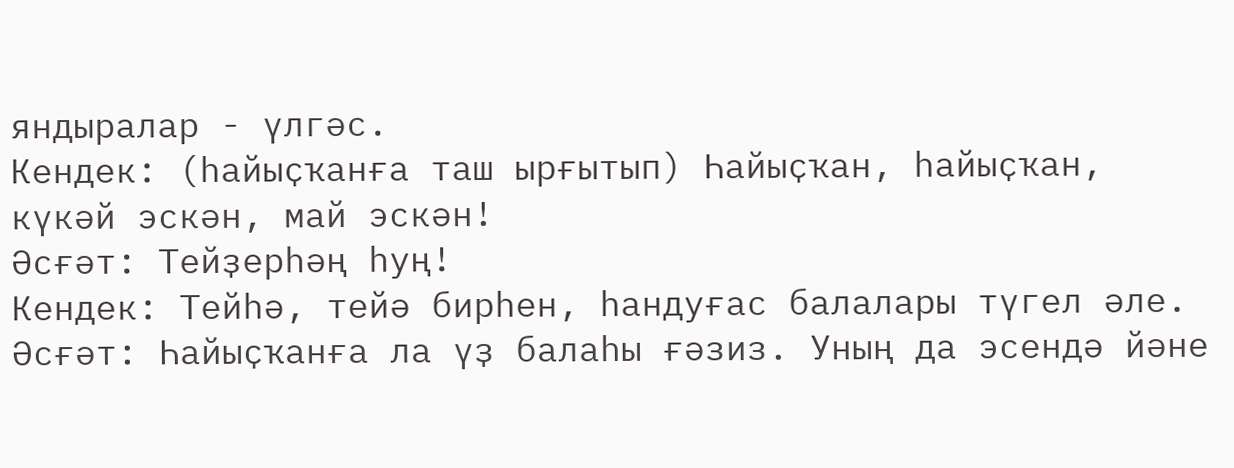яндыралар - үлгәс.
Кендек: (һайыҫҡанға таш ырғытып) Һайыҫҡан, һайыҫҡан, күкәй эскән, май эскән!
Әсғәт: Тейҙерһәң һуң!
Кендек: Тейһә, тейә бирһен, һандуғас балалары түгел әле.
Әсғәт: Һайыҫҡанға ла үҙ балаһы ғәзиз. Уның да эсендә йәне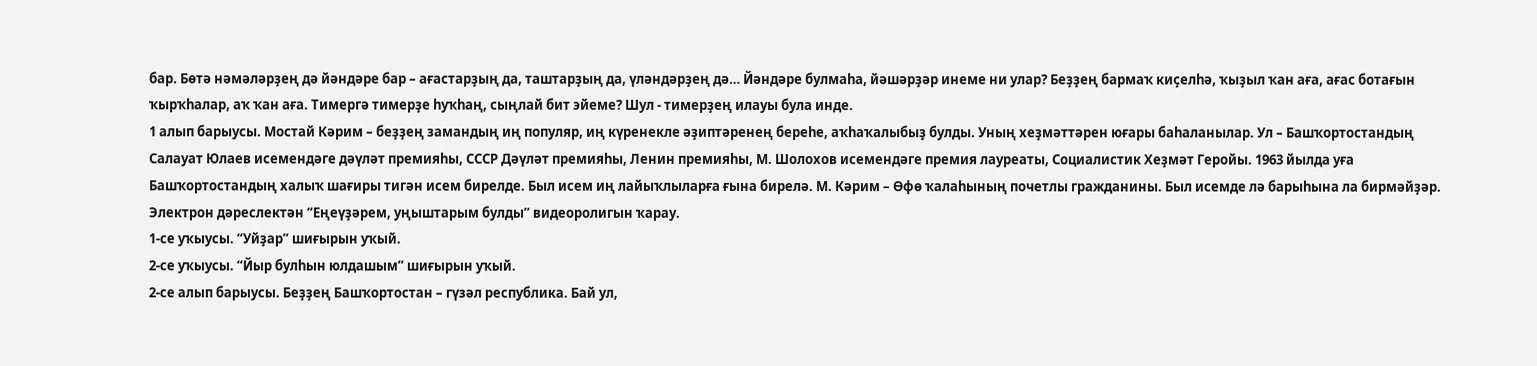бар. Бөтә нәмәләрҙең дә йәндәре бар – ағастарҙың да, таштарҙың да, үләндәрҙең дә… Йәндәре булмаһа, йәшәрҙәр инеме ни улар? Беҙҙең бармаҡ киҫелһә, ҡыҙыл ҡан аға, ағас ботағын ҡырҡһалар, аҡ ҡан аға. Тимергә тимерҙе һуҡһаң, сыңлай бит эйеме? Шул - тимерҙең илауы була инде.
1 алып барыусы. Мостай Кәрим – беҙҙең замандың иң популяр, иң күренекле әҙиптәренең береһе, аҡһаҡалыбыҙ булды. Уның хеҙмәттәрен юғары баһаланылар. Ул – Башҡортостандың Салауат Юлаев исемендәге дәүләт премияһы, СССР Дәүләт премияһы, Ленин премияһы, М. Шолохов исемендәге премия лауреаты, Социалистик Хеҙмәт Геройы. 1963 йылда уға Башҡортостандың халыҡ шағиры тигән исем бирелде. Был исем иң лайыҡлыларға ғына бирелә. М. Кәрим – Өфө ҡалаһының почетлы гражданины. Был исемде лә барыһына ла бирмәйҙәр.
Электрон дәреслектән “Еңеүҙәрем, уңыштарым булды” видеоролигын ҡарау.
1-се уҡыусы. “Уйҙар” шиғырын уҡый.
2-се уҡыусы. “Йыр булһын юлдашым” шиғырын уҡый.
2-се алып барыусы. Беҙҙең Башҡортостан – гүзәл республика. Бай ул,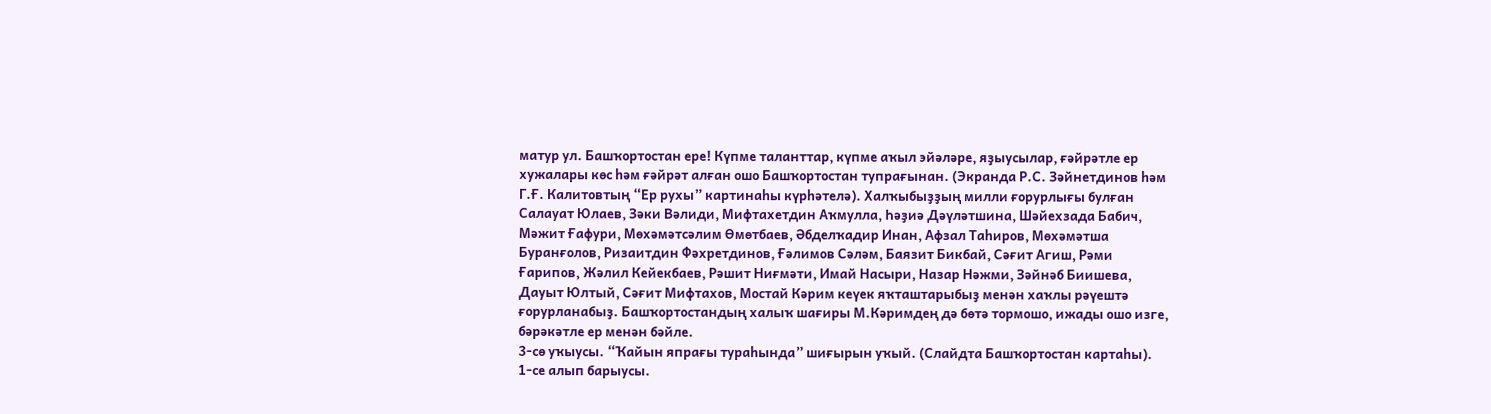матур ул. Башҡортостан ере! Күпме таланттар, күпме аҡыл эйәләре, яҙыусылар, ғәйрәтле ер хужалары көс һәм ғәйрәт алған ошо Башҡортостан тупрағынан. (Экранда Р.С. Зәйнетдинов һәм Г.Ғ. Калитовтың “Ер рухы” картинаһы күрһәтелә). Халҡыбыҙҙың милли ғорурлығы булған Салауат Юлаев, Зәки Вәлиди, Мифтахетдин Аҡмулла, Һәҙиә Дәүләтшина, Шәйехзада Бабич, Мәжит Ғафури, Мөхәмәтсәлим Өмөтбаев, Әбделҡадир Инан, Афзал Таһиров, Мөхәмәтша Буранғолов, Ризаитдин Фәхретдинов, Ғәлимов Сәләм, Баязит Бикбай, Сәғит Агиш, Рәми Ғарипов, Жәлил Кейекбаев, Рәшит Ниғмәти, Имай Насыри, Назар Нәжми, Зәйнәб Биишева, Дауыт Юлтый, Сәғит Мифтахов, Мостай Кәрим кеүек яҡташтарыбыҙ менән хаҡлы рәүештә ғорурланабыҙ. Башҡортостандың халыҡ шағиры М.Кәримдең дә бөтә тормошо, ижады ошо изге, бәрәкәтле ер менән бәйле.
3-сө уҡыусы. “Ҡайын япрағы тураһында” шиғырын уҡый. (Слайдта Башҡортостан картаһы).
1-се алып барыусы.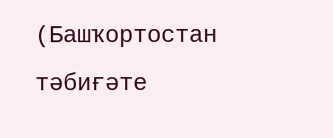(Башҡортостан тәбиғәте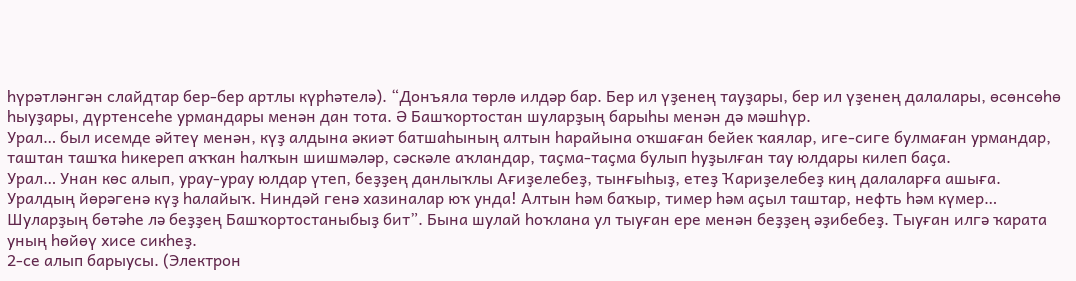һүрәтләнгән слайдтар бер-бер артлы күрһәтелә). “Донъяла төрлө илдәр бар. Бер ил үҙенең тауҙары, бер ил үҙенең далалары, өсөнсөһө һыуҙары, дүртенсеһе урмандары менән дан тота. Ә Башҡортостан шуларҙың барыһы менән дә мәшһүр.
Урал… был исемде әйтеү менән, күҙ алдына әкиәт батшаһының алтын һарайына оҡшаған бейек ҡаялар, иге-сиге булмаған урмандар, таштан ташҡа һикереп аҡҡан һалҡын шишмәләр, сәскәле аҡландар, таҫма-таҫма булып һуҙылған тау юлдары килеп баҫа.
Урал… Унан көс алып, урау-урау юлдар үтеп, беҙҙең данлыҡлы Ағиҙелебеҙ, тынғыһыҙ, етеҙ Ҡариҙелебеҙ киң далаларға ашыға.
Уралдың йөрәгенә күҙ һалайыҡ. Ниндәй генә хазиналар юҡ унда! Алтын һәм баҡыр, тимер һәм аҫыл таштар, нефть һәм күмер…
Шуларҙың бөтәһе лә беҙҙең Башҡортостаныбыҙ бит”. Бына шулай һоҡлана ул тыуған ере менән беҙҙең әҙибебеҙ. Тыуған илгә ҡарата уның һөйөү хисе сикһеҙ.
2-се алып барыусы. (Электрон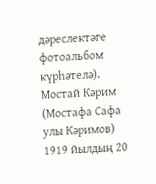дәреслектәге фотоальбом күрһәтелә). Мостай Кәрим (Мостафа Сафа улы Кәримов) 1919 йылдың 20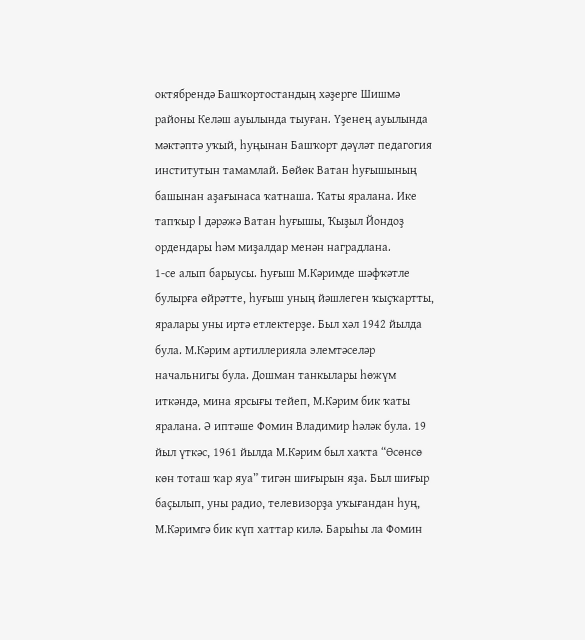октябрендә Башҡортостандың хәҙерге Шишмә районы Келәш ауылында тыуған. Үҙенең ауылында мәктәптә уҡый, һуңынан Башҡорт дәүләт педагогия институтын тамамлай. Бөйөк Ватан һуғышының башынан аҙағынаса ҡатнаша. Ҡаты яралана. Ике тапҡыр I дәрәжә Ватан һуғышы, Ҡыҙыл Йондоҙ ордендары һәм миҙалдар менән наградлана.
1-се алып барыусы. Һуғыш М.Кәримде шәфҡәтле булырға өйрәтте, һуғыш уның йәшлеген ҡыҫҡартты, яралары уны иртә етлектерҙе. Был хәл 1942 йылда була. М.Кәрим артиллерияла элемтәселәр начальнигы була. Дошман танкылары һөжүм иткәндә, мина ярсығы тейеп, М.Кәрим бик ҡаты яралана. Ә иптәше Фомин Владимир һәләк була. 19 йыл үткәс, 1961 йылда М.Кәрим был хаҡта “Өсөнсө көн тоташ ҡар яуа” тигән шиғырын яҙа. Был шиғыр баҫылып, уны радио, телевизорҙа уҡығандан һуң, М.Кәримгә бик күп хаттар килә. Барыһы ла Фомин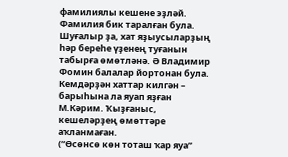фамилиялы кешене эҙләй. Фамилия бик таралған була. Шуғалыр ҙа, хат яҙыусыларҙың һәр береһе үҙенең туғанын табырға өмөтләнә. Ә Владимир Фомин балалар йортонан була. Кемдәрҙән хаттар килгән – барыһына ла яуап яҙған М.Кәрим. Ҡыҙғаныс, кешеләрҙең өмөттәре аҡланмаған.
(“Өсөнсө көн тоташ ҡар яуа”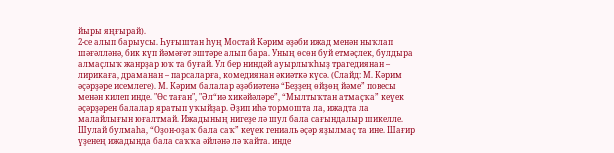йыры яңғырай).
2-се алып барыусы. Һуғыштан һуң Мостай Кәрим әҙәби ижад менән ныҡлап шәғәлләнә, бик күп йәмәғәт эштәре алып бара. Уның өсөн буй етмәҫлек, булдыра алмаҫлыҡ жанрҙар юҡ та буғай. Ул бер ниндәй ауырлыҡһыҙ трагедиянан – лирикаға, драманан – парсаларға, комедиянан әкиәткә күсә. (Слайд: М. Кәрим әҫәрҙәре исемлеге). М. Кәрим балалар әҙәбиәтенә “Беҙҙең өйҙөң йәме” повесы менән килеп инде. "Өс таған", "Әл“иә хикәйәләре”, “Мылтыҡтан атмаҫҡа” кеүек әҫәрҙәрен балалар яратып уҡыйҙар. Әҙип иһә тормошта ла, ижадта ла малайлығын юғалтмай. Ижадының нигеҙе лә шул бала сағындалыр шикелле. Шулай булмаһа, “Оҙон-оҙаҡ бала саҡ” кеүек гениаль әҫәр яҙылмаҫ та ине. Шағир үҙенең ижадында бала саҡҡа әйләнә лә ҡайта. инде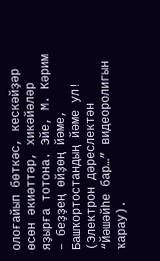олоғайып бөткәс, кескәйҙәр өсөн әкиәттәр, хикәйәләр яҙырға тотона. Эйе, М. Кәрим – беҙҙең өйҙөң йәме, Башҡортостандың йәме ул!
(Электрон дәреслектән “Йәшәйһе бар…” видеоролигын ҡарау).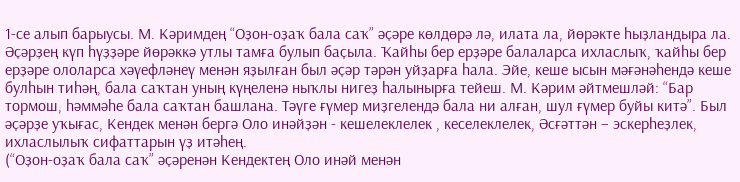1-се алып барыусы. М. Кәримдең “Оҙон-оҙаҡ бала саҡ” әҫәре көлдөрә лә, илата ла, йөрәкте һыҙландыра ла. Әҫәрҙең күп һүҙҙәре йөрәккә утлы тамға булып баҫыла. Ҡайһы бер ерҙәре балаларса ихласлыҡ, ҡайһы бер ерҙәре ололарса хәүефләнеү менән яҙылған был әҫәр тәрән уйҙарға һала. Эйе, кеше ысын мәғәнәһендә кеше булһын тиһәң, бала саҡтан уның күңеленә ныҡлы нигеҙ һалынырға тейеш. М. Кәрим әйтмешләй: “Бар тормош, һәммәһе бала саҡтан башлана. Тәүге ғүмер миҙгелендә бала ни алған, шул ғүмер буйы китә”. Был әҫәрҙе уҡығас, Кендек менән бергә Оло инәйҙән - кешелеклелек , кеселеклелек, Әсғәттән – эскерһеҙлек, ихласлылыҡ сифаттарын үҙ итәһең.
(“Оҙон-оҙаҡ бала саҡ” әҫәренән Кендектең Оло инәй менән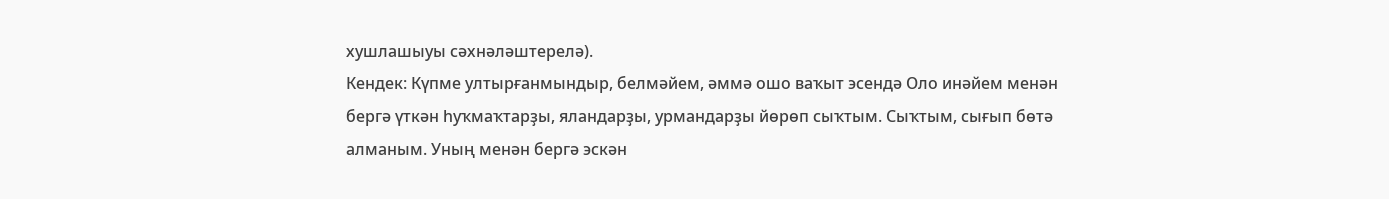хушлашыуы сәхнәләштерелә).
Кендек: Күпме ултырғанмындыр, белмәйем, әммә ошо ваҡыт эсендә Оло инәйем менән бергә үткән һуҡмаҡтарҙы, яландарҙы, урмандарҙы йөрөп сыҡтым. Сыҡтым, сығып бөтә алманым. Уның менән бергә эскән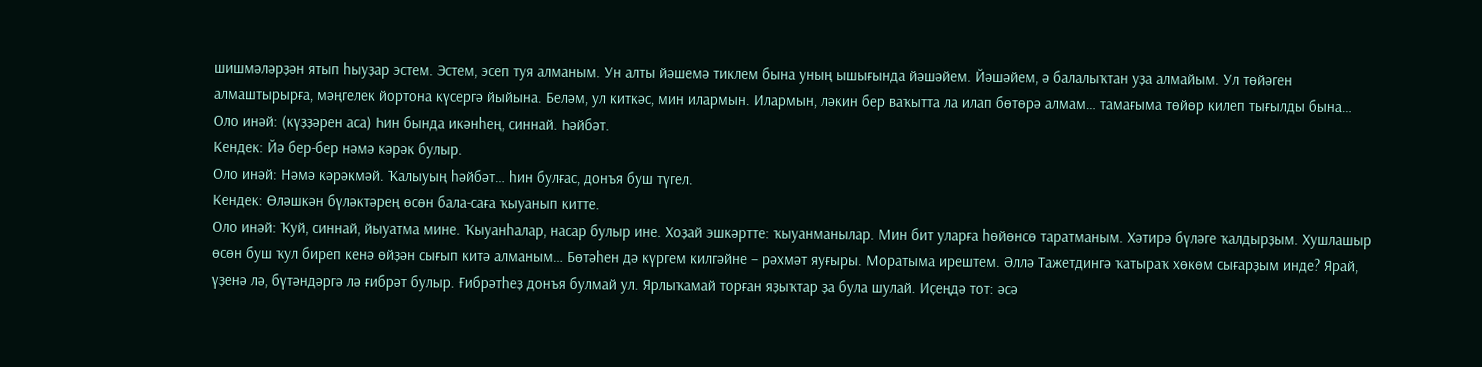шишмәләрҙән ятып һыуҙар эстем. Эстем, эсеп туя алманым. Ун алты йәшемә тиклем бына уның ышығында йәшәйем. Йәшәйем, ә балалыҡтан уҙа алмайым. Ул төйәген алмаштырырға, мәңгелек йортона күсергә йыйына. Беләм, ул киткәс, мин илармын. Илармын, ләкин бер ваҡытта ла илап бөтөрә алмам… тамағыма төйөр килеп тығылды бына…
Оло инәй: (күҙҙәрен аса) Һин бында икәнһең, синнай. Һәйбәт.
Кендек: Йә бер-бер нәмә кәрәк булыр.
Оло инәй: Нәмә кәрәкмәй. Ҡалыуың һәйбәт… һин булғас, донъя буш түгел.
Кендек: Өләшкән бүләктәрең өсөн бала-саға ҡыуанып китте.
Оло инәй: Ҡуй, синнай, йыуатма мине. Ҡыуанһалар, насар булыр ине. Хоҙай эшкәртте: ҡыуанманылар. Мин бит уларға һөйөнсө таратманым. Хәтирә бүләге ҡалдырҙым. Хушлашыр өсөн буш ҡул биреп кенә өйҙән сығып китә алманым… Бөтәһен дә күргем килгәйне – рәхмәт яуғыры. Моратыма ирештем. Әллә Тажетдингә ҡатыраҡ хөкөм сығарҙым инде? Ярай, үҙенә лә, бүтәндәргә лә ғибрәт булыр. Ғибрәтһеҙ донъя булмай ул. Ярлыҡамай торған яҙыҡтар ҙа була шулай. Иҫеңдә тот: әсә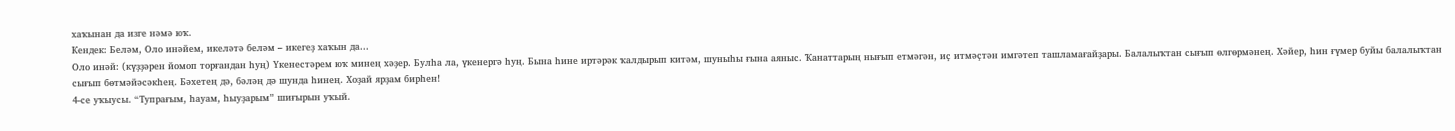хаҡынан да изге нәмә юҡ.
Кендек: Беләм, Оло инәйем, икеләтә беләм – икегеҙ хаҡын да…
Оло инәй: (күҙҙәрен йомоп торғандан һуң) Үкенестәрем юҡ минең хәҙер. Булһа ла, үкенергә һуң. Бына һине иртәрәк ҡалдырып китәм, шуныһы ғына аяныс. Ҡанаттарың нығып етмәгән, иҫ итмәҫтән имгәтеп ташламағайҙары. Балалыҡтан сығып өлгөрмәнең. Хәйер, һин ғүмер буйы балалыҡтан сығып бөтмәйәсәкһең. Бәхетең дә, бәләң дә шунда һинең. Хоҙай ярҙам бирһен!
4-се уҡыусы. “Тупрағым, һауам, һыуҙарым” шиғырын уҡый.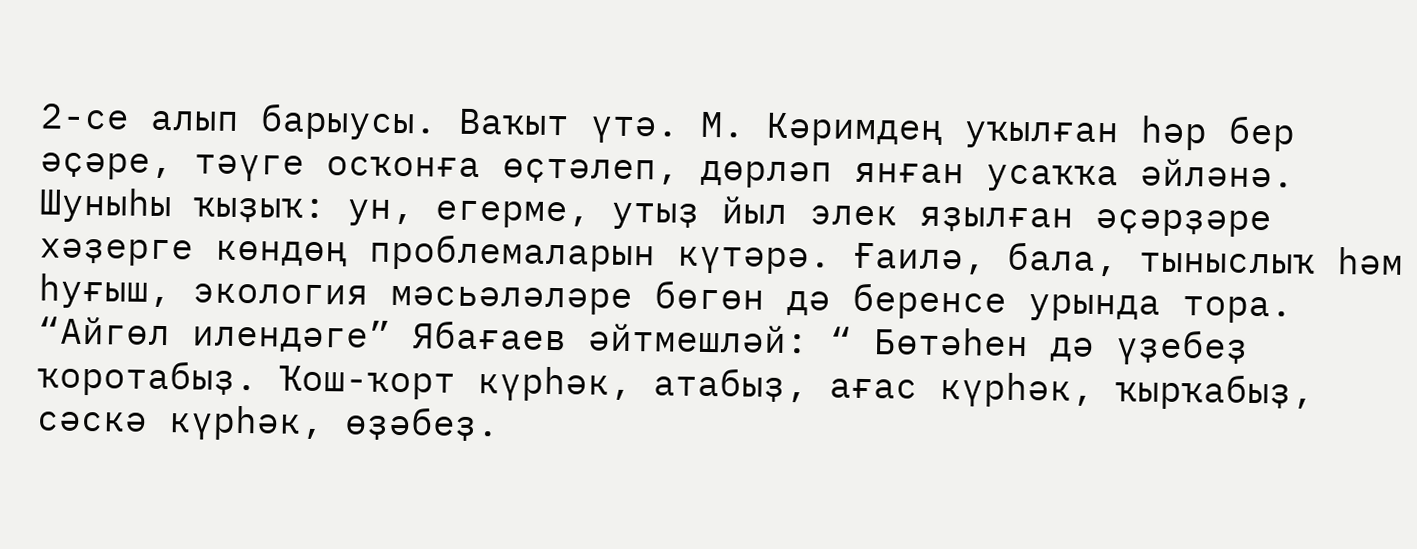2-се алып барыусы. Ваҡыт үтә. М. Кәримдең уҡылған һәр бер әҫәре, тәүге осҡонға өҫтәлеп, дөрләп янған усаҡҡа әйләнә. Шуныһы ҡыҙыҡ: ун, егерме, утыҙ йыл элек яҙылған әҫәрҙәре хәҙерге көндөң проблемаларын күтәрә. Ғаилә, бала, тыныслыҡ һәм һуғыш, экология мәсьәләләре бөгөн дә беренсе урында тора. “Айгөл илендәге” Ябағаев әйтмешләй: “ Бөтәһен дә үҙебеҙ ҡоротабыҙ. Ҡош-ҡорт күрһәк, атабыҙ, ағас күрһәк, ҡырҡабыҙ, сәскә күрһәк, өҙәбеҙ.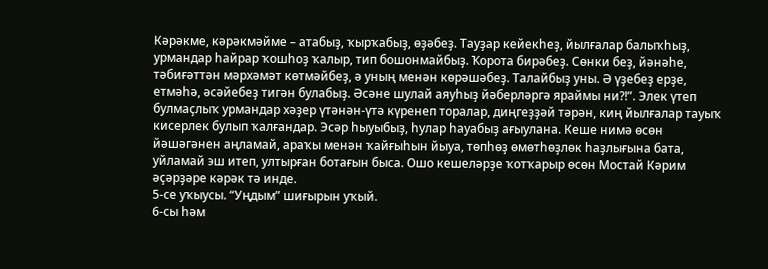Кәрәкме, кәрәкмәйме – атабыҙ, ҡырҡабыҙ, өҙәбеҙ. Тауҙар кейекһеҙ, йылғалар балыҡһыҙ, урмандар һайрар ҡошһоҙ ҡалыр, тип бошонмайбыҙ. Ҡорота бирәбеҙ. Сөнки беҙ, йәнәһе, тәбиғәттән мәрхәмәт көтмәйбеҙ, ә уның менән көрәшәбеҙ. Талайбыҙ уны. Ә үҙебеҙ ерҙе, етмәһә, әсәйебеҙ тигән булабыҙ. Әсәне шулай аяуһыҙ йәберләргә яраймы ни?!”. Элек үтеп булмаҫлыҡ урмандар хәҙер үтәнән-үтә күренеп торалар, диңгеҙҙәй тәрән, киң йылғалар тауыҡ кисерлек булып ҡалғандар. Эсәр һыуыбыҙ, һулар һауабыҙ ағыулана. Кеше нимә өсөн йәшәгәнен аңламай, араҡы менән ҡайғыһын йыуа, төпһөҙ өмөтһөҙлөк һаҙлығына бата, уйламай эш итеп, ултырған ботағын быса. Ошо кешеләрҙе ҡотҡарыр өсөн Мостай Кәрим әҫәрҙәре кәрәк тә инде.
5-се уҡыусы. “Уңдым” шиғырын уҡый.
6-сы һәм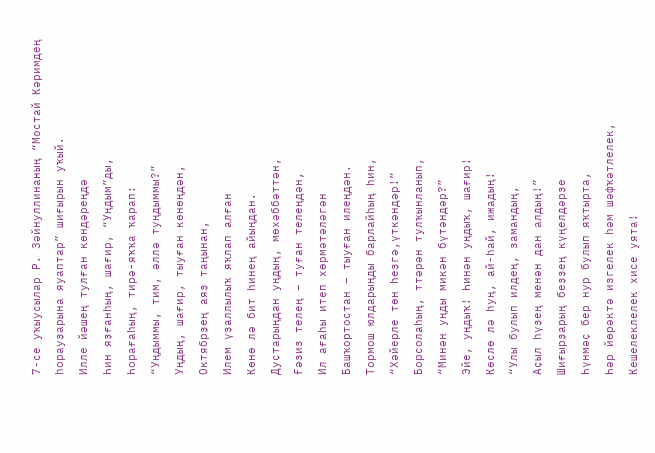7-се уҡыусылар Р. Зәйнуллинаның “Мостай Кәримдең һорауҙарына яуаптар” шиғырын уҡый.
Илле йәшең тулған көндәреңдә
Һин яҙғанһың, шағир, “Уңдым”ды,
Һорағаһың, тирә-яҡҡа ҡарап:
“Уңдыммы, тим, әллә туңдыммы?”
Уңдың, шағир, тыуған көнөңдән,
Октябрҙең аяҙ таңынан,
Илем үҙаллылыҡ яҡлап алған
Көнө лә бит һинең айыңдан.
Дуҫтарыңдан уңдың, мөхәббәттән,
Ғәзиз телең – туған телеңдән,
Ил ағаһы итеп хөрмәтәләгән
Башҡортостан – тыуған илеңдән.
Тормош юлдарыңды барлайһың һин,
“Хәйерле төн һеҙгә,үткәндәр!”
Борсолаһың, ттәрән тулҡынланып,
“Минән уңды микән бүтәндәр?”
Эйе, уңдыҡ! Һинән уңдыҡ, шағир!
Көслө лә һуң, ай-һай, ижадың!
“Улы булып илдең, замандың,
Аҫыл һүҙең менән дан алдың!”
Шиғырҙарың беҙҙең күңелдәрҙе
Һүнмәҫ бер нур булып яҡтырта,
Һәр йөрәктә изгелек һәм шәфҡәтлелек,
Кешелеклелек хисе уята!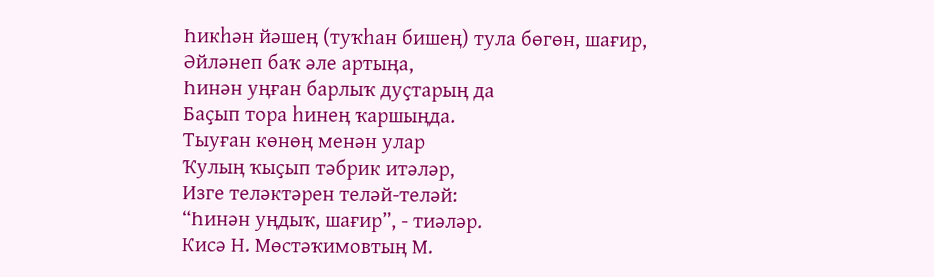Һикһән йәшең (туҡһан бишең) тула бөгөн, шағир,
Әйләнеп баҡ әле артыңа,
Һинән уңған барлыҡ дуҫтарың да
Баҫып тора һинең ҡаршыңда.
Тыуған көнөң менән улар
Ҡулың ҡыҫып тәбрик итәләр,
Изге теләктәрен теләй-теләй:
“Һинән уңдыҡ, шағир”, - тиәләр.
Кисә Н. Мөстәҡимовтың М.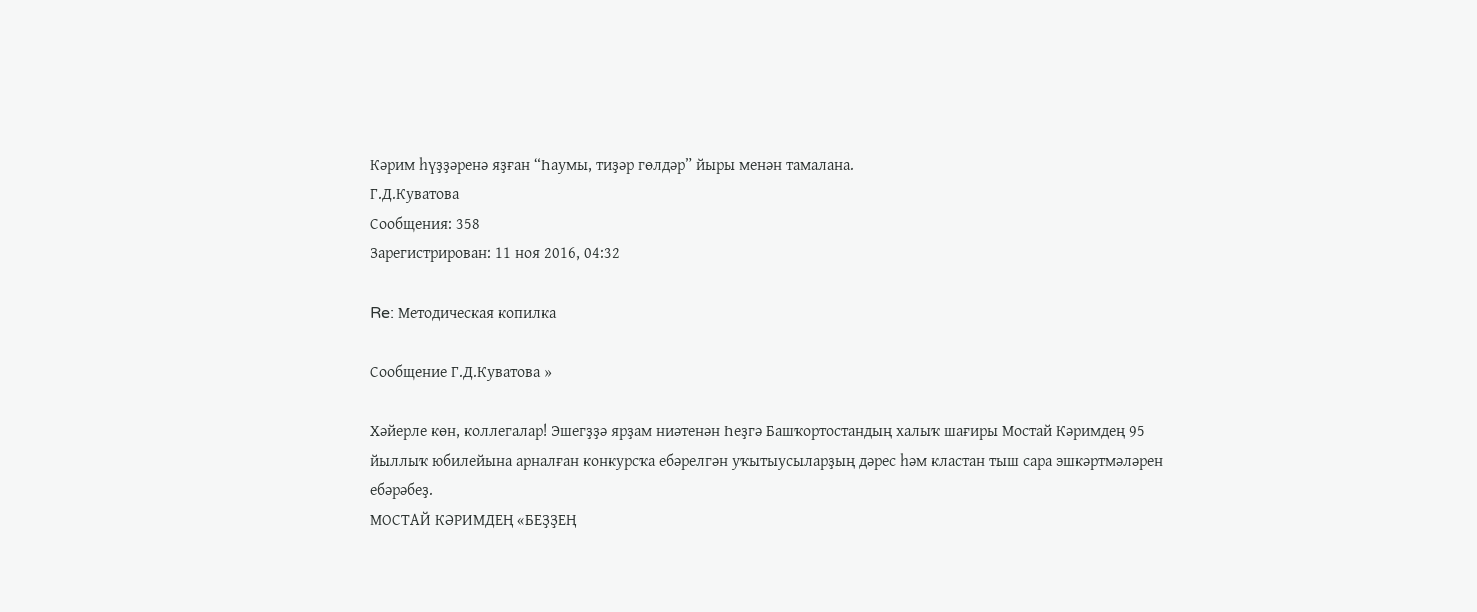Кәрим һүҙҙәренә яҙған “Һаумы, тиҙәр гөлдәр” йыры менән тамалана.
Г.Д.Куватова
Сообщения: 358
Зарегистрирован: 11 ноя 2016, 04:32

Re: Методическая копилка

Сообщение Г.Д.Куватова »

Хәйерле көн, коллегалар! Эшегҙҙә ярҙам ниәтенән Һеҙгә Башҡортостандың халыҡ шағиры Мостай Кәримдең 95 йыллыҡ юбилейына арналған конкурсҡа ебәрелгән уҡытыусыларҙың дәрес һәм кластан тыш сара эшкәртмәләрен ебәрәбеҙ.
МОСТАЙ КӘРИМДЕҢ «БЕҘҘЕҢ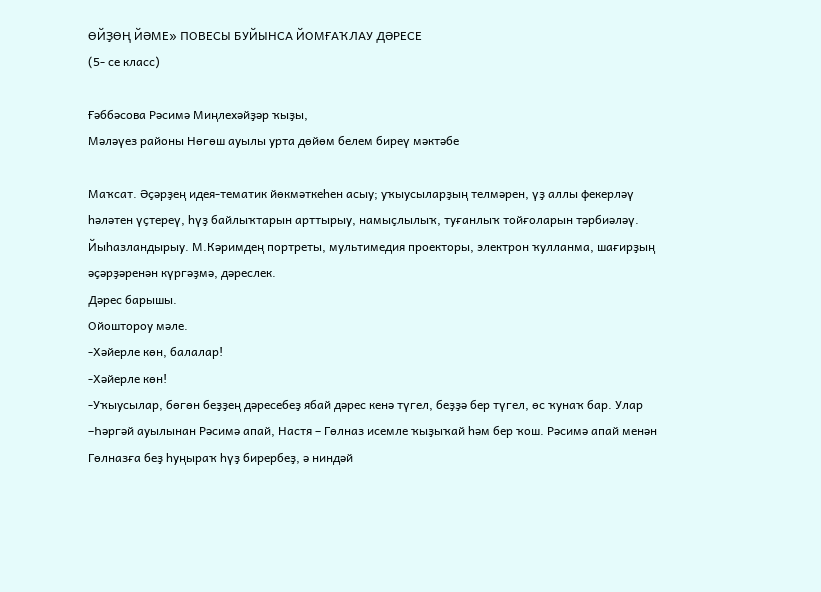ӨЙҘӨҢ ЙӘМЕ» ПОВЕСЫ БУЙЫНСА ЙОМҒАҠЛАУ ДӘРЕСЕ
(5- се класс)

Ғәббәсова Рәсимә Миңлехәйҙәр ҡыҙы,
Мәләүез районы Нөгөш ауылы урта дөйөм белем биреү мәктәбе

Маҡсат. Әҫәрҙең идея-тематик йөкмәткеһен асыу; уҡыусыларҙың телмәрен, үҙ аллы фекерләү һәләтен үҫтереү, һүҙ байлыҡтарын арттырыу, намыҫлылыҡ, туғанлыҡ тойғоларын тәрбиәләү.
Йыһазландырыу. М.Кәримдең портреты, мультимедия проекторы, электрон ҡулланма, шағирҙың әҫәрҙәренән күргәҙмә, дәреслек.
Дәрес барышы.
Ойоштороу мәле.
-Хәйерле көн, балалар!
-Хәйерле көн!
-Уҡыусылар, бөгөн беҙҙең дәресебеҙ ябай дәрес кенә түгел, беҙҙә бер түгел, өс ҡунаҡ бар. Улар –Һәргәй ауылынан Рәсимә апай, Настя – Гөлназ исемле ҡыҙыҡай һәм бер ҡош. Рәсимә апай менән Гөлназға беҙ һуңыраҡ һүҙ бирербеҙ, ә ниндәй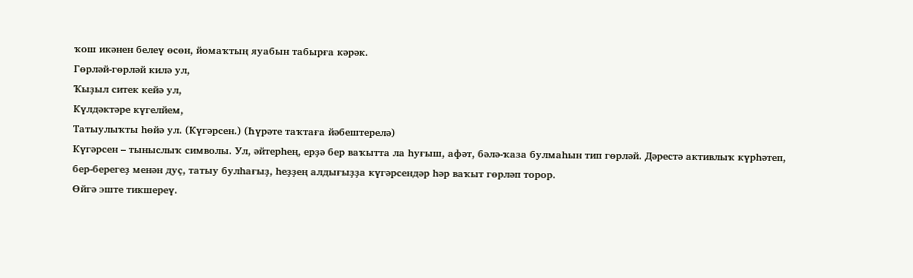ҡош икәнен белеү өсөн, йомаҡтың яуабын табырға кәрәк.
Гөрләй-гөрләй килә ул,
Ҡыҙыл ситек кейә ул,
Күлдәктәре күгелйем,
Татыулыҡты һөйә ул. (Күгәрсен.) (Һүрәте таҡтаға йәбештерелә)
Күгәрсен – тыныслыҡ символы. Ул, әйтерһең, ерҙә бер ваҡытта ла һуғыш, афәт, бәлә-ҡаза булмаһын тип гөрләй. Дәрестә активлыҡ күрһәтеп, бер-берегеҙ менән дуҫ, татыу булһағыҙ, һеҙҙең алдығыҙҙа күгәрсендәр һәр ваҡыт гөрләп торор.
Өйгә эште тикшереү.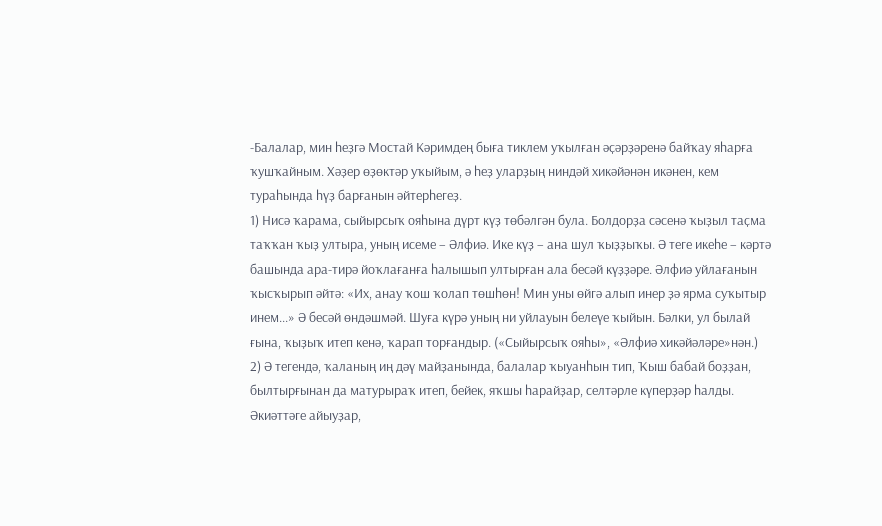-Балалар, мин һеҙгә Мостай Кәримдең быға тиклем уҡылған әҫәрҙәренә байҡау яһарға ҡушҡайным. Хәҙер өҙөктәр уҡыйым, ә һеҙ уларҙың ниндәй хикәйәнән икәнен, кем тураһында һүҙ барғанын әйтерһегеҙ.
1) Нисә ҡарама, сыйырсыҡ ояһына дүрт күҙ төбәлгән була. Болдорҙа сәсенә ҡыҙыл таҫма таҡҡан ҡыҙ ултыра, уның исеме – Әлфиә. Ике күҙ – ана шул ҡыҙҙыҡы. Ә теге икеһе – кәртә башында ара-тирә йоҡлағанға һалышып ултырған ала бесәй күҙҙәре. Әлфиә уйлағанын ҡысҡырып әйтә: «Их, анау ҡош ҡолап төшһөн! Мин уны өйгә алып инер ҙә ярма суҡытыр инем...» Ә бесәй өндәшмәй. Шуға күрә уның ни уйлауын белеүе ҡыйын. Бәлки, ул былай ғына, ҡыҙыҡ итеп кенә, ҡарап торғандыр. («Сыйырсыҡ ояһы», «Әлфиә хикәйәләре»нән.)
2) Ә тегендә, ҡаланың иң дәү майҙанында, балалар ҡыуанһын тип, Ҡыш бабай боҙҙан, былтырғынан да матурыраҡ итеп, бейек, яҡшы һарайҙар, селтәрле күперҙәр һалды. Әкиәттәге айыуҙар,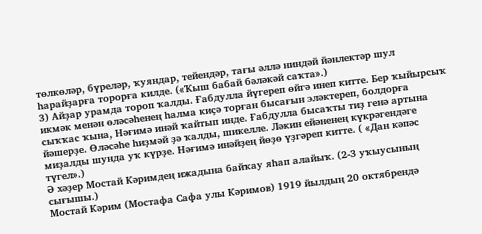төлкөләр, бүреләр, ҡуяндар, тейендәр, тағы әллә ниндәй йәнлектәр шул һарайҙарға торорға килде. («Ҡыш бабай бәләкәй саҡта».)
3) Айҙар урамда тороп ҡалды. Ғабдулла йүгереп өйгә инеп китте. Бер ҡыйырсыҡ икмәк менән өләсәһенең һалма киҫә торған бысағын эләктереп, болдорға сыҡҡас ҡына, Нәғимә инәй ҡайтып инде. Ғабдулла бысаҡты тиҙ генә артына йәшерҙе. Өләсәһе һиҙмәй ҙә ҡалды, шикелле. Ләкин ейәненең күкрәгендәге миҙалды шунда уҡ күрҙе. Нәғимә инәйҙең йөҙө үҙгәреп китте. ( «Дан кәпәс түгел».)
Ә хәҙер Мостай Кәримдең ижадына байҡау яһап алайыҡ. (2-3 уҡыусының сығышы.)
Мостай Кәрим (Мостафа Сафа улы Кәримов) 1919 йылдың 20 октябрендә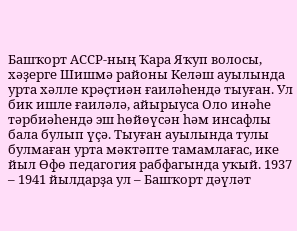Башҡорт АССР-ның Ҡара Яҡуп волосы, хәҙерге Шишмә районы Келәш ауылында урта хәлле крәҫтиән ғаиләһендә тыуған. Ул бик ишле ғаиләлә, айырыуса Оло инәһе тәрбиәһендә эш һөйөүсән һәм инсафлы бала булып үҫә. Тыуған ауылында тулы булмаған урта мәктәпте тамамлағас, ике йыл Өфө педагогия рабфагында уҡый. 1937 – 1941 йылдарҙа ул – Башҡорт дәүләт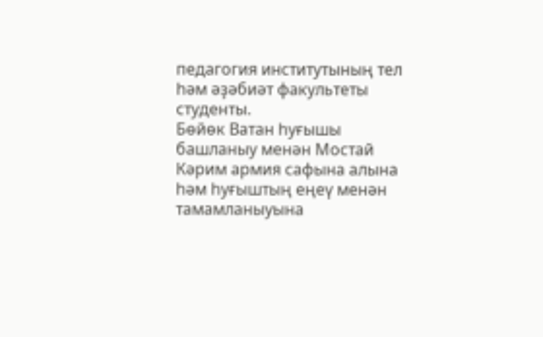педагогия институтының тел һәм әҙәбиәт факультеты студенты.
Бөйөк Ватан һуғышы башланыу менән Мостай Кәрим армия сафына алына һәм һуғыштың еңеү менән тамамланыуына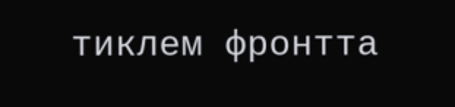тиклем фронтта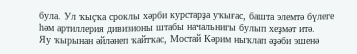була. Ул ҡыҫҡа сроклы хәрби курстарҙа уҡығас, башта элемтә бүлеге һәм артиллерия дивизионы штабы начальнигы булып хеҙмәт итә.
Яу ҡырынан әйләнеп ҡайтҡас, Мостай Кәрим ныҡлап әҙәби эшенә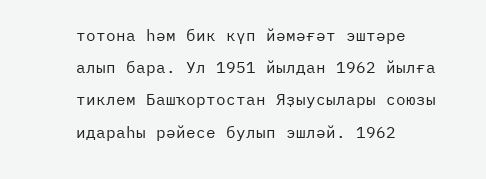тотона һәм бик күп йәмәғәт эштәре алып бара. Ул 1951 йылдан 1962 йылға тиклем Башҡортостан Яҙыусылары союзы идараһы рәйесе булып эшләй. 1962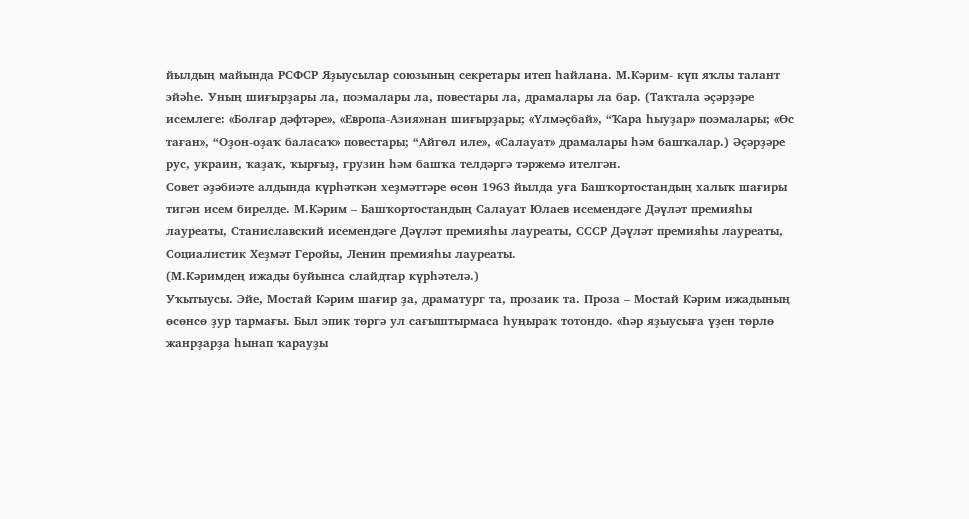йылдың майында РСФСР Яҙыусылар союзының секретары итеп һайлана. М.Кәрим- күп яҡлы талант эйәһе. Уның шиғырҙары ла, поэмалары ла, повестары ла, драмалары ла бар. (Таҡтала әҫәрҙәре исемлеге: «Болғар дәфтәре», «Европа-Азия»нан шиғырҙары; «Үлмәҫбай», “Ҡара һыуҙар» поэмалары; «Өс таған», “Оҙон-оҙаҡ баласаҡ» повестары; “Айгөл иле», «Салауат» драмалары һәм башҡалар.) Әҫәрҙәре рус, украин, ҡаҙаҡ, ҡырғыҙ, грузин һәм башҡа телдәргә тәржемә ителгән.
Совет әҙәбиәте алдында күрһәткән хеҙмәттәре өсөн 1963 йылда уға Башҡортостандың халыҡ шағиры тигән исем бирелде. М.Кәрим – Башҡортостандың Салауат Юлаев исемендәге Дәүләт премияһы лауреаты, Станиславский исемендәге Дәүләт премияһы лауреаты, СССР Дәүләт премияһы лауреаты, Социалистик Хеҙмәт Геройы, Ленин премияһы лауреаты.
(М.Кәримдең ижады буйынса слайдтар күрһәтелә.)
Уҡытыусы. Эйе, Мостай Кәрим шағир ҙа, драматург та, прозаик та. Проза – Мостай Кәрим ижадының өсөнсө ҙур тармағы. Был эпик төргә ул сағыштырмаса һуңыраҡ тотондо. «Һәр яҙыусыға үҙен төрлө жанрҙарҙа һынап ҡарауҙы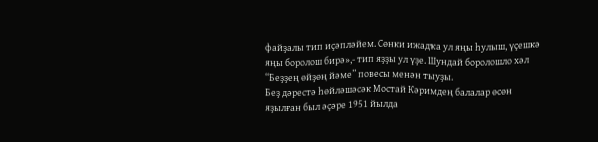файҙалы тип иҫәпләйем. Сөнки ижадҡа ул яңы һулыш, үҫешкә яңы боролош бирә»,- тип яҙҙы ул үҙе. Шундай боролошло хәл “Беҙҙең өйҙөң йәме” повесы менән тыуҙы.
Беҙ дәрестә һөйләшәсәк Мостай Кәримдең балалар өсөн яҙылған был әҫәре 1951 йылда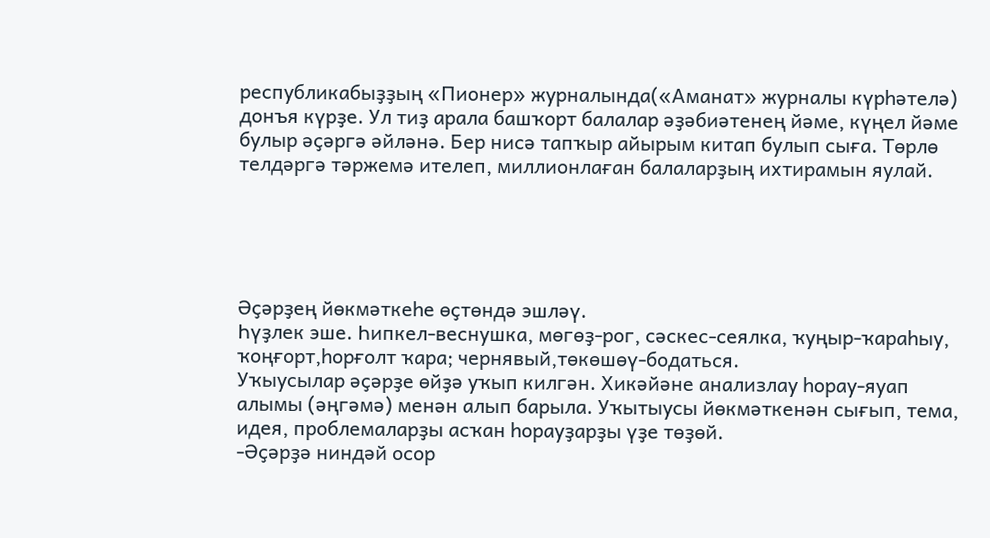республикабыҙҙың «Пионер» журналында(«Аманат» журналы күрһәтелә) донъя күрҙе. Ул тиҙ арала башҡорт балалар әҙәбиәтенең йәме, күңел йәме булыр әҫәргә әйләнә. Бер нисә тапҡыр айырым китап булып сыға. Төрлө телдәргә тәржемә ителеп, миллионлаған балаларҙың ихтирамын яулай.





Әҫәрҙең йөкмәткеһе өҫтөндә эшләү.
Һүҙлек эше. Һипкел-веснушка, мөгөҙ-рог, сәскес-сеялка, ҡуңыр-ҡараһыу, ҡоңғорт,һорғолт ҡара; чернявый,төкөшөү-бодаться.
Уҡыусылар әҫәрҙе өйҙә уҡып килгән. Хикәйәне анализлау һорау-яуап алымы (әңгәмә) менән алып барыла. Уҡытыусы йөкмәткенән сығып, тема, идея, проблемаларҙы асҡан һорауҙарҙы үҙе төҙөй.
-Әҫәрҙә ниндәй осор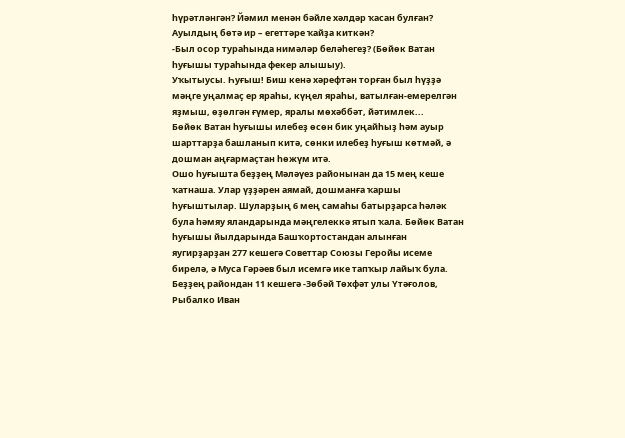һүрәтләнгән? Йәмил менән бәйле хәлдәр ҡасан булған? Ауылдың бөтә ир – егеттәре ҡайҙа киткән?
-Был осор тураһында нимәләр беләһегеҙ? (Бөйөк Ватан һуғышы тураһында фекер алышыу).
Уҡытыусы. Һуғыш! Биш кенә хәрефтән торған был һүҙҙә мәңге уңалмаҫ ер яраһы, күңел яраһы, ватылған-емерелгән яҙмыш, өҙөлгән ғүмер, яралы мөхәббәт, йәтимлек...
Бөйөк Ватан һуғышы илебеҙ өсөн бик уңайһыҙ һәм ауыр шарттарҙа башланып китә, сөнки илебеҙ һуғыш көтмәй, ә дошман аңғармаҫтан һөжүм итә.
Ошо һуғышта беҙҙең Мәләүез районынан да 15 мең кеше ҡатнаша. Улар үҙҙәрен аямай, дошманға ҡаршы һуғыштылар. Шуларҙың 6 мең самаһы батырҙарса һәләк була һәмяу яландарында мәңгелеккә ятып ҡала. Бөйөк Ватан һуғышы йылдарында Башҡортостандан алынған яугирҙарҙан 277 кешегә Советтар Союзы Геройы исеме бирелә, ә Муса Гәрәев был исемгә ике тапҡыр лайыҡ була. Беҙҙең райондан 11 кешегә -Зөбәй Төхфәт улы Үтәғолов, Рыбалко Иван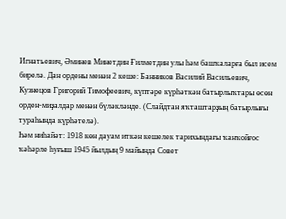Игнатьевич, Әминев Минетдин Ғилметдин улы һәм башҡаларға был исем бирелә. Дан ордены менән 2 кеше: Банников Василий Васильевич, Кузнецов Григорий Тимофеевич, күптәре күрһәткән батырлыҡтары өсөн орден-миҙалдар менән бүләкләнде. (Слайдтан яҡташтарҙың батырлығы тураһында күрһәтелә).
Һәм ниһайәт: 1918 көн дауам иткән кешелек тарихындағы ҡанҡойғос ҡәһәрле һуғыш 1945 йылдың 9 майында Совет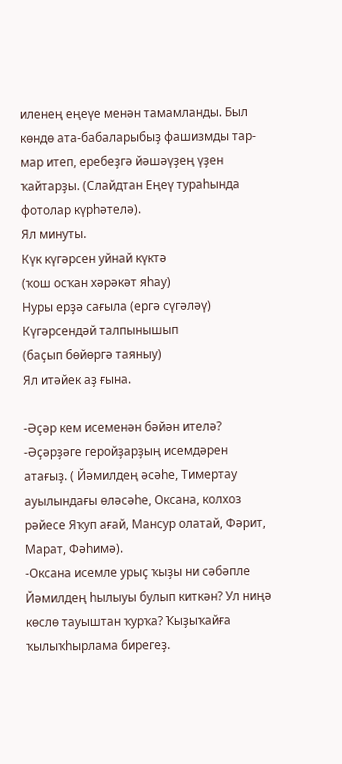иленең еңеүе менән тамамланды. Был көндө ата-бабаларыбыҙ фашизмды тар-мар итеп, еребеҙгә йәшәүҙең үҙен ҡайтарҙы. (Слайдтан Еңеү тураһында фотолар күрһәтелә).
Ял минуты.
Күк күгәрсен уйнай күктә
(ҡош осҡан хәрәкәт яһау)
Нуры ерҙә сағыла (ергә сүгәләү)
Күгәрсендәй талпынышып
(баҫып бөйөргә таяныу)
Ял итәйек аҙ ғына.

-Әҫәр кем исеменән бәйән ителә?
-Әҫәрҙәге геройҙарҙың исемдәрен атағыҙ. ( Йәмилдең әсәһе, Тимертау ауылындағы өләсәһе, Оксана, колхоз рәйесе Яҡуп ағай, Мансур олатай, Фәрит, Марат, Фәһимә).
-Оксана исемле урыҫ ҡыҙы ни сәбәпле Йәмилдең һылыуы булып киткән? Ул ниңә көслө тауыштан ҡурҡа? Ҡыҙыҡайға ҡылыҡһырлама бирегеҙ.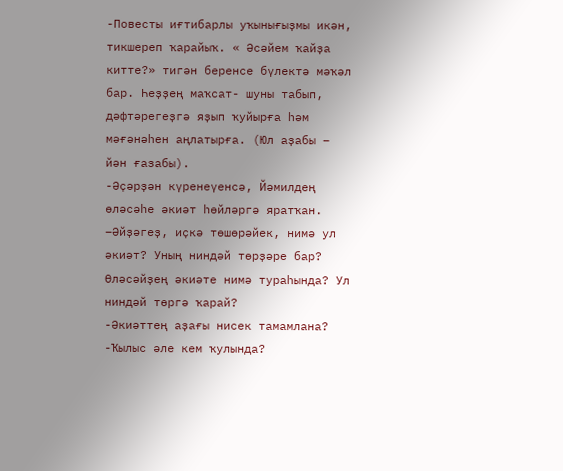-Повесты иғтибарлы уҡынығыҙмы икән, тикшереп ҡарайыҡ. « Әсәйем ҡайҙа китте?» тигән беренсе бүлектә мәҡәл бар. Һеҙҙең маҡсат- шуны табып, дәфтәрегеҙгә яҙып ҡуйырға һәм мәғәнәһен аңлатырға. (Юл аҙабы – йән ғазабы).
-Әҫәрҙән күренеүенсә, Йәмилдең өләсәһе әкиәт һөйләргә яратҡан. –Әйҙәгеҙ, иҫкә төшөрәйек, нимә ул әкиәт? Уның ниндәй төрҙәре бар? Өләсәйҙең әкиәте нимә тураһында? Ул ниндәй төргә ҡарай?
-Әкиәттең аҙағы нисек тамамлана?
-Ҡылыс әле кем ҡулында?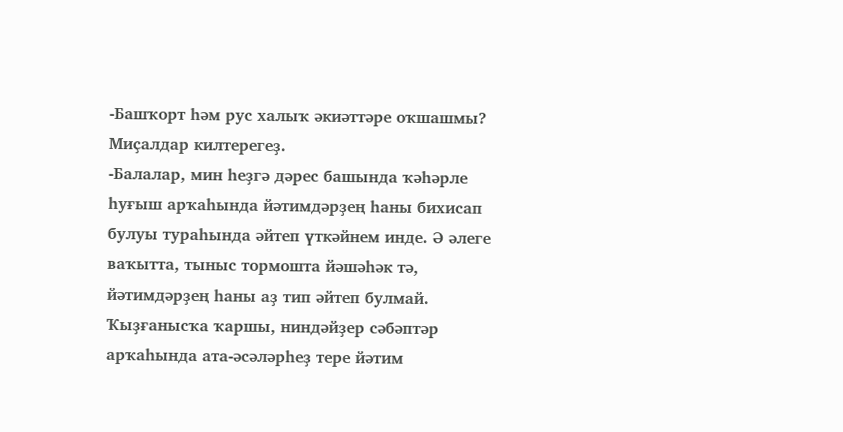-Башҡорт һәм рус халыҡ әкиәттәре оҡшашмы? Миҫалдар килтерегеҙ.
-Балалар, мин һеҙгә дәрес башында ҡәһәрле һуғыш арҡаһында йәтимдәрҙең һаны бихисап булуы тураһында әйтеп үткәйнем инде. Ә әлеге ваҡытта, тыныс тормошта йәшәһәк тә, йәтимдәрҙең һаны аҙ тип әйтеп булмай. Ҡыҙғанысҡа ҡаршы, ниндәйҙер сәбәптәр арҡаһында ата-әсәләрһеҙ тере йәтим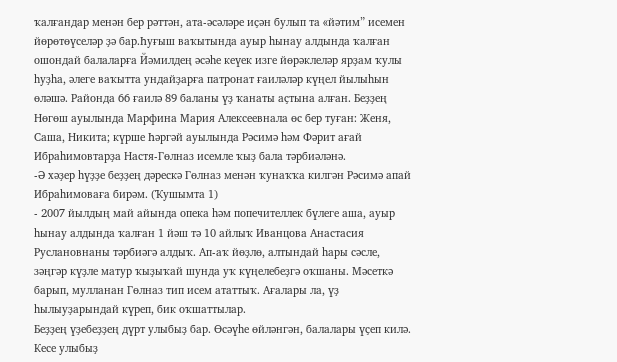ҡалғандар менән бер рәттән, ата-әсәләре иҫән булып та «йәтим” исемен йөрөтөүселәр ҙә бар.Һуғыш ваҡытында ауыр һынау алдында ҡалған ошондай балаларға Йәмилдең әсәһе кеүек изге йөрәклеләр ярҙам ҡулы һуҙһа, әлеге ваҡытта ундайҙарға патронат ғаиләләр күңел йылыһын өләшә. Районда 66 ғаилә 89 баланы үҙ ҡанаты аҫтына алған. Беҙҙең Нөгөш ауылында Марфина Мария Алексеевнала өс бер туған: Женя, Саша, Никита; күрше Һәргәй ауылында Рәсимә һәм Фәрит ағай Ибраһимовтарҙа Настя-Гөлназ исемле ҡыҙ бала тәрбиәләнә.
-Ә хәҙер һүҙҙе беҙҙең дәрескә Гөлназ менән ҡунаҡҡа килгән Рәсимә апай Ибраһимоваға бирәм. (Ҡушымта 1)
- 2007 йылдың май айында опека һәм попечителлек бүлеге аша, ауыр һынау алдында ҡалған 1 йәш тә 10 айлыҡ Иванцова Анастасия Руслановнаны тәрбиәгә алдыҡ. Ап-аҡ йөҙлө, алтындай һары сәсле, зәңгәр күҙле матур ҡыҙыҡай шунда уҡ күңелебеҙгә оҡшаны. Мәсеткә барып, мулланан Гөлназ тип исем ататтыҡ. Ағалары ла, үҙ һылыуҙарындай күреп, бик оҡшаттылар.
Беҙҙең үҙебеҙҙең дүрт улыбыҙ бар. Өсәүһе өйләнгән, балалары үҫеп килә. Кесе улыбыҙ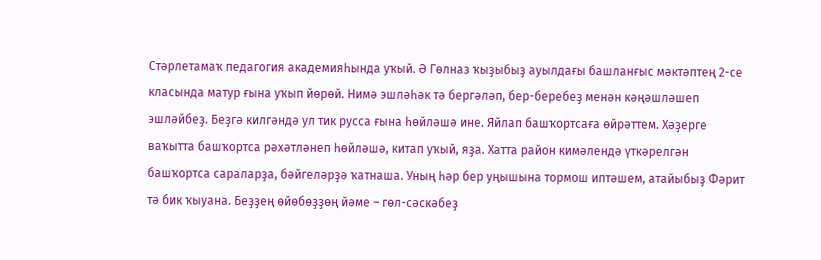Стәрлетамаҡ педагогия академияһында уҡый. Ә Гөлназ ҡыҙыбыҙ ауылдағы башланғыс мәктәптең 2-се класында матур ғына уҡып йөрөй. Нимә эшләһәк тә бергәләп, бер-беребеҙ менән кәңәшләшеп эшләйбеҙ. Беҙгә килгәндә ул тик русса ғына һөйләшә ине. Яйлап башҡортсаға өйрәттем. Хәҙерге ваҡытта башҡортса рәхәтләнеп һөйләшә, китап уҡый, яҙа. Хатта район кимәлендә үткәрелгән башҡортса сараларҙа, бәйгеләрҙә ҡатнаша. Уның һәр бер уңышына тормош иптәшем, атайыбыҙ Фәрит тә бик ҡыуана. Беҙҙең өйөбөҙҙөң йәме – гөл-сәскәбеҙ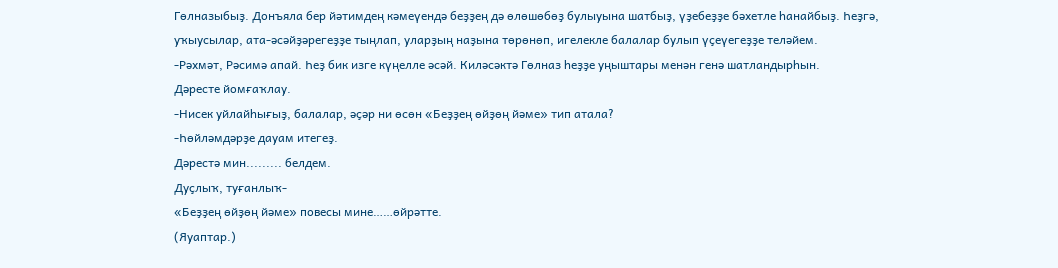Гөлназыбыҙ. Донъяла бер йәтимдең кәмеүендә беҙҙең дә өлөшөбөҙ булыуына шатбыҙ, үҙебеҙҙе бәхетле һанайбыҙ. Һеҙгә, уҡыусылар, ата-әсәйҙәрегеҙҙе тыңлап, уларҙың наҙына төрөнөп, игелекле балалар булып үҫеүегеҙҙе теләйем.
-Рәхмәт, Рәсимә апай. Һеҙ бик изге күңелле әсәй. Киләсәктә Гөлназ һеҙҙе уңыштары менән генә шатландырһын.
Дәресте йомғаҡлау.
-Нисек уйлайһығыҙ, балалар, әҫәр ни өсөн «Беҙҙең өйҙөң йәме» тип атала?
-Һөйләмдәрҙе дауам итегеҙ.
Дәрестә мин......... белдем.
Дуҫлыҡ, туғанлыҡ-
«Беҙҙең өйҙөң йәме» повесы мине……өйрәтте.
(Яуаптар.)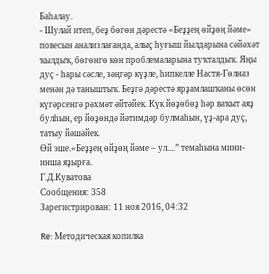Баһалау.
- Шулай итеп, беҙ бөгөн дәрестә «Беҙҙең өйҙөң йәме» повесын анализлағанда, алыҫ һуғыш йылдарына сәйәхәт ҡылдыҡ, бөгөнгө көн проблемаларына туҡталдыҡ. Яңы дуҫ - һары сәсле, зәңгәр күҙле, һипкелле Настя-Гөлназ менән дә таныштыҡ. Беҙгә дәрестә ярҙамлашҡаны өсөн күгәрсенгә рәхмәт әйтәйек. Күк йөҙөбөҙ һәр ваҡыт аяҙ булһын, ер йөҙөндә йәтимдәр булмаһын, үҙ-ара дуҫ, татыу йәшәйек.
Өй эше.«Беҙҙең өйҙөң йәме – ул....” темаһына мини-инша яҙырға.
Г.Д.Куватова
Сообщения: 358
Зарегистрирован: 11 ноя 2016, 04:32

Re: Методическая копилка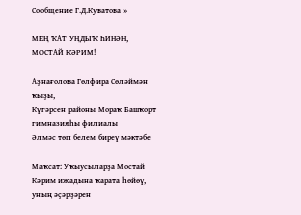Сообщение Г.Д.Куватова »

МЕҢ ҠАТ УҢДЫҠ ҺИНӘН, МОСТАЙ КӘРИМ!

Аҙнағолова Гөлфира Сөләймән ҡыҙы,
Күгәрсен районы Мораҡ Башҡорт гимназияһы филиалы
Әлмәс төп белем биреү мәктәбе

Маҡсат: Уҡыусыларҙа Мостай Кәрим ижадына ҡарата һөйөү, уның әҫәрҙәрен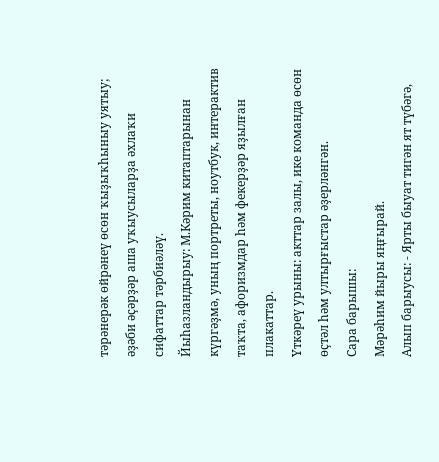тәрәнерәк өйрәнеү өсөн ҡыҙыҡһыныу уятыу; әҙәби әҫәрҙәр аша уҡыусыларҙа әхлаҡи сифаттар тәрбиәләү.
Йыһазландырыу: М.Кәрим китаптарынан күргәҙмә, уның портреты, ноутбук, интерактив таҡта, афоризмдар һәм фекерҙәр яҙылған плакаттар.
Үткәреү урыны: акттар залы, ике команда өсөн өҫтәл һәм ултырғыстар әҙерләнгән.
Сара барышы:
Мәрәһим йыры яңғырай.
Алып барыусы: - Ярты быуат тигән ят түбәгә,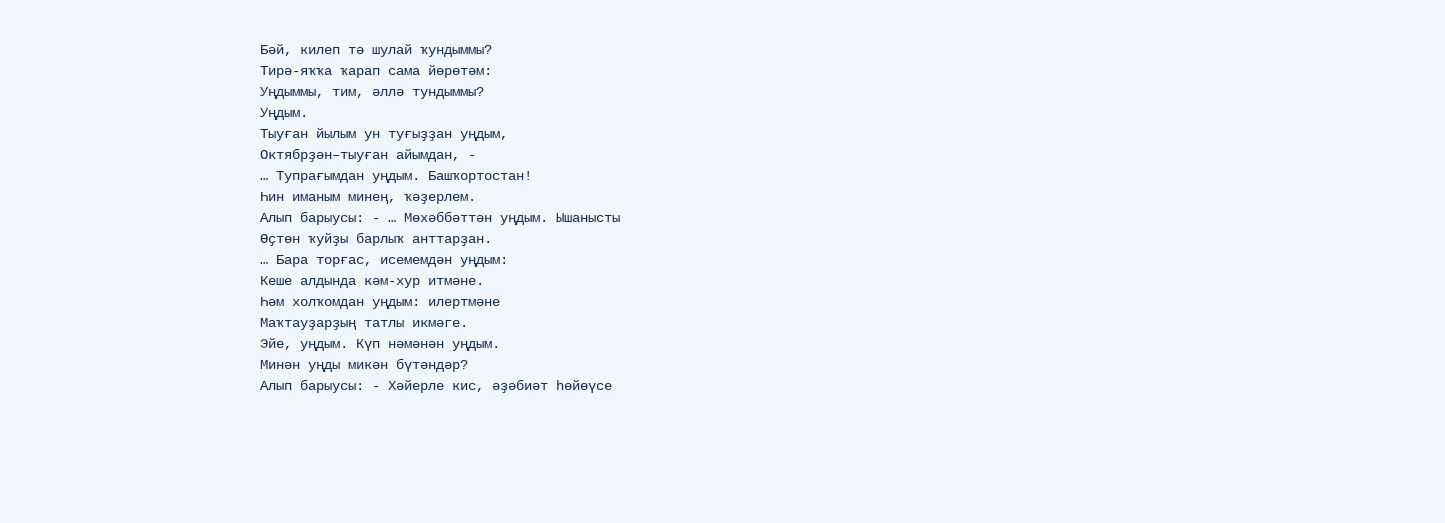Бәй, килеп тә шулай ҡундыммы?
Тирә-яҡҡа ҡарап сама йөрөтәм:
Уңдыммы, тим, әллә тундыммы?
Уңдым.
Тыуған йылым ун туғыҙҙан уңдым,
Октябрҙән–тыуған айымдан, -
… Тупрағымдан уңдым. Башҡортостан!
Һин иманым минең, ҡәҙерлем.
Алып барыусы: - … Мөхәббәттән уңдым. Ышанысты
Өҫтөн ҡуйҙы барлыҡ анттарҙан.
… Бара торғас, исемемдән уңдым:
Кеше алдында кәм-хур итмәне.
Һәм холҡомдан уңдым: илертмәне
Маҡтауҙарҙың татлы икмәге.
Эйе, уңдым. Күп нәмәнән уңдым.
Минән уңды микән бүтәндәр?
Алып барыусы: - Хәйерле кис, әҙәбиәт һөйөүсе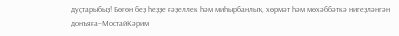дуҫтарыбыҙ! Бөгөн беҙ һеҙҙе ғәҙеллек һәм миһырбанлыҡ, хөрмәт һәм мөхәббәткә нигеҙләнгән донъяға–МостайКәрим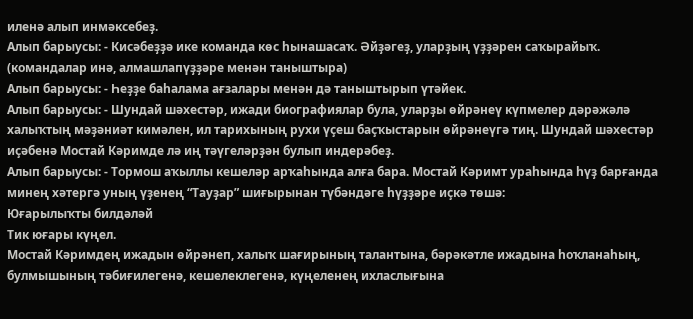иленә алып инмәксебеҙ.
Алып барыусы: - Кисәбеҙҙә ике команда көс һынашасаҡ. Әйҙәгеҙ, уларҙың үҙҙәрен саҡырайыҡ.
(командалар инә, алмашлапүҙҙәре менән таныштыра)
Алып барыусы: - Һеҙҙе баһалама ағзалары менән дә таныштырып үтәйек.
Алып барыусы: - Шундай шәхестәр, ижади биографиялар була, уларҙы өйрәнеү күпмелер дәрәжәлә халыҡтың мәҙәниәт кимәлен, ил тарихының рухи үҫеш баҫҡыстарын өйрәнеүгә тиң. Шундай шәхестәр иҫәбенә Мостай Кәримде лә иң тәүгеләрҙән булып индерәбеҙ.
Алып барыусы: - Тормош аҡыллы кешеләр арҡаһында алға бара. Мостай Кәримт ураһында һүҙ барғанда минең хәтергә уның үҙенең “Тауҙар” шиғырынан түбәндәге һүҙҙәре иҫкә төшә:
Юғарылыҡты билдәләй
Тик юғары күңел.
Мостай Кәримдең ижадын өйрәнеп, халыҡ шағирының талантына, бәрәкәтле ижадына һоҡланаһың, булмышының тәбиғилегенә, кешелеклегенә, күңеленең ихласлығына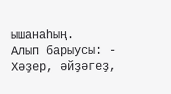ышанаһың.
Алып барыусы: - Хәҙер, әйҙәгеҙ,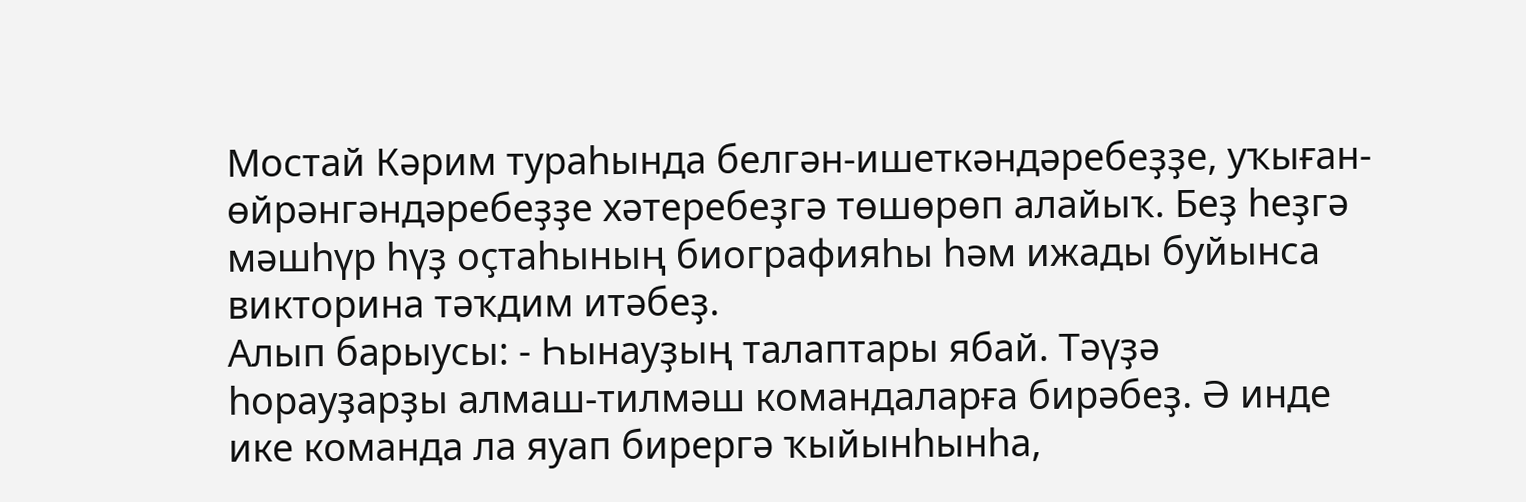Мостай Кәрим тураһында белгән-ишеткәндәребеҙҙе, уҡыған-өйрәнгәндәребеҙҙе хәтеребеҙгә төшөрөп алайыҡ. Беҙ һеҙгә мәшһүр һүҙ оҫтаһының биографияһы һәм ижады буйынса викторина тәҡдим итәбеҙ.
Алып барыусы: - Һынауҙың талаптары ябай. Тәүҙә һорауҙарҙы алмаш-тилмәш командаларға бирәбеҙ. Ә инде ике команда ла яуап бирергә ҡыйынһынһа,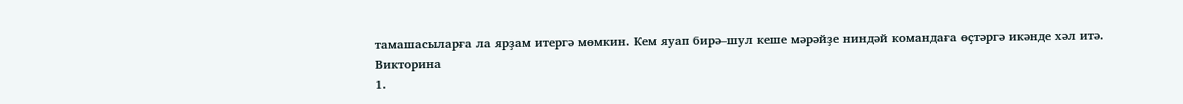тамашасыларға ла ярҙам итергә мөмкин. Кем яуап бирә–шул кеше мәрәйҙе ниндәй командаға өҫтәргә икәнде хәл итә.
Викторина
1.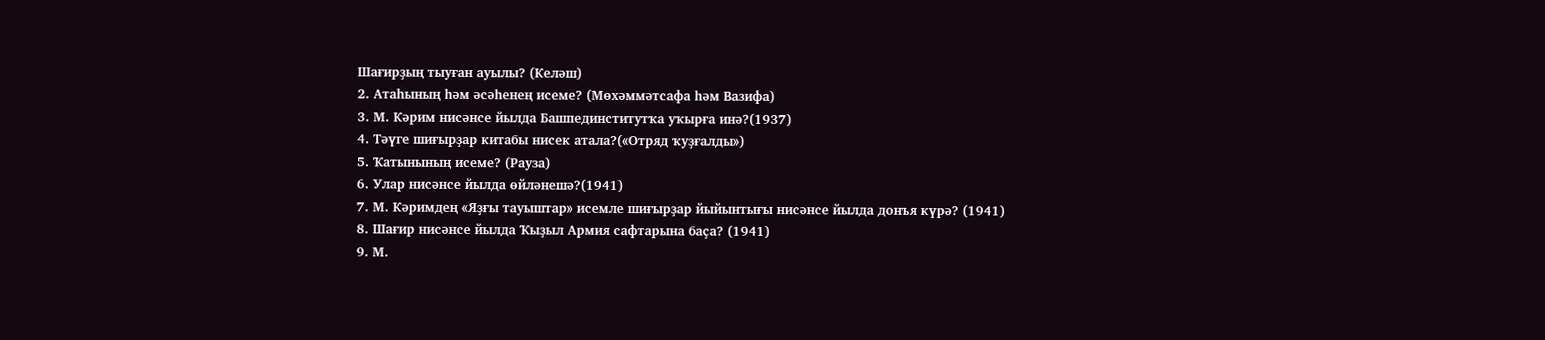Шағирҙың тыуған ауылы? (Келәш)
2. Атаһының һәм әсәһенең исеме? (Мөхәммәтсафа һәм Вазифа)
3. М. Кәрим нисәнсе йылда Башпединститутҡа уҡырға инә?(1937)
4. Тәүге шиғырҙар китабы нисек атала?(«Отряд ҡуҙғалды»)
5. Ҡатынының исеме? (Рауза)
6. Улар нисәнсе йылда өйләнешә?(1941)
7. М. Кәримдең «Яҙғы тауыштар» исемле шиғырҙар йыйынтығы нисәнсе йылда донъя күрә? (1941)
8. Шағир нисәнсе йылда Ҡыҙыл Армия сафтарына баҫа? (1941)
9. М.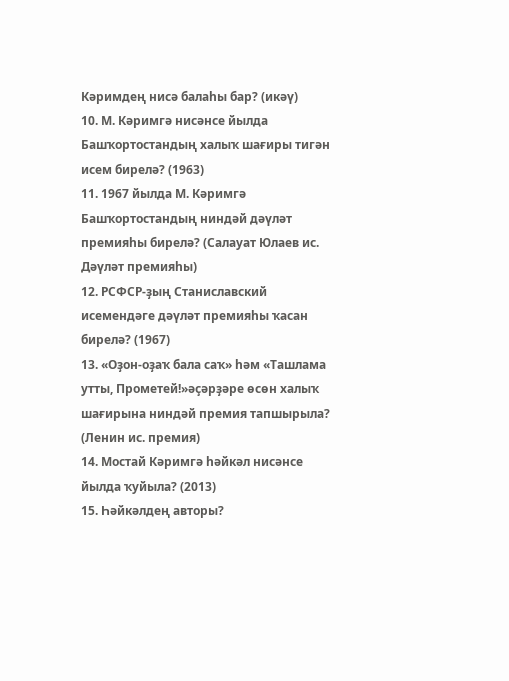Кәримдең нисә балаһы бар? (икәү)
10. М. Кәримгә нисәнсе йылда Башҡортостандың халыҡ шағиры тигән исем бирелә? (1963)
11. 1967 йылда М. Кәримгә Башҡортостандың ниндәй дәүләт премияһы бирелә? (Салауат Юлаев ис. Дәүләт премияһы)
12. РСФСР-ҙың Станиславский исемендәге дәүләт премияһы ҡасан бирелә? (1967)
13. «Оҙон-оҙаҡ бала саҡ» һәм «Ташлама утты, Прометей!»әҫәрҙәре өсөн халыҡ шағирына ниндәй премия тапшырыла? (Ленин ис. премия)
14. Мостай Кәримгә һәйкәл нисәнсе йылда ҡуйыла? (2013)
15. Һәйкәлдең авторы?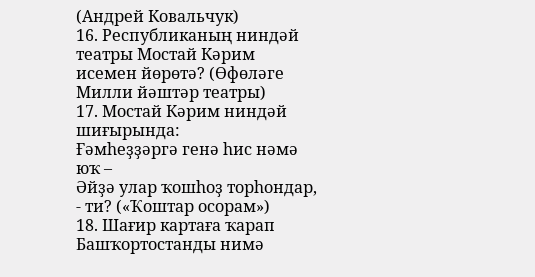(Андрей Ковальчук)
16. Республиканың ниндәй театры Мостай Кәрим исемен йөрөтә? (Өфөләге Милли йәштәр театры)
17. Мостай Кәрим ниндәй шиғырында:
Ғәмһеҙҙәргә генә һис нәмә юҡ –
Әйҙә улар ҡошһоҙ торһондар, - ти? («Ҡоштар осорам»)
18. Шағир картаға ҡарап Башҡортостанды нимә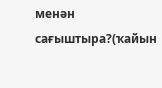менән сағыштыра?(ҡайын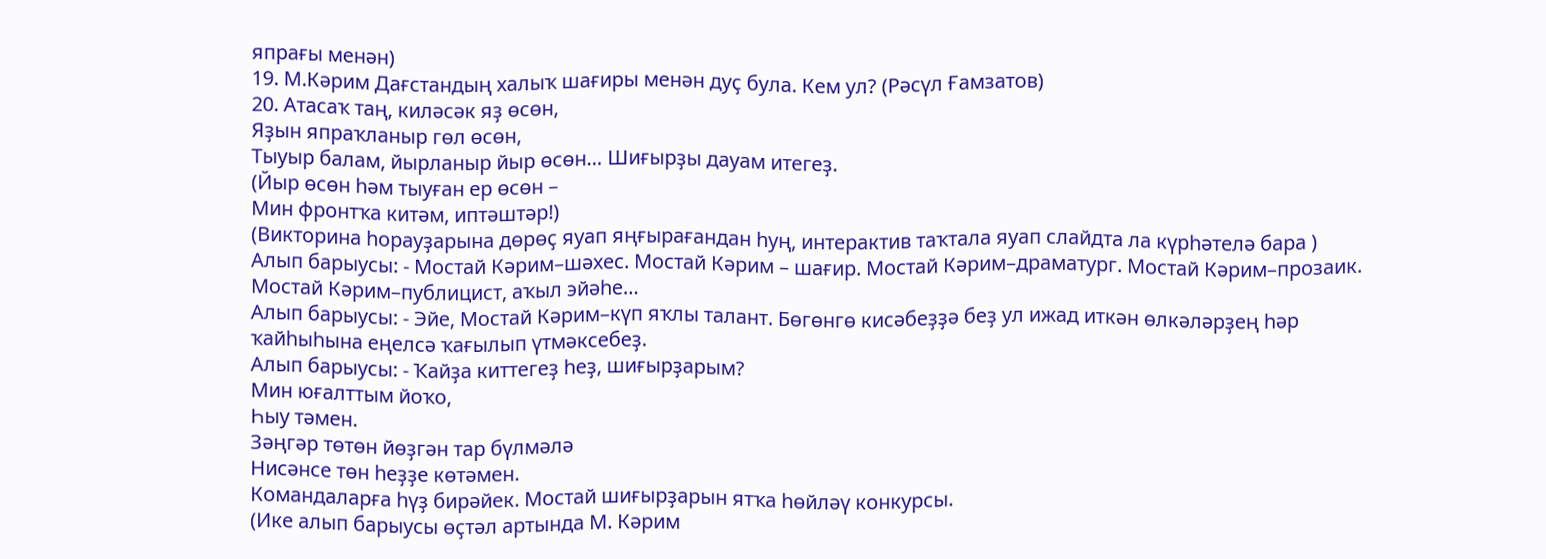япрағы менән)
19. М.Кәрим Дағстандың халыҡ шағиры менән дуҫ була. Кем ул? (Рәсүл Ғамзатов)
20. Атасаҡ таң, киләсәк яҙ өсөн,
Яҙын япраҡланыр гөл өсөн,
Тыуыр балам, йырланыр йыр өсөн… Шиғырҙы дауам итегеҙ.
(Йыр өсөн һәм тыуған ер өсөн –
Мин фронтҡа китәм, иптәштәр!)
(Викторина һорауҙарына дөрөҫ яуап яңғырағандан һуң, интерактив таҡтала яуап слайдта ла күрһәтелә бара )
Алып барыусы: - Мостай Кәрим–шәхес. Мостай Кәрим – шағир. Мостай Кәрим–драматург. Мостай Кәрим–прозаик. Мостай Кәрим–публицист, аҡыл эйәһе…
Алып барыусы: - Эйе, Мостай Кәрим–күп яҡлы талант. Бөгөнгө кисәбеҙҙә беҙ ул ижад иткән өлкәләрҙең һәр ҡайһыһына еңелсә ҡағылып үтмәксебеҙ.
Алып барыусы: - Ҡайҙа киттегеҙ һеҙ, шиғырҙарым?
Мин юғалттым йоҡо,
Һыу тәмен.
Зәңгәр төтөн йөҙгән тар бүлмәлә
Нисәнсе төн һеҙҙе көтәмен.
Командаларға һүҙ бирәйек. Мостай шиғырҙарын ятҡа һөйләү конкурсы.
(Ике алып барыусы өҫтәл артында М. Кәрим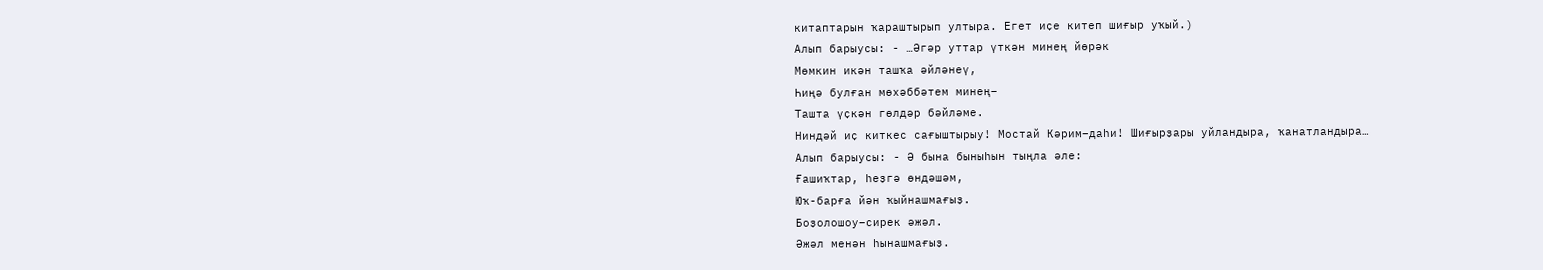китаптарын ҡараштырып ултыра. Егет иҫе китеп шиғыр уҡый.)
Алып барыусы: - …Әгәр уттар үткән минең йөрәк
Мөмкин икән ташҡа әйләнеү,
Һиңә булған мөхәббәтем минең–
Ташта үҫкән гөлдәр бәйләме.
Ниндәй иҫ киткес сағыштырыу! Мостай Кәрим–даһи! Шиғырҙары уйландыра, ҡанатландыра…
Алып барыусы: - Ә бына быныһын тыңла әле:
Ғашиҡтар, һеҙгә өндәшәм,
Юҡ-барға йән ҡыйнашмағыҙ.
Боҙолошоу–сирек әжәл.
Әжәл менән һынашмағыҙ.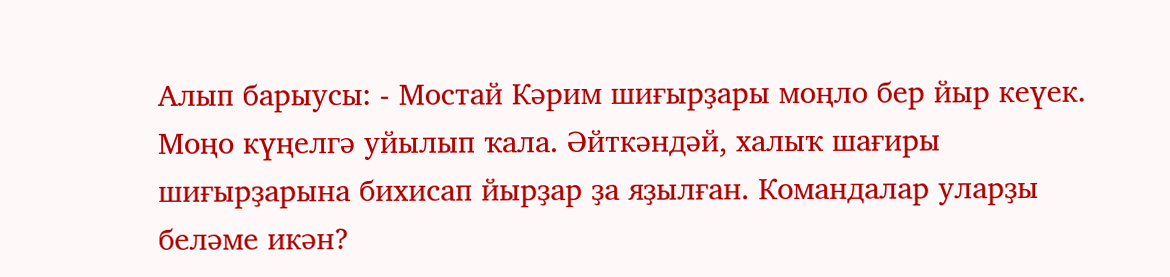Алып барыусы: - Мостай Кәрим шиғырҙары моңло бер йыр кеүек. Моңо күңелгә уйылып ҡала. Әйткәндәй, халыҡ шағиры шиғырҙарына бихисап йырҙар ҙа яҙылған. Командалар уларҙы беләме икән?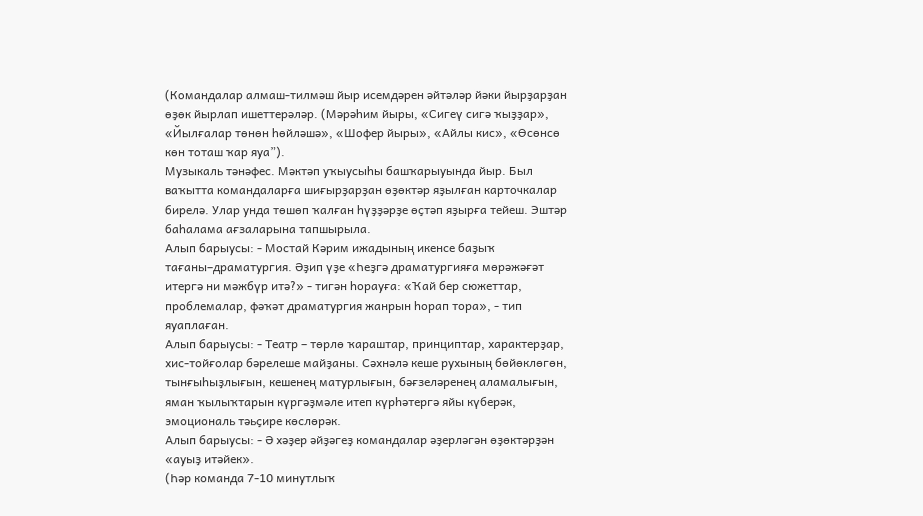(Командалар алмаш-тилмәш йыр исемдәрен әйтәләр йәки йырҙарҙан өҙөк йырлап ишеттерәләр. (Мәрәһим йыры, «Сигеү сигә ҡыҙҙар», «Йылғалар төнөн һөйләшә», «Шофер йыры», «Айлы кис», «Өсөнсө көн тоташ ҡар яуа”).
Музыкаль тәнәфес. Мәктәп уҡыусыһы башҡарыуында йыр. Был ваҡытта командаларға шиғырҙарҙан өҙөктәр яҙылған карточкалар бирелә. Улар унда төшөп ҡалған һүҙҙәрҙе өҫтәп яҙырға тейеш. Эштәр баһалама ағзаларына тапшырыла.
Алып барыусы: - Мостай Кәрим ижадының икенсе баҙыҡ тағаны–драматургия. Әҙип үҙе «Һеҙгә драматургияға мөрәжәғәт итергә ни мәжбүр итә?» - тигән һорауға: «Ҡай бер сюжеттар, проблемалар, фәҡәт драматургия жанрын һорап тора», - тип яуаплаған.
Алып барыусы: - Театр – төрлө ҡараштар, принциптар, характерҙар, хис-тойғолар бәрелеше майҙаны. Сәхнәлә кеше рухының бөйөклөгөн, тынғыһыҙлығын, кешенең матурлығын, бәғзеләренең аламалығын, яман ҡылыҡтарын күргәҙмәле итеп күрһәтергә яйы күберәк, эмоциональ тәьҫире көслөрәк.
Алып барыусы: - Ә хәҙер әйҙәгеҙ командалар әҙерләгән өҙөктәрҙән «ауыҙ итәйек».
(Һәр команда 7-10 минутлыҡ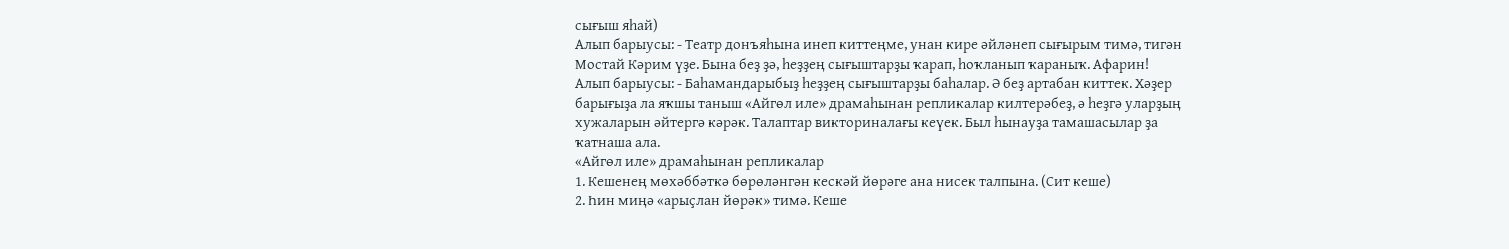сығыш яһай)
Алып барыусы: - Театр донъяһына инеп киттеңме, унан кире әйләнеп сығырым тимә, тигән Мостай Кәрим үҙе. Бына беҙ ҙә, һеҙҙең сығыштарҙы ҡарап, һоҡланып ҡараныҡ. Афарин!
Алып барыусы: - Баһамандарыбыҙ һеҙҙең сығыштарҙы баһалар. Ә беҙ артабан киттек. Хәҙер барығыҙа ла яҡшы таныш «Айгөл иле» драмаһынан репликалар килтерәбеҙ, ә һеҙгә уларҙың хужаларын әйтергә кәрәк. Талаптар викториналағы кеүек. Был һынауҙа тамашасылар ҙа ҡатнаша ала.
«Айгөл иле» драмаһынан репликалар
1. Кешенең мөхәббәткә бөрөләнгән кескәй йөрәге ана нисек талпына. (Сит кеше)
2. Һин миңә «арыҫлан йөрәк» тимә. Кеше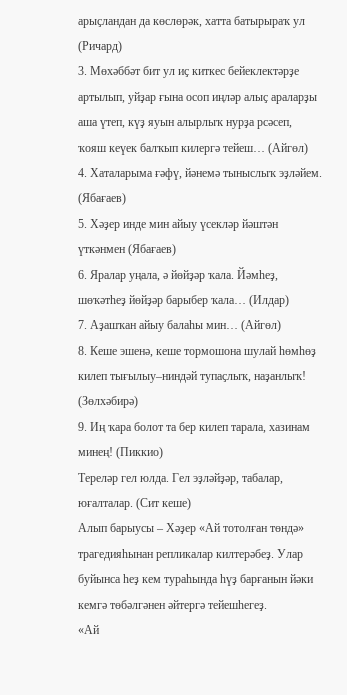арыҫландан да көслөрәк, хатта батырыраҡ ул (Ричард)
3. Мөхәббәт бит ул иҫ киткес бейеклектәрҙе артылып, уйҙар ғына осоп иңләр алыҫ араларҙы аша үтеп, күҙ яуын алырлыҡ нурҙа рсәсеп, ҡояш кеүек балҡып килергә тейеш… (Айгөл)
4. Хаталарыма ғәфү, йәнемә тыныслыҡ эҙләйем. (Ябағаев)
5. Хәҙер инде мин айыу үсекләр йәштән үткәнмен (Ябағаев)
6. Яралар уңала, ә йөйҙәр ҡала. Йәмһеҙ, шөҡәтһеҙ йөйҙәр барыбер ҡала… (Илдар)
7. Аҙашҡан айыу балаһы мин… (Айгөл)
8. Кеше эшенә, кеше тормошона шулай һөмһөҙ килеп тығылыу–ниндәй тупаҫлыҡ, наҙанлыҡ! (Зөлхәбирә)
9. Иң ҡара болот та бер килеп тарала, хазинам минең! (Пиккио)
Тереләр гел юлда. Гел эҙләйҙәр, табалар, юғалталар. (Сит кеше)
Алып барыусы – Хәҙер «Ай тотолған төндә» трагедияһынан репликалар килтерәбеҙ. Улар буйынса һеҙ кем тураһында һүҙ барғанын йәки кемгә төбәлгәнен әйтергә тейешһегеҙ.
«Ай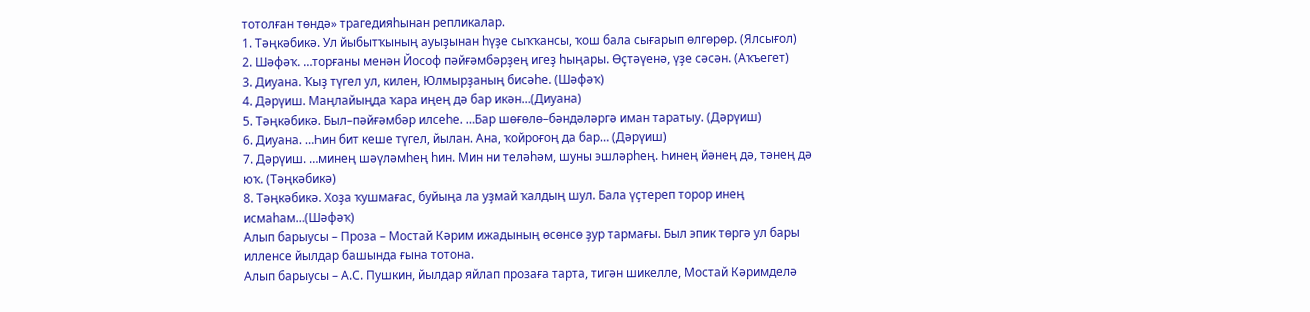тотолған төндә» трагедияһынан репликалар.
1. Тәңкәбикә. Ул йыбытҡының ауыҙынан һүҙе сыҡҡансы, ҡош бала сығарып өлгөрөр. (Ялсығол)
2. Шәфәҡ. …торғаны менән Йософ пәйғәмбәрҙең игеҙ һыңары. Өҫтәүенә, үҙе сәсән. (Аҡъегет)
3. Диуана. Ҡыҙ түгел ул, килен, Юлмырҙаның бисәһе. (Шәфәҡ)
4. Дәрүиш. Маңлайыңда ҡара иңең дә бар икән…(Диуана)
5. Тәңкәбикә. Был–пәйғәмбәр илсеһе. …Бар шөғөлө–бәндәләргә иман таратыу. (Дәрүиш)
6. Диуана. …Һин бит кеше түгел, йылан. Ана, ҡойроғоң да бар… (Дәрүиш)
7. Дәрүиш. …минең шәүләмһең һин. Мин ни теләһәм, шуны эшләрһең. Һинең йәнең дә, тәнең дә юҡ. (Тәңкәбикә)
8. Тәңкәбикә. Хоҙа ҡушмағас, буйыңа ла уҙмай ҡалдың шул. Бала үҫтереп торор инең исмаһам…(Шәфәҡ)
Алып барыусы – Проза – Мостай Кәрим ижадының өсөнсө ҙур тармағы. Был эпик төргә ул бары илленсе йылдар башында ғына тотона.
Алып барыусы – А.С. Пушкин, йылдар яйлап прозаға тарта, тигән шикелле, Мостай Кәримделә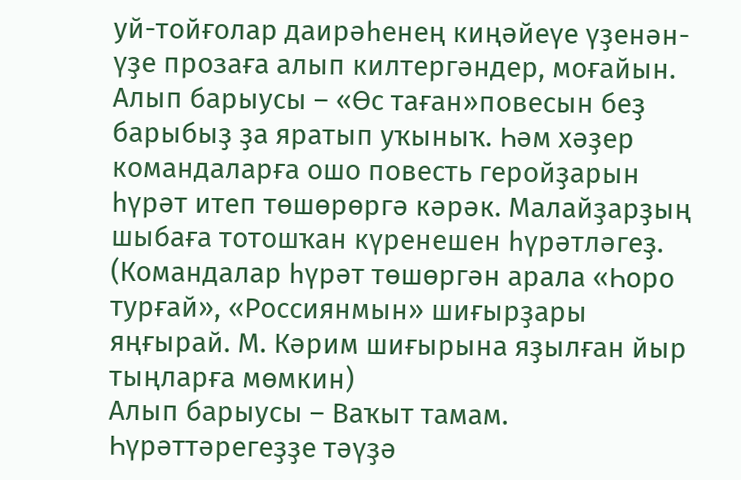уй-тойғолар даирәһенең киңәйеүе үҙенән-үҙе прозаға алып килтергәндер, моғайын.
Алып барыусы – «Өс таған»повесын беҙ барыбыҙ ҙа яратып уҡыныҡ. Һәм хәҙер командаларға ошо повесть геройҙарын һүрәт итеп төшөрөргә кәрәк. Малайҙарҙың шыбаға тотошҡан күренешен һүрәтләгеҙ.
(Командалар һүрәт төшөргән арала «Һоро турғай», «Россиянмын» шиғырҙары яңғырай. М. Кәрим шиғырына яҙылған йыр тыңларға мөмкин)
Алып барыусы – Ваҡыт тамам. Һүрәттәрегеҙҙе тәүҙә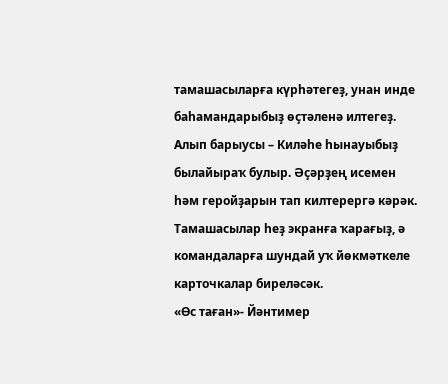тамашасыларға күрһәтегеҙ, унан инде баһамандарыбыҙ өҫтәленә илтегеҙ.
Алып барыусы – Киләһе һынауыбыҙ былайыраҡ булыр. Әҫәрҙең исемен һәм геройҙарын тап килтерергә кәрәк. Тамашасылар һеҙ экранға ҡарағыҙ, ә командаларға шундай уҡ йөкмәткеле карточкалар биреләсәк.
«Өс таған»- Йәнтимер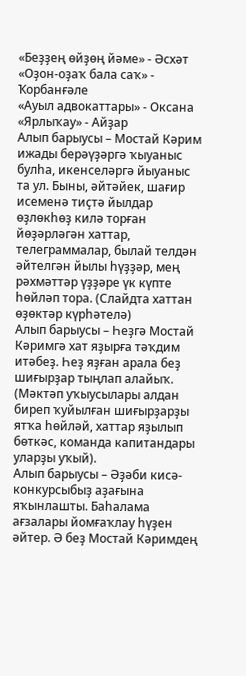«Беҙҙең өйҙөң йәме» - Әсхәт
«Оҙон-оҙаҡ бала саҡ» - Ҡорбанғәле
«Ауыл адвокаттары» - Оксана
«Ярлыҡау» - Айҙар
Алып барыусы – Мостай Кәрим ижады берәүҙәргә ҡыуаныс булһа, икенселәргә йыуаныс та ул. Быны, әйтәйек, шағир исеменә тиҫтә йылдар өҙлөкһөҙ килә торған йөҙәрләгән хаттар, телеграммалар, былай телдән әйтелгән йылы һүҙҙәр, мең рәхмәттәр үҙҙәре үк күпте һөйләп тора. (Слайдта хаттан өҙөктәр күрһәтелә)
Алып барыусы – Һеҙгә Мостай Кәримгә хат яҙырға тәҡдим итәбеҙ. Һеҙ яҙған арала беҙ шиғырҙар тыңлап алайыҡ. (Мәктәп уҡыусылары алдан биреп ҡуйылған шиғырҙарҙы ятҡа һөйләй, хаттар яҙылып бөткәс, команда капитандары уларҙы уҡый).
Алып барыусы – Әҙәби кисә-конкурсыбыҙ аҙағына яҡынлашты. Баһалама ағзалары йомғаҡлау һүҙен әйтер. Ә беҙ Мостай Кәримдең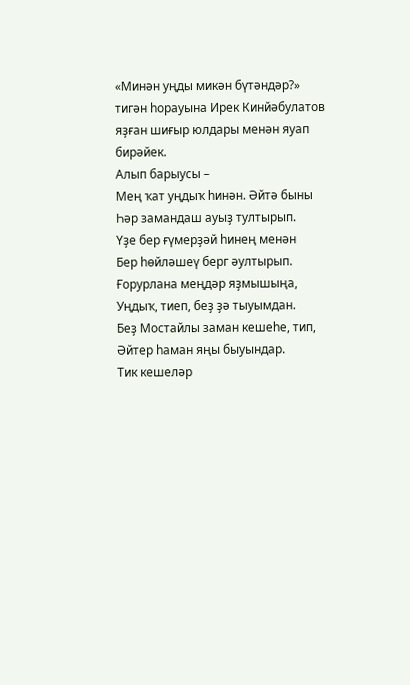«Минән уңды микән бүтәндәр?» тигән һорауына Ирек Кинйәбулатов яҙған шиғыр юлдары менән яуап бирәйек.
Алып барыусы –
Мең ҡат уңдыҡ һинән. Әйтә быны
Һәр замандаш ауыҙ тултырып.
Үҙе бер ғүмерҙәй һинең менән
Бер һөйләшеү берг әултырып.
Ғорурлана меңдәр яҙмышыңа,
Уңдыҡ, тиеп, беҙ ҙә тыуымдан.
Беҙ Мостайлы заман кешеһе, тип,
Әйтер һаман яңы быуындар.
Тик кешеләр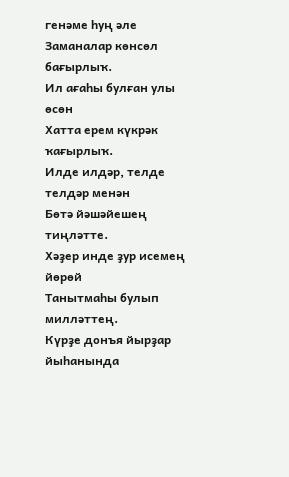генәме һуң әле
Заманалар көнсөл бағырлыҡ.
Ил ағаһы булған улы өсөн
Хатта ерем күкрәк ҡағырлыҡ.
Илде илдәр, телде телдәр менән
Бөтә йәшәйешең тиңләтте.
Хәҙер инде ҙур исемең йөрөй
Танытмаһы булып милләттең.
Күрҙе донъя йырҙар йыһанында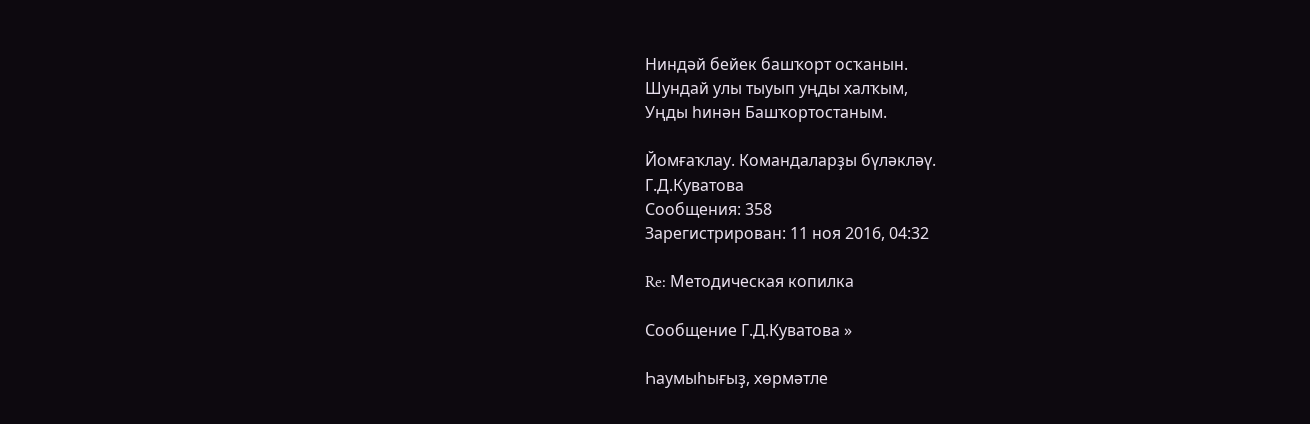Ниндәй бейек башҡорт осҡанын.
Шундай улы тыуып уңды халҡым,
Уңды һинән Башҡортостаным.

Йомғаҡлау. Командаларҙы бүләкләү.
Г.Д.Куватова
Сообщения: 358
Зарегистрирован: 11 ноя 2016, 04:32

Re: Методическая копилка

Сообщение Г.Д.Куватова »

Һаумыһығыҙ, хөрмәтле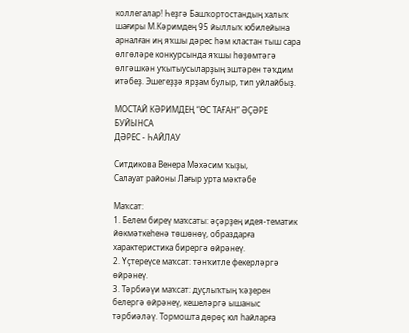коллегалар! Һеҙгә Башҡортостандың халыҡ шағиры М.Кәримдең 95 йыллыҡ юбилейына арналған иң яҡшы дәрес һәм кластан тыш сара өлгөләре конкурсында яҡшы һөҙөмтәгә өлгәшкән уҡытыусыларҙың эштәрен тәҡдим итәбеҙ. Эшегеҙҙә ярҙам булыр, тип уйлайбыҙ.

МОСТАЙ КӘРИМДЕҢ “ӨС ТАҒАН” ӘҪӘРЕ БУЙЫНСА
ДӘРЕС - ҺАЙЛАУ

Ситдикова Венера Мәхәсим ҡыҙы,
Салауат районы Лағыр урта мәктәбе

Маҡсат:
1. Белем биреү маҡсаты: әҫәрҙең идея-тематик йөкмәткеһенә төшөнөү, образдарға характеристика бирергә өйрәнеү.
2. Үҫтереүсе маҡсат: тәнҡитле фекерләргә өйрәнеү.
3. Тәрбиәүи маҡсат: дуҫлыҡтың ҡәҙерен белергә өйрәнеү, кешеләргә ышаныс тәрбиәләү. Тормошта дөрөҫ юл һайларға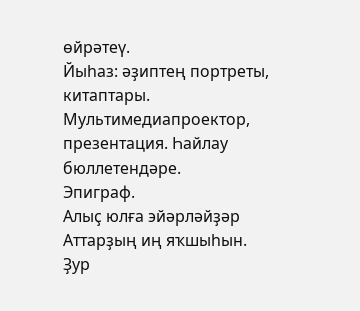өйрәтеү.
Йыһаз: әҙиптең портреты, китаптары. Мультимедиапроектор, презентация. Һайлау бюллетендәре.
Эпиграф.
Алыҫ юлға эйәрләйҙәр
Аттарҙың иң яҡшыһын.
Ҙур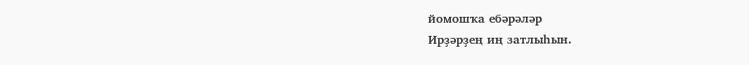йомошҡа ебәрәләр
Ирҙәрҙең иң затлыһын.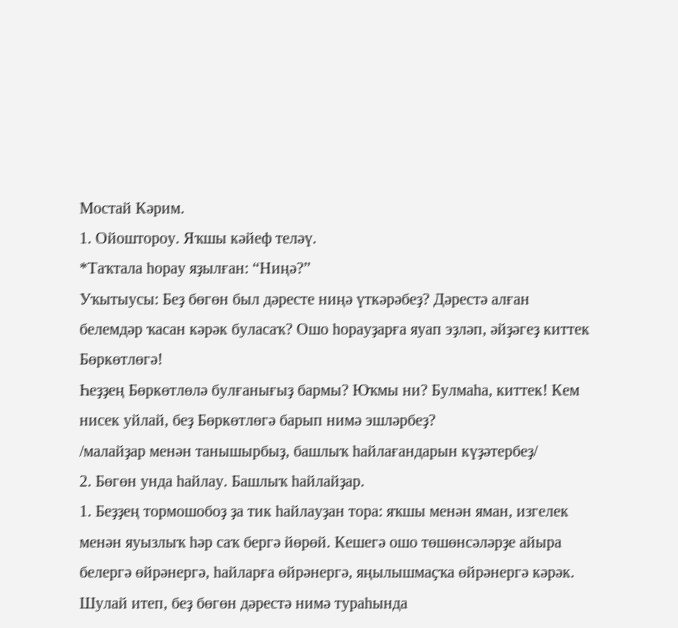Мостай Кәрим.
1. Ойоштороу. Яҡшы кәйеф теләү.
*Таҡтала һорау яҙылған: “Ниңә?”
Уҡытыусы: Беҙ бөгөн был дәресте ниңә үткәрәбеҙ? Дәрестә алған белемдәр ҡасан кәрәк буласаҡ? Ошо һорауҙарға яуап эҙләп, әйҙәгеҙ киттек Бөркөтлөгә!
Һеҙҙең Бөркөтлөлә булғанығыҙ бармы? Юҡмы ни? Булмаһа, киттек! Кем нисек уйлай, беҙ Бөркөтлөгә барып нимә эшләрбеҙ?
/малайҙар менән танышырбыҙ, башлыҡ һайлағандарын күҙәтербеҙ/
2. Бөгөн унда һайлау. Башлыҡ һайлайҙар.
1. Беҙҙең тормошобоҙ ҙа тик һайлауҙан тора: яҡшы менән яман, изгелек менән яуызлыҡ һәр саҡ бергә йөрөй. Кешегә ошо төшөнсәләрҙе айыра белергә өйрәнергә, һайларға өйрәнергә, яңылышмаҫҡа өйрәнергә кәрәк.
Шулай итеп, беҙ бөгөн дәрестә нимә тураһында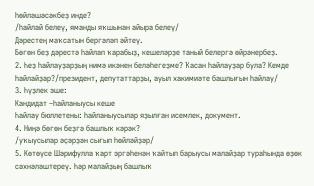һөйләшәсәкбеҙ инде?
/һайлай белеү, яманды яҡшынан айыра белеү/
Дәрестең маҡсатын бергәләп әйтеү.
Бөгөн беҙ дәрестә һайлап ҡарабыҙ, кешеләрҙе таный белергә өйрәнербеҙ.
2. Һеҙ һайлауҙарҙың нимә икәнен беләһегеҙме? Ҡасан һайлауҙар була? Кемде һайлайҙар?/президент, депутаттарҙы, ауыл хакимиәте башлығын һайлау/
3. Һүҙлек эше:
Кандидат –һайланыусы кеше
Һайлау бюллетены: һайланыусылар яҙылған исемлек, документ.
4. Ниңә бөгөн беҙгә башлыҡ кәрәк?
/уҡыусылар әҫәрҙән сығып һөйләйҙәр/
5. Көтөүсе Шәрифулла ҡарт эргәһенән ҡайтып барыусы малайҙар тураһында өҙөк сәхнәләштереү. Һәр малайҙың башлыҡ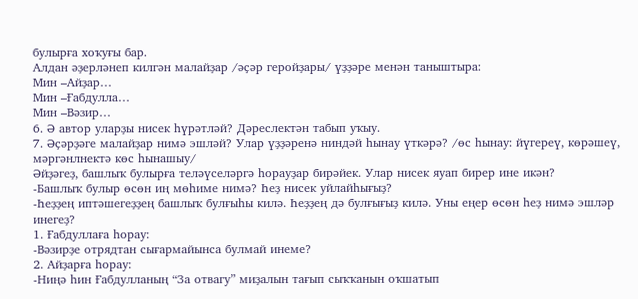булырға хоҡуғы бар.
Алдан әҙерләнеп килгән малайҙар /әҫәр геройҙары/ үҙҙәре менән таныштыра:
Мин –Айҙар…
Мин –Ғабдулла…
Мин –Вәзир…
6. Ә автор уларҙы нисек һүрәтләй? Дәреслектән табып уҡыу.
7. Әҫәрҙәге малайҙар нимә эшләй? Улар үҙҙәренә ниндәй һынау үткәрә? /өс һынау: йүгереү, көрәшеү, мәргәнлнектә көс һынашыу/
Әйҙәгеҙ, башлыҡ булырға теләүселәргә һорауҙар бирәйек. Улар нисек яуап бирер ине икән?
-Башлыҡ булыр өсөн иң мөһиме нимә? Һеҙ нисек уйлайһығыҙ?
-Һеҙҙең иптәшегеҙҙең башлыҡ булғыһы килә. Һеҙҙең дә булғығыҙ килә. Уны еңер өсөн һеҙ нимә эшләр инегеҙ?
1. Ғабдуллаға һорау:
-Вәзирҙе отрядтан сығармайынса булмай инеме?
2. Айҙарға һорау:
-Ниңә һин Ғабдулланың “За отвагу” миҙалын тағып сыҡҡанын оҡшатып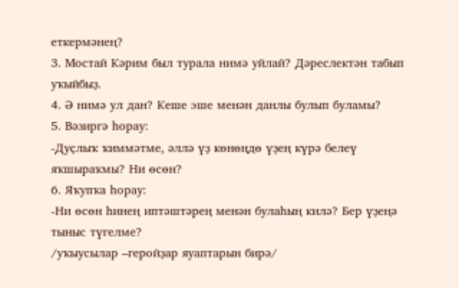еткермәнең?
3. Мостай Кәрим был турала нимә уйлай? Дәреслектән табып уҡыйбыҙ.
4. Ә нимә ул дан? Кеше эше менән данлы булып буламы?
5. Вәзиргә һорау:
-Дуҫлыҡ ҡиммәтме, әллә үҙ көнөңдө үҙең күрә белеү яҡшыраҡмы? Ни өсөн?
6. Яҡупҡа һорау:
-Ни өсөн һинең иптәштәрең менән булаһың килә? Бер үҙеңә тыныс түгелме?
/уҡыусылар –геройҙар яуаптарын бирә/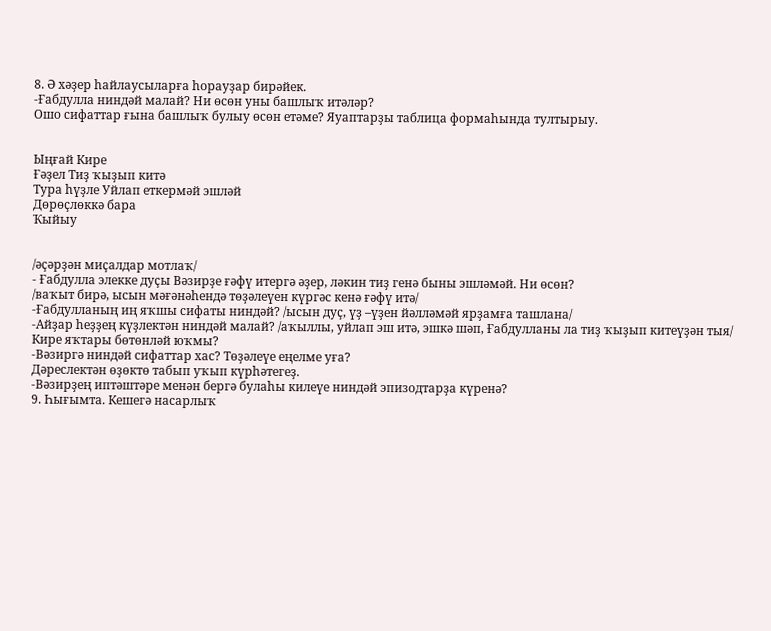8. Ә хәҙер һайлаусыларға һорауҙар бирәйек.
-Ғабдулла ниндәй малай? Ни өсөн уны башлыҡ итәләр?
Ошо сифаттар ғына башлыҡ булыу өсөн етәме? Яуаптарҙы таблица формаһында тултырыу.


Ыңғай Кире
Ғәҙел Тиҙ ҡыҙып китә
Тура һүҙле Уйлап еткермәй эшләй
Дөрөҫлөккә бара
Ҡыйыу


/әҫәрҙән миҫалдар мотлаҡ/
- Ғабдулла элекке дуҫы Вәзирҙе ғәфү итергә әҙер, ләкин тиҙ генә быны эшләмәй. Ни өсөн?
/ваҡыт бирә, ысын мәғәнәһендә төҙәлеүен күргәс кенә ғәфү итә/
-Ғабдулланың иң яҡшы сифаты ниндәй? /ысын дуҫ, үҙ –үҙен йәлләмәй ярҙамға ташлана/
-Айҙар һеҙҙең күҙлектән ниндәй малай? /аҡыллы, уйлап эш итә, эшкә шәп, Ғабдулланы ла тиҙ ҡыҙып китеүҙән тыя/
Кире яҡтары бөтөнләй юҡмы?
-Вәзиргә ниндәй сифаттар хас? Төҙәлеүе еңелме уға?
Дәреслектән өҙөктө табып уҡып күрһәтегеҙ.
-Вәзирҙең иптәштәре менән бергә булаһы килеүе ниндәй эпизодтарҙа күренә?
9. Һығымта. Кешегә насарлыҡ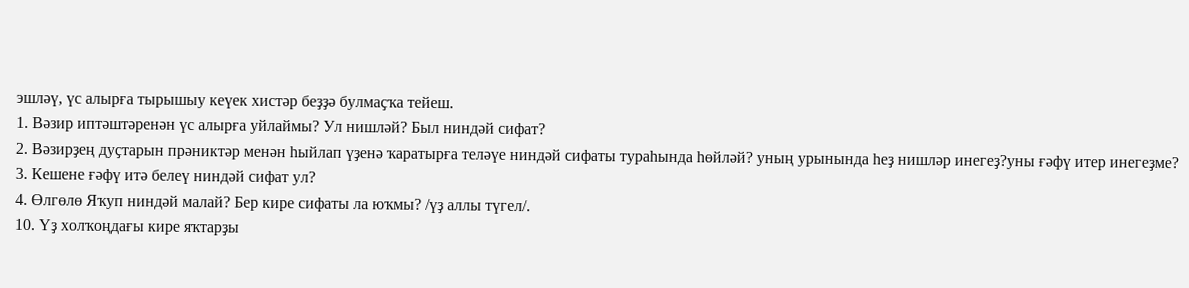эшләү, үс алырға тырышыу кеүек хистәр беҙҙә булмаҫҡа тейеш.
1. Вәзир иптәштәренән үс алырға уйлаймы? Ул нишләй? Был ниндәй сифат?
2. Вәзирҙең дуҫтарын прәниктәр менән һыйлап үҙенә ҡаратырға теләүе ниндәй сифаты тураһында һөйләй? уның урынында һеҙ нишләр инегеҙ?уны ғәфү итер инегеҙме?
3. Кешене ғәфү итә белеү ниндәй сифат ул?
4. Өлгөлө Яҡуп ниндәй малай? Бер кире сифаты ла юҡмы? /үҙ аллы түгел/.
10. Үҙ холҡоңдағы кире яҡтарҙы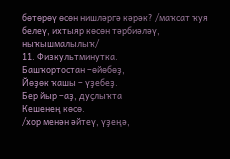бөтөрөү өсөн нишләргә кәрәк? /маҡсат ҡуя белеү, ихтыяр көсөн тәрбиәләү, ныҡышмалылыҡ/
11. Физкультминутка.
Башҡортостан –өйөбөҙ,
Йөҙөк ҡашы – үҙебеҙ.
Бер йыр –аҙ, дуҫлыҡта
Кешенең көсө.
/хор менән әйтеү, үҙеңә,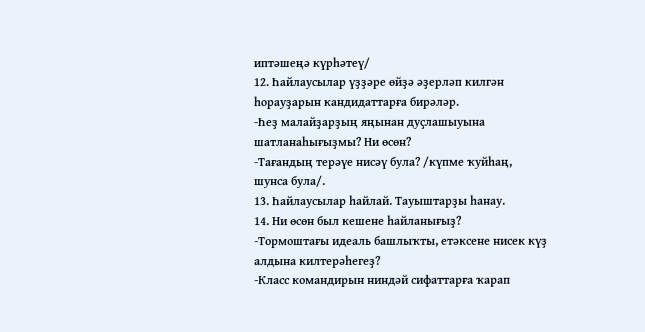иптәшеңә күрһәтеү/
12. Һайлаусылар үҙҙәре өйҙә әҙерләп килгән һорауҙарын кандидаттарға бирәләр.
-Һеҙ малайҙарҙың яңынан дуҫлашыуына шатланаһығыҙмы? Ни өсөн?
-Тағандың терәүе нисәү була? /күпме ҡуйһаң, шунса була/.
13. Һайлаусылар һайлай. Тауыштарҙы һанау.
14. Ни өсөн был кешене һайланығыҙ?
-Тормоштағы идеаль башлыҡты, етәксене нисек күҙ алдына килтерәһегеҙ?
-Класс командирын ниндәй сифаттарға ҡарап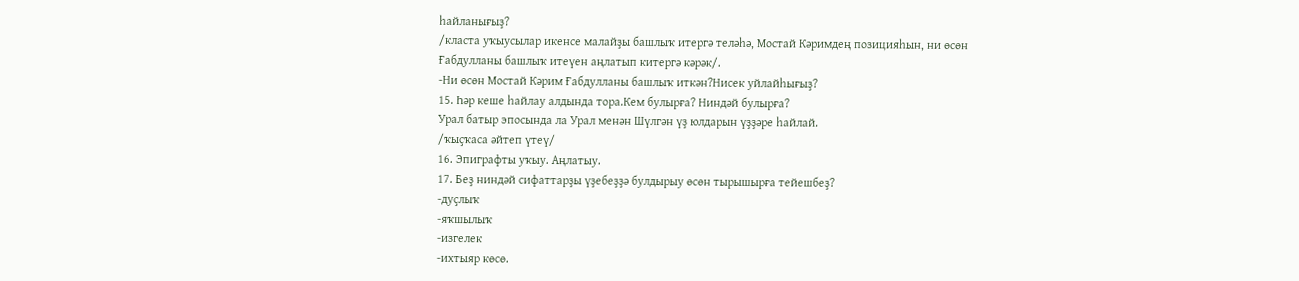һайланығыҙ?
/класта уҡыусылар икенсе малайҙы башлыҡ итергә теләһә, Мостай Кәримдең позицияһын, ни өсөн Ғабдулланы башлыҡ итеүен аңлатып китергә кәрәк/.
-Ни өсөн Мостай Кәрим Ғабдулланы башлыҡ иткән?Нисек уйлайһығыҙ?
15. Һәр кеше һайлау алдында тора.Кем булырға? Ниндәй булырға?
Урал батыр эпосында ла Урал менән Шүлгән үҙ юлдарын үҙҙәре һайлай.
/ҡыҫҡаса әйтеп үтеү/
16. Эпиграфты уҡыу. Аңлатыу.
17. Беҙ ниндәй сифаттарҙы үҙебеҙҙә булдырыу өсөн тырышырға тейешбеҙ?
-дуҫлыҡ
-яҡшылыҡ
-изгелек
-ихтыяр көсө.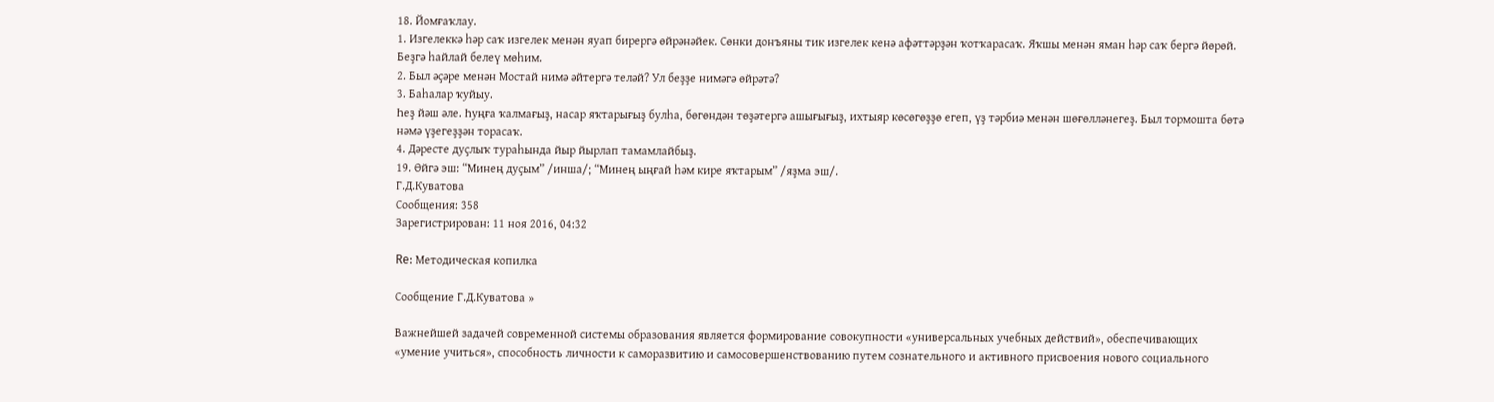18. Йомғаҡлау.
1. Изгелеккә һәр саҡ изгелек менән яуап бирергә өйрәнәйек. Сөнки донъяны тик изгелек кенә афәттәрҙән ҡотҡарасаҡ. Яҡшы менән яман һәр саҡ бергә йөрөй. Беҙгә һайлай белеү мөһим.
2. Был әҫәре менән Мостай нимә әйтергә теләй? Ул беҙҙе нимәгә өйрәтә?
3. Баһалар ҡуйыу.
Һеҙ йәш әле. Һуңға ҡалмағыҙ, насар яҡтарығыҙ булһа, бөгөндән төҙәтергә ашығығыҙ, ихтыяр көсөгөҙҙө егеп, үҙ тәрбиә менән шөғөлләнегеҙ. Был тормошта бөтә нәмә үҙегеҙҙән торасаҡ.
4. Дәресте дуҫлыҡ тураһында йыр йырлап тамамлайбыҙ.
19. Өйгә эш: “Минең дуҫым” /инша/; “Минең ыңғай һәм кире яҡтарым” /яҙма эш/.
Г.Д.Куватова
Сообщения: 358
Зарегистрирован: 11 ноя 2016, 04:32

Re: Методическая копилка

Сообщение Г.Д.Куватова »

Важнейшей задачей современной системы образования является формирование совокупности «универсальных учебных действий», обеспечивающих «умение учиться», способность личности к саморазвитию и самосовершенствованию путем сознательного и активного присвоения нового социального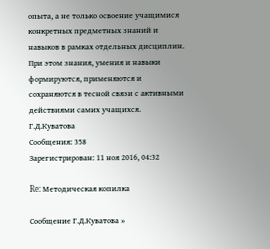опыта, а не только освоение учащимися конкретных предметных знаний и навыков в рамках отдельных дисциплин. При этом знания, умения и навыки формируются, применяются и сохраняются в тесной связи с активными действиями самих учащихся.
Г.Д.Куватова
Сообщения: 358
Зарегистрирован: 11 ноя 2016, 04:32

Re: Методическая копилка

Сообщение Г.Д.Куватова »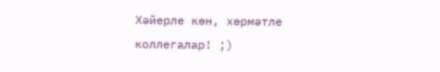Хәйерле көн, хөрмәтле коллегалар! ;)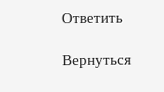Ответить

Вернуться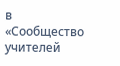в «Сообщество учителей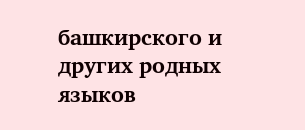башкирского и других родных языков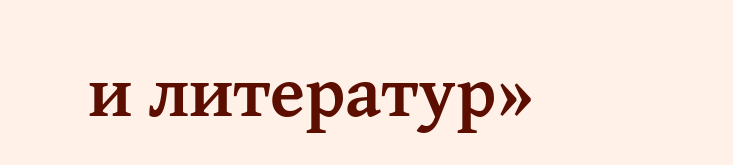и литератур»